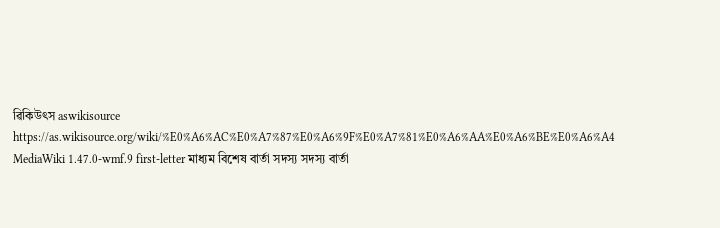ৱিকিউৎস aswikisource https://as.wikisource.org/wiki/%E0%A6%AC%E0%A7%87%E0%A6%9F%E0%A7%81%E0%A6%AA%E0%A6%BE%E0%A6%A4 MediaWiki 1.47.0-wmf.9 first-letter মাধ্যম বিশেষ বাৰ্তা সদস্য সদস্য বাৰ্তা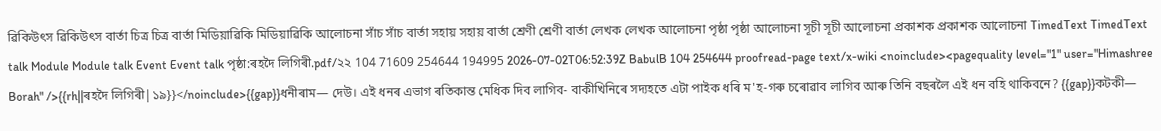ৱিকিউৎস ৱিকিউৎস বাৰ্তা চিত্ৰ চিত্ৰ বাৰ্তা মিডিয়াৱিকি মিডিয়াৱিকি আলোচনা সাঁচ সাঁচ বাৰ্তা সহায় সহায় বাৰ্তা শ্ৰেণী শ্ৰেণী বাৰ্তা লেখক লেখক আলোচনা পৃষ্ঠা পৃষ্ঠা আলোচনা সূচী সূচী আলোচনা প্ৰকাশক প্ৰকাশক আলোচনা TimedText TimedText talk Module Module talk Event Event talk পৃষ্ঠা:ৰহদৈ লিগিৰী.pdf/২২ 104 71609 254644 194995 2026-07-02T06:52:39Z BabulB 104 254644 proofread-page text/x-wiki <noinclude><pagequality level="1" user="Himashree Borah" />{{rh||ৰহদৈ লিগিৰী|১৯}}</noinclude>{{gap}}ধনীৰাম— দেউ। এই ধনৰ এভাগ ৰতিকান্ত মেধিক দিব লাগিব- বাকীখিনিৰে সদ্যহতে এটা পাইক ধৰি ম'হ-গৰু চৰোৱাব লাগিব আৰু তিনি বছৰলৈ এই ধন বহি থাকিবনে? {{gap}}কটকী—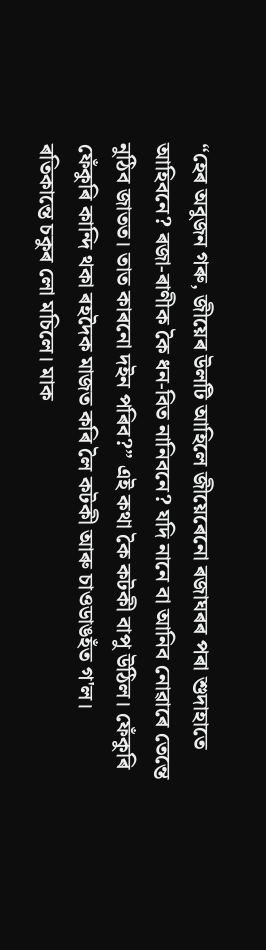“হেৰ অবুজন গৰু, জীয়েৰ উলটি আহিলে জীয়েৰেনো ৰজাঘৰৰ পৰা শুদাহাতে আহিবনে? ৰজা-ৰাণীক কৈ ধন-বিত নানিবনে? যদি নানে বা আনিব নোৱাৰে তেন্তে নুঠিব জাতত। তাত কাৰনো দইন পৰিব?” এই কথা কৈ কটকী বাপু উঠিল। ফেঁকুৰি ফেঁকুৰি কান্দি থকা ৰহদৈক মাজত কৰি লৈ কটকী আৰু চাওডাঙহঁত গ'ল। ৰতিকান্তে চকুৰ লো মচিলে। মাক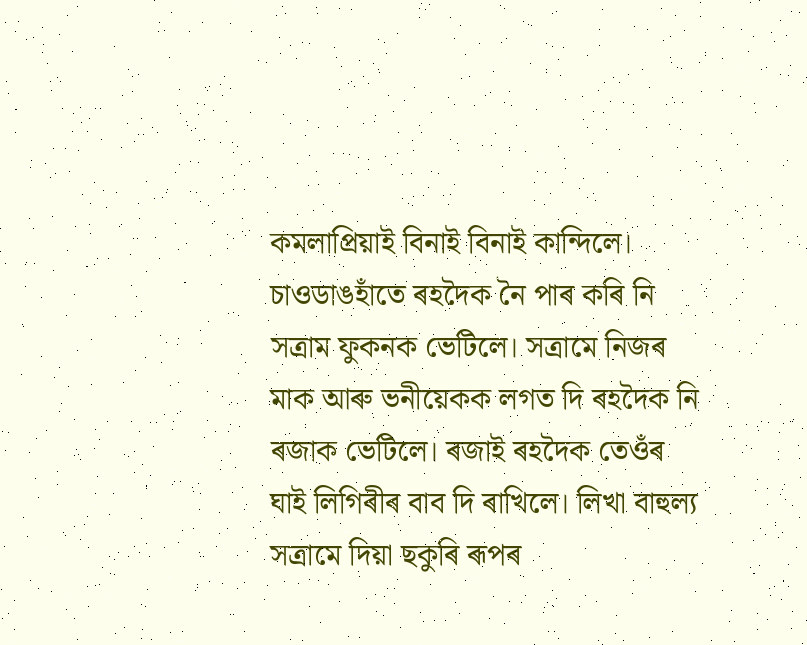কমলাপ্ৰিয়াই বিনাই বিনাই কান্দিলে। চাওডাঙহাঁতে ৰহদৈক নৈ পাৰ কৰি নি সত্ৰাম ফুকনক ভেটিলে। সত্ৰামে নিজৰ মাক আৰু ভনীয়েকক লগত দি ৰহদৈক নি ৰজাক ভেটিলে। ৰজাই ৰহদৈক তেওঁৰ ঘাই লিগিৰীৰ বাব দি ৰাখিলে। লিখা বাহুল্য সত্ৰামে দিয়া ছকুৰি ৰূপৰ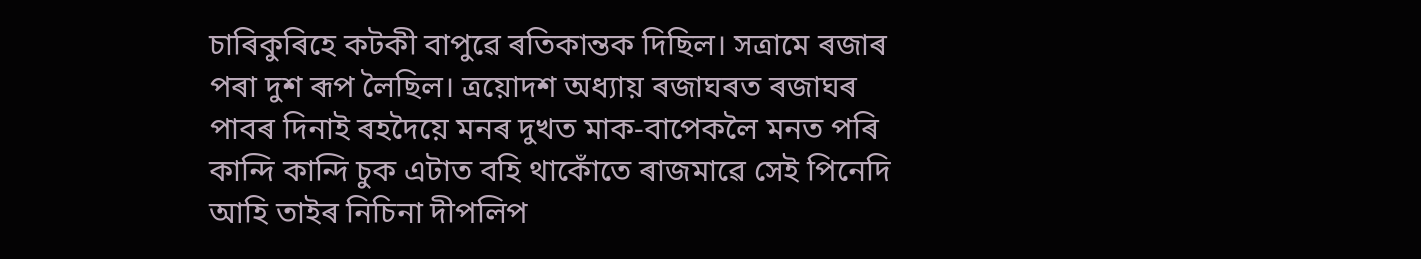চাৰিকুৰিহে কটকী বাপুৱে ৰতিকান্তক দিছিল। সত্ৰামে ৰজাৰ পৰা দুশ ৰূপ লৈছিল। ত্ৰয়োদশ অধ্যায় ৰজাঘৰত ৰজাঘৰ পাবৰ দিনাই ৰহদৈয়ে মনৰ দুখত মাক-বাপেকলৈ মনত পৰি কান্দি কান্দি চুক এটাত বহি থাকোঁতে ৰাজমাৱে সেই পিনেদি আহি তাইৰ নিচিনা দীপলিপ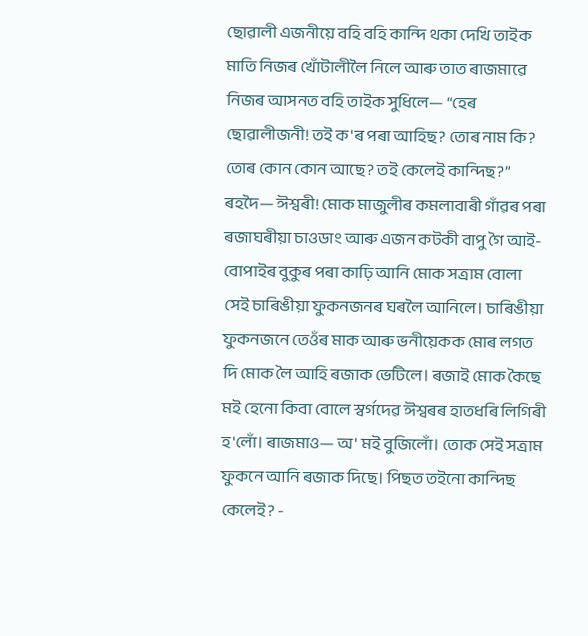ছোৱালী এজনীয়ে বহি বহি কান্দি থকা দেখি তাইক মাতি নিজৰ খোঁটালীলৈ নিলে আৰু তাত ৰাজমাৱে নিজৰ আসনত বহি তাইক সুধিলে— “হেৰ ছোৱালীজনী! তই ক'ৰ পৰা আহিছ? তোৰ নাম কি? তোৰ কোন কোন আছে? তই কেলেই কান্দিছ?” ৰহদৈ— ঈশ্বৰী! মোক মাজুলীৰ কমলাবাৰী গাঁৱৰ পৰা ৰজাঘৰীয়া চাওডাং আৰু এজন কটকী বাপু গৈ আই-বোপাইৰ বুকুৰ পৰা কাঢ়ি আনি মোক সত্ৰাম বোলা সেই চাৰিঙীয়া ফুকনজনৰ ঘৰলৈ আনিলে। চাৰিঙীয়া ফুকনজনে তেওঁৰ মাক আৰু ভনীয়েকক মোৰ লগত দি মোক লৈ আহি ৰজাক ভেটিলে। ৰজাই মোক কৈছে মই হেনো কিবা বোলে স্বৰ্গদেৱ ঈশ্বৰৰ হাতধৰি লিগিৰী হ'লোঁ। ৰাজমাও— অ' মই বুজিলোঁ। তোক সেই সত্ৰাম ফুকনে আনি ৰজাক দিছে। পিছত তইনো কান্দিছ কেলেই? -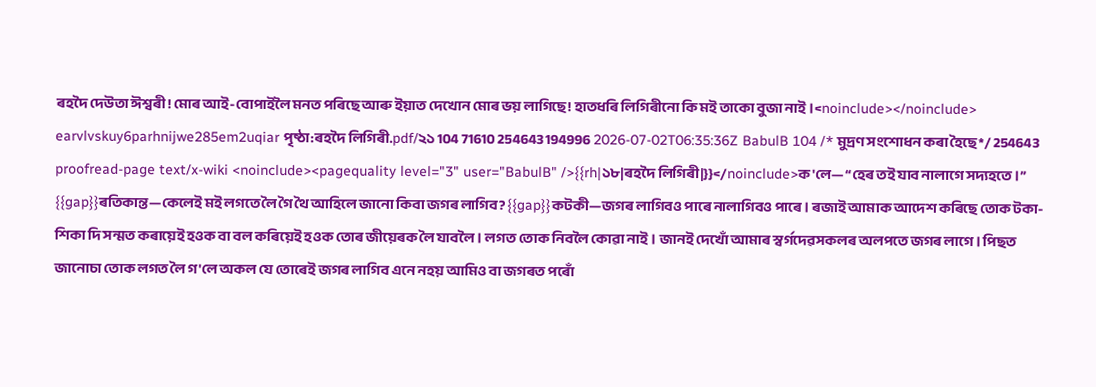ৰহদৈ দেউতা ঈশ্বৰী! মোৰ আই-বোপাইলৈ মনত পৰিছে আৰু ইয়াত দেখোন মোৰ ভয় লাগিছে! হাতধৰি লিগিৰীনো কি মই তাকো বুজা নাই।<noinclude></noinclude> earvlvskuy6parhnijwe285em2uqiar পৃষ্ঠা:ৰহদৈ লিগিৰী.pdf/২১ 104 71610 254643 194996 2026-07-02T06:35:36Z BabulB 104 /* মুদ্ৰণ সংশোধন কৰা হৈছে */ 254643 proofread-page text/x-wiki <noinclude><pagequality level="3" user="BabulB" />{{rh|১৮|ৰহদৈ লিগিৰী|}}</noinclude>ক'লে— “হেৰ তই যাব নালাগে সদ্যহতে।” {{gap}}ৰতিকান্ত—কেলেই মই লগতে লৈ গৈ থৈ আহিলে জানো কিবা জগৰ লাগিব? {{gap}}কটকী—জগৰ লাগিবও পাৰে নালাগিবও পাৰে। ৰজাই আমাক আদেশ কৰিছে তোক টকা-শিকা দি সন্মত কৰায়েই হওক বা বল কৰিয়েই হওক তোৰ জীয়েৰক লৈ যাবলৈ। লগত তোক নিবলৈ কোৱা নাই। জানই দেখোঁ আমাৰ স্বৰ্গদেৱসকলৰ অলপতে জগৰ লাগে। পিছত জানোচা তোক লগত লৈ গ'লে অকল যে তোৰেই জগৰ লাগিব এনে নহয় আমিও বা জগৰত পৰোঁ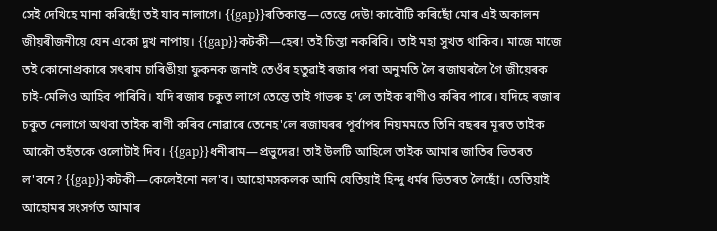সেই দেখিহে মানা কৰিছোঁ তই যাব নালাগে। {{gap}}ৰতিকান্ত—তেন্তে দেউ! কাবৌটি কৰিছোঁ মোৰ এই অকালন জীয়ৰীজনীয়ে যেন একো দুখ নাপায়। {{gap}}কটকী—হেৰ! তই চিন্তা নকৰিবি। তাই মহা সুখত থাকিব। মাজে মাজে তই কোনোপ্ৰকাৰে সৎৰাম চাৰিঙীয়া ফুকনক জনাই তেওঁৰ হতুৱাই ৰজাৰ পৰা অনুমতি লৈ ৰজাঘৰলৈ গৈ জীয়েৰক চাই-মেলিও আহিব পাৰিবি। যদি ৰজাৰ চকুত লাগে তেন্তে তাই গাভৰু হ'লে তাইক ৰাণীও কৰিব পাৰে। যদিহে ৰজাৰ চকুত নেলাগে অথবা তাইক ৰাণী কৰিব নোৱাৰে তেনেহ'লে ৰজাঘৰৰ পূৰ্বাপৰ নিয়মমতে তিনি বছৰৰ মূৰত তাইক আকৌ তহঁতকে ওলোটাই দিব। {{gap}}ধনীৰাম—প্ৰভুদেৱ! তাই উলটি আহিলে তাইক আমাৰ জাতিৰ ভিতৰত ল'বনে? {{gap}}কটকী—কেলেইনো নল'ব। আহোমসকলক আমি যেতিয়াই হিন্দু ধৰ্মৰ ভিতৰত লৈছোঁ। তেতিয়াই আহোমৰ সংসৰ্গত আমাৰ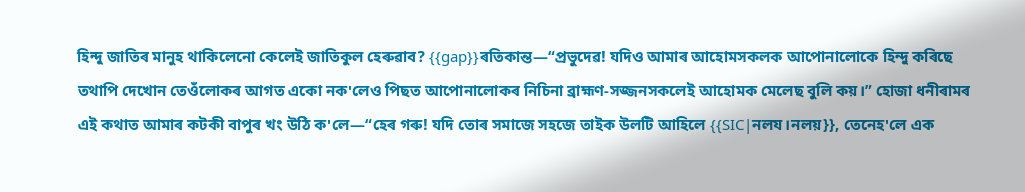হিন্দু জাতিৰ মানুহ থাকিলেনো কেলেই জাতিকুল হেৰুৱাব? {{gap}}ৰতিকান্ত—“প্ৰভুদেৱ! যদিও আমাৰ আহোমসকলক আপোনালোকে হিন্দু কৰিছে তথাপি দেখোন তেওঁলোকৰ আগত একো নক'লেও পিছত আপোনালোকৰ নিচিনা ব্ৰাহ্মণ-সজ্জনসকলেই আহোমক মেলেছ বুলি কয়।” হোজা ধনীৰামৰ এই কথাত আমাৰ কটকী বাপুৰ খং উঠি ক'লে—“হেৰ গৰু! যদি তোৰ সমাজে সহজে তাইক উলটি আহিলে {{SIC|নলয।নলয়}}, তেনেহ'লে এক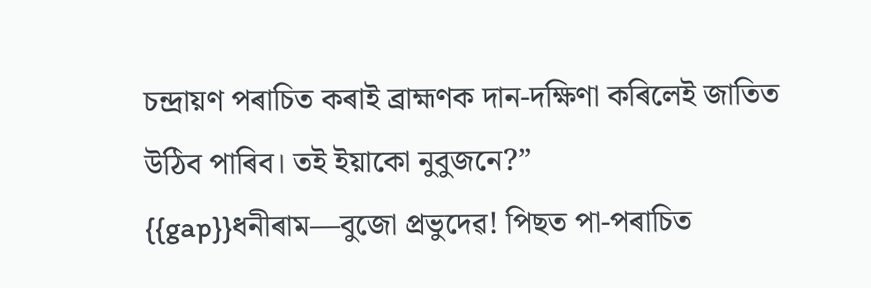চন্দ্ৰায়ণ পৰাচিত কৰাই ব্ৰাহ্মণক দান-দক্ষিণা কৰিলেই জাতিত উঠিব পাৰিব। তই ইয়াকো নুবুজনে?” {{gap}}ধনীৰাম—বুজো প্ৰভুদেৱ! পিছত পা-পৰাচিত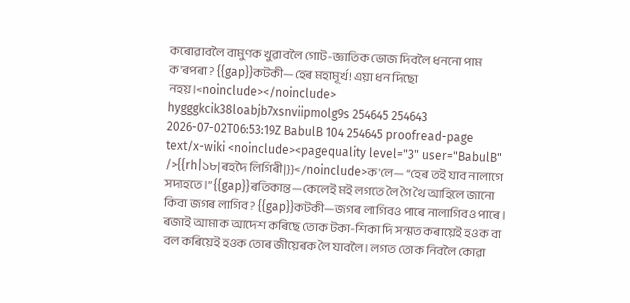কৰোৱাবলৈ বামুণক খুৱাবলৈ গোট-জ্ঞাতিক ভোজ দিবলৈ ধননো পাম ক'ৰপৰা? {{gap}}কটকী—হেৰ মহামূৰ্খ! এয়া ধন দিছো নহয়।<noinclude></noinclude> hygggkcik38loabjb7xsnviipmolg9s 254645 254643 2026-07-02T06:53:19Z BabulB 104 254645 proofread-page text/x-wiki <noinclude><pagequality level="3" user="BabulB" />{{rh|১৮|ৰহদৈ লিগিৰী|}}</noinclude>ক'লে— “হেৰ তই যাব নালাগে সদ্যহতে।” {{gap}}ৰতিকান্ত—কেলেই মই লগতে লৈ গৈ থৈ আহিলে জানো কিবা জগৰ লাগিব? {{gap}}কটকী—জগৰ লাগিবও পাৰে নালাগিবও পাৰে। ৰজাই আমাক আদেশ কৰিছে তোক টকা-শিকা দি সন্মত কৰায়েই হওক বা বল কৰিয়েই হওক তোৰ জীয়েৰক লৈ যাবলৈ। লগত তোক নিবলৈ কোৱা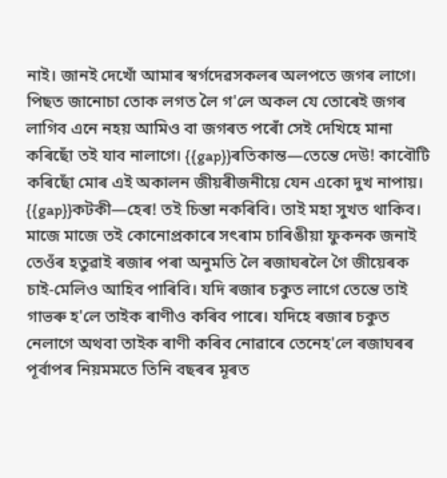নাই। জানই দেখোঁ আমাৰ স্বৰ্গদেৱসকলৰ অলপতে জগৰ লাগে। পিছত জানোচা তোক লগত লৈ গ'লে অকল যে তোৰেই জগৰ লাগিব এনে নহয় আমিও বা জগৰত পৰোঁ সেই দেখিহে মানা কৰিছোঁ তই যাব নালাগে। {{gap}}ৰতিকান্ত—তেন্তে দেউ! কাবৌটি কৰিছোঁ মোৰ এই অকালন জীয়ৰীজনীয়ে যেন একো দুখ নাপায়। {{gap}}কটকী—হেৰ! তই চিন্তা নকৰিবি। তাই মহা সুখত থাকিব। মাজে মাজে তই কোনোপ্ৰকাৰে সৎৰাম চাৰিঙীয়া ফুকনক জনাই তেওঁৰ হতুৱাই ৰজাৰ পৰা অনুমতি লৈ ৰজাঘৰলৈ গৈ জীয়েৰক চাই-মেলিও আহিব পাৰিবি। যদি ৰজাৰ চকুত লাগে তেন্তে তাই গাভৰু হ'লে তাইক ৰাণীও কৰিব পাৰে। যদিহে ৰজাৰ চকুত নেলাগে অথবা তাইক ৰাণী কৰিব নোৱাৰে তেনেহ'লে ৰজাঘৰৰ পূৰ্বাপৰ নিয়মমতে তিনি বছৰৰ মূৰত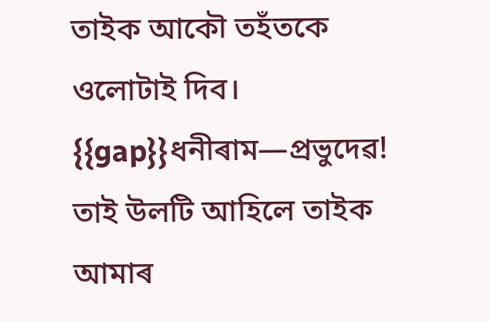তাইক আকৌ তহঁতকে ওলোটাই দিব। {{gap}}ধনীৰাম—প্ৰভুদেৱ! তাই উলটি আহিলে তাইক আমাৰ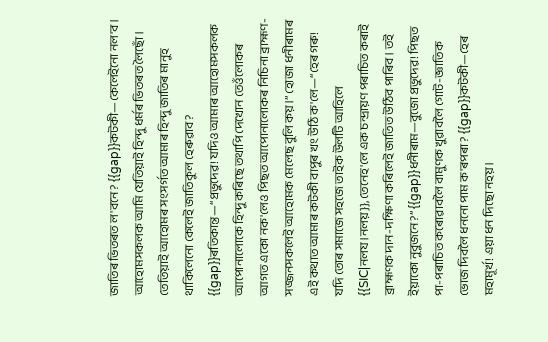জাতিৰ ভিতৰত ল'বনে? {{gap}}কটকী—কেলেইনো নল'ব। আহোমসকলক আমি যেতিয়াই হিন্দু ধৰ্মৰ ভিতৰত লৈছোঁ। তেতিয়াই আহোমৰ সংসৰ্গত আমাৰ হিন্দু জাতিৰ মানুহ থাকিলেনো কেলেই জাতিকুল হেৰুৱাব? {{gap}}ৰতিকান্ত—“প্ৰভুদেৱ! যদিও আমাৰ আহোমসকলক আপোনালোকে হিন্দু কৰিছে তথাপি দেখোন তেওঁলোকৰ আগত একো নক'লেও পিছত আপোনালোকৰ নিচিনা ব্ৰাহ্মণ-সজ্জনসকলেই আহোমক মেলেছ বুলি কয়।” হোজা ধনীৰামৰ এই কথাত আমাৰ কটকী বাপুৰ খং উঠি ক'লে—“হেৰ গৰু! যদি তোৰ সমাজে সহজে তাইক উলটি আহিলে {{SIC|নলয।নলয়}}, তেনেহ'লে এক চন্দ্ৰায়ণ পৰাচিত কৰাই ব্ৰাহ্মণক দান-দক্ষিণা কৰিলেই জাতিত উঠিব পাৰিব। তই ইয়াকো নুবুজনে?” {{gap}}ধনীৰাম—বুজো প্ৰভুদেৱ! পিছত পা-পৰাচিত কৰোৱাবলৈ বামুণক খুৱাবলৈ গোট-জ্ঞাতিক ভোজ দিবলৈ ধননো পাম ক'ৰপৰা? {{gap}}কটকী—হেৰ মহামূৰ্খ! এয়া ধন দিছো নহয়।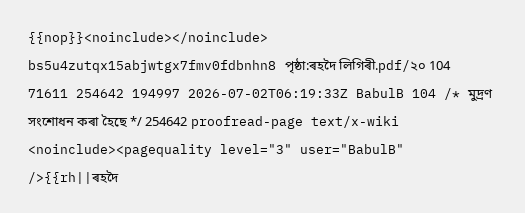{{nop}}<noinclude></noinclude> bs5u4zutqx15abjwtgx7fmv0fdbnhn8 পৃষ্ঠা:ৰহদৈ লিগিৰী.pdf/২০ 104 71611 254642 194997 2026-07-02T06:19:33Z BabulB 104 /* মুদ্ৰণ সংশোধন কৰা হৈছে */ 254642 proofread-page text/x-wiki <noinclude><pagequality level="3" user="BabulB" />{{rh||ৰহদৈ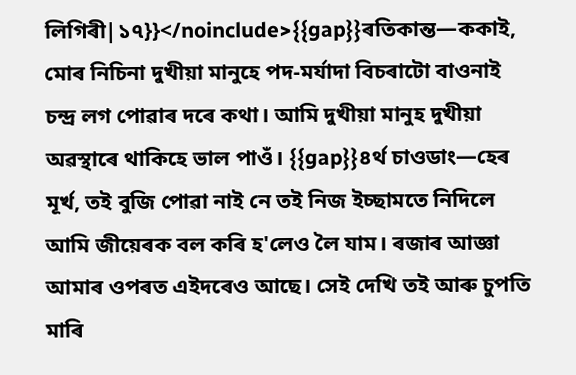লিগিৰী|১৭}}</noinclude>{{gap}}ৰতিকান্ত—ককাই, মোৰ নিচিনা দুখীয়া মানুহে পদ-মৰ্যাদা বিচৰাটো বাওনাই চন্দ্ৰ লগ পোৱাৰ দৰে কথা। আমি দুখীয়া মানুহ দুখীয়া অৱস্থাৰে থাকিহে ভাল পাওঁ। {{gap}}৪ৰ্থ চাওডাং—হেৰ মূৰ্খ, তই বুজি পোৱা নাই নে তই নিজ ইচ্ছামতে নিদিলে আমি জীয়েৰক বল কৰি হ'লেও লৈ যাম। ৰজাৰ আজ্ঞা আমাৰ ওপৰত এইদৰেও আছে। সেই দেখি তই আৰু চুপতি মাৰি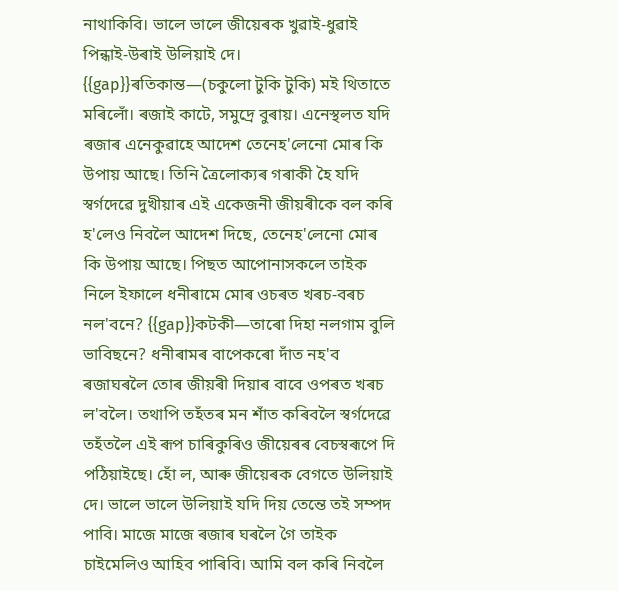নাথাকিবি। ভালে ভালে জীয়েৰক খুৱাই-ধুৱাই পিন্ধাই-উৰাই উলিয়াই দে। {{gap}}ৰতিকান্ত—(চকুলো টুকি টুকি) ম‍ই থিতাতে মৰিলোঁ। ৰজাই কাটে, সমুদ্ৰে বুৰায়। এনেস্থলত যদি ৰজাৰ এনেকুৱাহে আদেশ তেনেহ'লেনো মোৰ কি উপায় আছে। তিনি ত্ৰৈলোক্যৰ গৰাকী হৈ যদি স্বৰ্গদেৱে দুখীয়াৰ এই একেজনী জীয়ৰীকে বল কৰি হ'লেও নিবলৈ আদেশ দিছে, তেনেহ'লেনো মোৰ কি উপায় আছে। পিছত আপোনাসকলে তাইক নিলে ইফালে ধনীৰামে মোৰ ওচৰত খৰচ-বৰচ নল'বনে? {{gap}}কটকী—তাৰো দিহা নলগাম বুলি ভাবিছনে? ধনীৰামৰ বাপেকৰো দাঁত নহ'ব ৰজাঘৰলৈ তোৰ জীয়ৰী দিয়াৰ বাবে ওপৰত খৰচ ল'বলৈ। তথাপি তহঁতৰ মন শাঁত কৰিবলৈ স্বৰ্গদেৱে তহঁতলৈ এই ৰূপ চাৰিকুৰিও জীয়েৰৰ বেচস্বৰূপে দি পঠিয়াইছে। হোঁ ল, আৰু জীয়েৰক বেগতে উলিয়াই দে। ভালে ভালে উলিয়াই যদি দিয় তেন্তে তই সম্পদ পাবি। মাজে মাজে ৰজাৰ ঘৰলৈ গৈ তাইক চাইমেলিও আহিব পাৰিবি। আমি বল কৰি নিবলৈ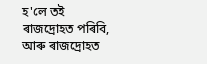হ'লে তই ৰাজদ্ৰোহত পৰিবি, আৰু ৰাজদ্ৰোহত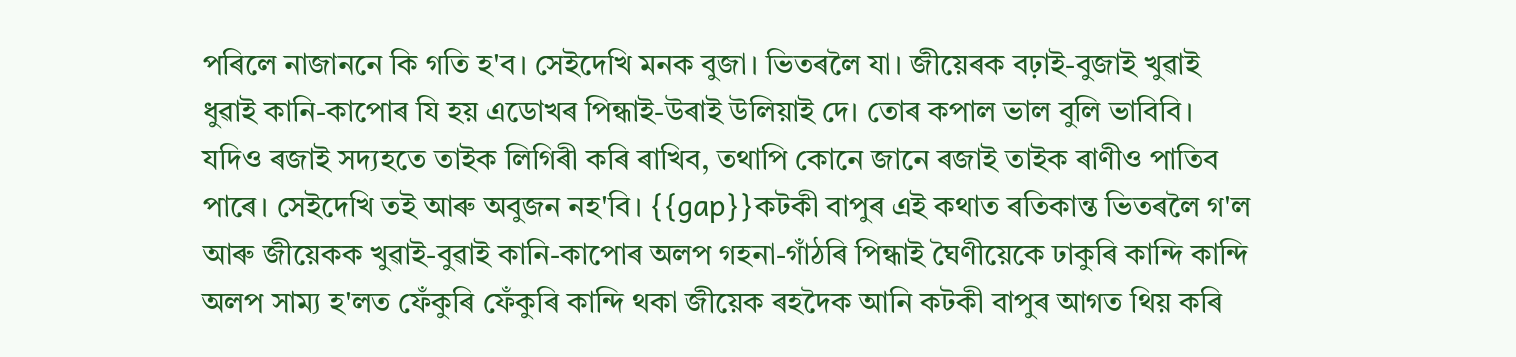পৰিলে নাজাননে কি গতি হ'ব। সেইদেখি মনক বুজা। ভিতৰলৈ যা। জীয়েৰক বঢ়াই-বুজাই খুৱাই ধুৱাই কানি-কাপোৰ যি হয় এডোখৰ পিন্ধাই-উৰাই উলিয়াই দে। তোৰ কপাল ভাল বুলি ভাবিবি। যদিও ৰজাই সদ্যহতে তাইক লিগিৰী কৰি ৰাখিব, তথাপি কোনে জানে ৰজাই তাইক ৰাণীও পাতিব পাৰে। সেইদেখি তই আৰু অবুজন নহ'বি। {{gap}}কটকী বাপুৰ এই কথাত ৰতিকান্ত ভিতৰলৈ গ'ল আৰু জীয়েকক খুৱাই-বুৱাই কানি-কাপোৰ অলপ গহনা-গাঁঠৰি পিন্ধাই ঘৈণীয়েকে ঢাকুৰি কান্দি কান্দি অলপ সাম্য হ'লত ফেঁকুৰি ফেঁকুৰি কান্দি থকা জীয়েক ৰহদৈক আনি কটকী বাপুৰ আগত থিয় কৰি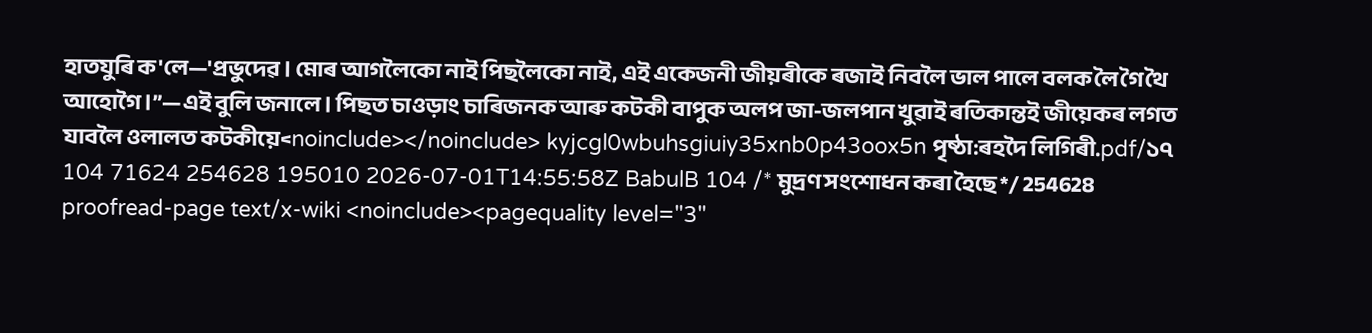হাতযুৰি ক'লে—'প্ৰভুদেৱ। মোৰ আগলৈকো নাই পিছলৈকো নাই, এই একেজনী জীয়ৰীকে ৰজাই নিবলৈ ভাল পালে বলক লৈ গৈ থৈ আহোগৈ।”—এই বুলি জনালে। পিছত চাওড়াং চাৰিজনক আৰু কটকী বাপুক অলপ জা-জলপান খুৱাই ৰতিকান্তই জীয়েকৰ লগত যাবলৈ ওলালত কটকীয়ে<noinclude></noinclude> kyjcgl0wbuhsgiuiy35xnb0p43oox5n পৃষ্ঠা:ৰহদৈ লিগিৰী.pdf/১৭ 104 71624 254628 195010 2026-07-01T14:55:58Z BabulB 104 /* মুদ্ৰণ সংশোধন কৰা হৈছে */ 254628 proofread-page text/x-wiki <noinclude><pagequality level="3"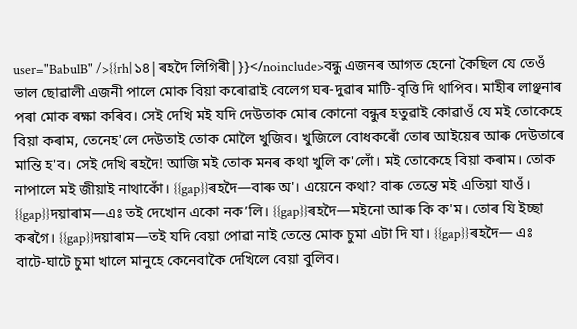user="BabulB" />{{rh|১৪|ৰহদৈ লিগিৰী|}}</noinclude>বন্ধু এজনৰ আগত হেনো কৈছিল যে তেওঁ ভাল ছোৱালী এজনী পালে মোক বিয়া কৰোৱাই বেলেগ ঘৰ-দুৱাৰ মাটি-বৃত্তি দি থাপিব। মাহীৰ লাঞ্ছনাৰ পৰা মোক ৰক্ষা কৰিব। সেই দেখি মই যদি দেউতাক মোৰ কোনো বন্ধুৰ হতুৱাই কোৱাওঁ যে মই তোকেহে বিয়া কৰাম, তেনেহ'লে দেউতাই তোক মোলৈ খুজিব। খুজিলে বোধকৰোঁ তোৰ আইয়েৰ আৰু দেউতাৰে মান্তি হ'ব। সেই দেখি ৰহদৈ! আজি ম‍ই তোক মনৰ কথা খুলি ক'লোঁ। মই তোকেহে বিয়া কৰাম। তোক নাপালে ম‍ই জীয়াই নাথাকোঁ। {{gap}}ৰহদৈ—বাৰু অ'। এয়েনে কথা? বাৰু তেন্তে মই এতিয়া যাওঁ। {{gap}}দয়াৰাম—এঃ তই দেখোন একো নক’লি। {{gap}}ৰহদৈ—মইনো আৰু কি ক'ম। তোৰ যি ইচ্ছা কৰগৈ। {{gap}}দয়াৰাম—তই যদি বেয়া পোৱা নাই তেন্তে মোক চুমা এটা দি যা। {{gap}}ৰহদৈ— এঃ বাটে-ঘাটে চুমা খালে মানুহে কেনেবাকৈ দেখিলে বেয়া বুলিব।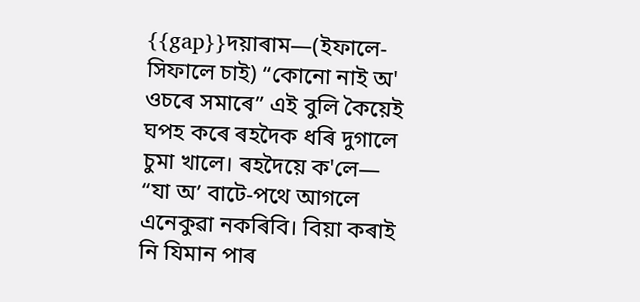{{gap}}দয়াৰাম—(ইফালে-সিফালে চাই) “কোনো নাই অ' ওচৰে সমাৰে” এই বুলি কৈয়েই ঘপহ কৰে ৰহদৈক ধৰি দুগালে চুমা খালে। ৰহদৈয়ে ক'লে— “যা অ’ বাটে-পথে আগলে এনেকুৱা নকৰিবি। বিয়া কৰাই নি যিমান পাৰ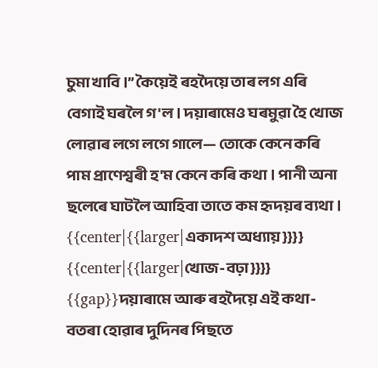চুমা খাবি।” কৈয়েই ৰহদৈয়ে তাৰ লগ এৰি বেগাই ঘৰলৈ গ'ল। দয়াৰামেও ঘৰমুৱা হৈ খোজ লোৱাৰ লগে লগে গালে— তোকে কেনে কৰি পাম প্ৰাণেশ্বৰী হ'ম কেনে কৰি কথা। পানী অনা ছলেৰে ঘাটলৈ আহিবা তাতে কম হৃদয়ৰ ব্যথা। {{center|{{larger|একাদশ অধ্যায়}}}} {{center|{{larger|খোজ-বঢ়া}}}} {{gap}}দয়াৰামে আৰু ৰহদৈয়ে এই কথা-বতৰা হোৱাৰ দুদিনৰ পিছতে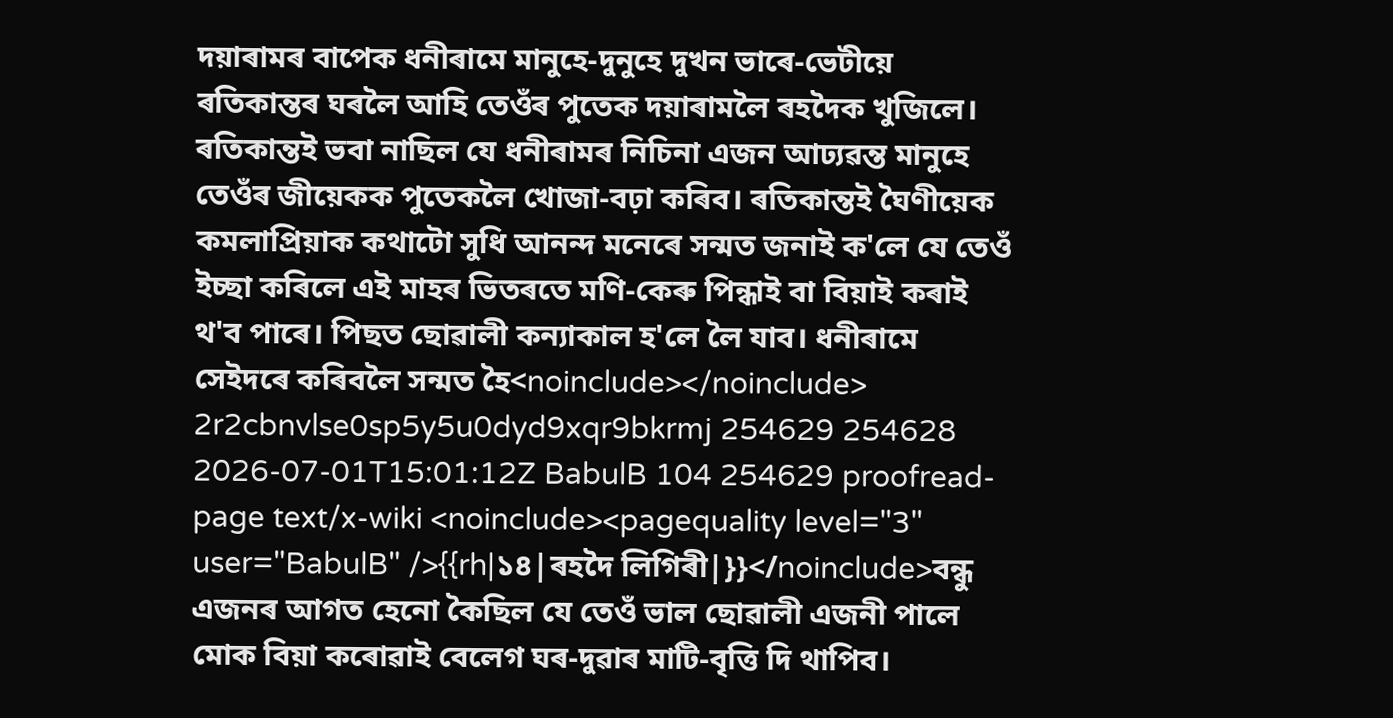দয়াৰামৰ বাপেক ধনীৰামে মানুহে-দুনুহে দুখন ভাৰে-ভেটীয়ে ৰতিকান্তৰ ঘৰলৈ আহি তেওঁৰ পুতেক দয়াৰামলৈ ৰহদৈক খুজিলে। ৰতিকান্তই ভবা নাছিল যে ধনীৰামৰ নিচিনা এজন আঢ্যৱন্ত মানুহে তেওঁৰ জীয়েকক পুতেকলৈ খোজা-বঢ়া কৰিব। ৰতিকান্তই ঘৈণীয়েক কমলাপ্ৰিয়াক কথাটো সুধি আনন্দ মনেৰে সন্মত জনাই ক'লে যে তেওঁ ইচ্ছা কৰিলে এই মাহৰ ভিতৰতে মণি-কেৰু পিন্ধাই বা বিয়াই কৰাই থ'ব পাৰে। পিছত ছোৱালী কন্যাকাল হ'লে লৈ যাব। ধনীৰামে সেইদৰে কৰিবলৈ সন্মত হৈ<noinclude></noinclude> 2r2cbnvlse0sp5y5u0dyd9xqr9bkrmj 254629 254628 2026-07-01T15:01:12Z BabulB 104 254629 proofread-page text/x-wiki <noinclude><pagequality level="3" user="BabulB" />{{rh|১৪|ৰহদৈ লিগিৰী|}}</noinclude>বন্ধু এজনৰ আগত হেনো কৈছিল যে তেওঁ ভাল ছোৱালী এজনী পালে মোক বিয়া কৰোৱাই বেলেগ ঘৰ-দুৱাৰ মাটি-বৃত্তি দি থাপিব।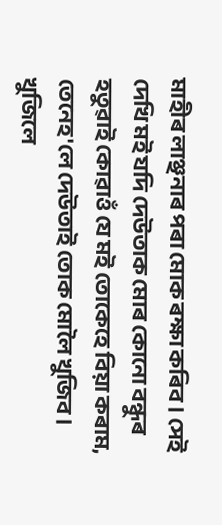মাহীৰ লাঞ্ছনাৰ পৰা মোক ৰক্ষা কৰিব। সেই দেখি মই যদি দেউতাক মোৰ কোনো বন্ধুৰ হতুৱাই কোৱাওঁ যে মই তোকেহে বিয়া কৰাম, তেনেহ'লে দেউতাই তোক মোলৈ খুজিব। খুজিলে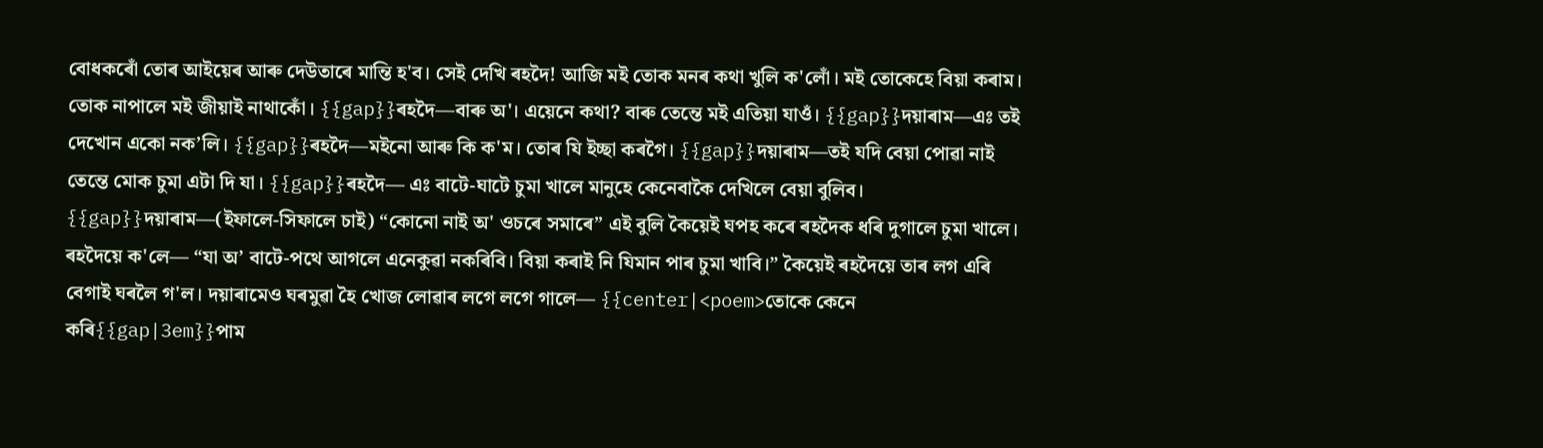বোধকৰোঁ তোৰ আইয়েৰ আৰু দেউতাৰে মান্তি হ'ব। সেই দেখি ৰহদৈ! আজি ম‍ই তোক মনৰ কথা খুলি ক'লোঁ। মই তোকেহে বিয়া কৰাম। তোক নাপালে ম‍ই জীয়াই নাথাকোঁ। {{gap}}ৰহদৈ—বাৰু অ'। এয়েনে কথা? বাৰু তেন্তে মই এতিয়া যাওঁ। {{gap}}দয়াৰাম—এঃ তই দেখোন একো নক’লি। {{gap}}ৰহদৈ—মইনো আৰু কি ক'ম। তোৰ যি ইচ্ছা কৰগৈ। {{gap}}দয়াৰাম—তই যদি বেয়া পোৱা নাই তেন্তে মোক চুমা এটা দি যা। {{gap}}ৰহদৈ— এঃ বাটে-ঘাটে চুমা খালে মানুহে কেনেবাকৈ দেখিলে বেয়া বুলিব। {{gap}}দয়াৰাম—(ইফালে-সিফালে চাই) “কোনো নাই অ' ওচৰে সমাৰে” এই বুলি কৈয়েই ঘপহ কৰে ৰহদৈক ধৰি দুগালে চুমা খালে। ৰহদৈয়ে ক'লে— “যা অ’ বাটে-পথে আগলে এনেকুৱা নকৰিবি। বিয়া কৰাই নি যিমান পাৰ চুমা খাবি।” কৈয়েই ৰহদৈয়ে তাৰ লগ এৰি বেগাই ঘৰলৈ গ'ল। দয়াৰামেও ঘৰমুৱা হৈ খোজ লোৱাৰ লগে লগে গালে— {{center|<poem>তোকে কেনে কৰি{{gap|3em}}পাম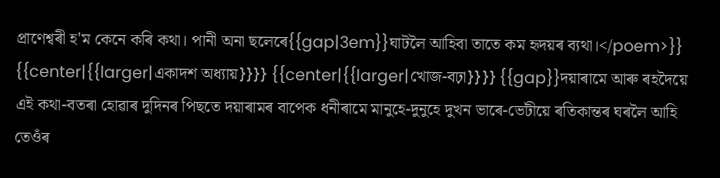প্ৰাণেশ্বৰী হ'ম কেনে কৰি কথা। পানী অনা ছলেৰে{{gap|3em}}ঘাটলৈ আহিবা তাতে কম হৃদয়ৰ ব্যথা।</poem>}} {{center|{{larger|একাদশ অধ্যায়}}}} {{center|{{larger|খোজ-বঢ়া}}}} {{gap}}দয়াৰামে আৰু ৰহদৈয়ে এই কথা-বতৰা হোৱাৰ দুদিনৰ পিছতে দয়াৰামৰ বাপেক ধনীৰামে মানুহে-দুনুহে দুখন ভাৰে-ভেটীয়ে ৰতিকান্তৰ ঘৰলৈ আহি তেওঁৰ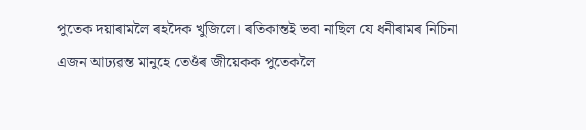পুতেক দয়াৰামলৈ ৰহদৈক খুজিলে। ৰতিকান্তই ভবা নাছিল যে ধনীৰামৰ নিচিনা এজন আঢ্যৱন্ত মানুহে তেওঁৰ জীয়েকক পুতেকলৈ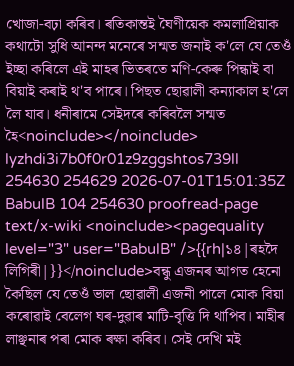খোজা-বঢ়া কৰিব। ৰতিকান্তই ঘৈণীয়েক কমলাপ্ৰিয়াক কথাটো সুধি আনন্দ মনেৰে সন্মত জনাই ক'লে যে তেওঁ ইচ্ছা কৰিলে এই মাহৰ ভিতৰতে মণি-কেৰু পিন্ধাই বা বিয়াই কৰাই থ'ব পাৰে। পিছত ছোৱালী কন্যাকাল হ'লে লৈ যাব। ধনীৰামে সেইদৰে কৰিবলৈ সন্মত হৈ<noinclude></noinclude> lyzhdi3i7b0f0r01z9zggshtos739ll 254630 254629 2026-07-01T15:01:35Z BabulB 104 254630 proofread-page text/x-wiki <noinclude><pagequality level="3" user="BabulB" />{{rh|১৪|ৰহদৈ লিগিৰী|}}</noinclude>বন্ধু এজনৰ আগত হেনো কৈছিল যে তেওঁ ভাল ছোৱালী এজনী পালে মোক বিয়া কৰোৱাই বেলেগ ঘৰ-দুৱাৰ মাটি-বৃত্তি দি থাপিব। মাহীৰ লাঞ্ছনাৰ পৰা মোক ৰক্ষা কৰিব। সেই দেখি মই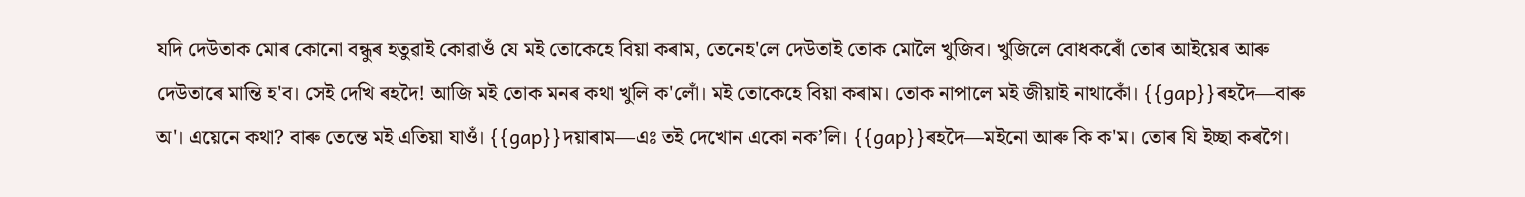যদি দেউতাক মোৰ কোনো বন্ধুৰ হতুৱাই কোৱাওঁ যে মই তোকেহে বিয়া কৰাম, তেনেহ'লে দেউতাই তোক মোলৈ খুজিব। খুজিলে বোধকৰোঁ তোৰ আইয়েৰ আৰু দেউতাৰে মান্তি হ'ব। সেই দেখি ৰহদৈ! আজি ম‍ই তোক মনৰ কথা খুলি ক'লোঁ। মই তোকেহে বিয়া কৰাম। তোক নাপালে ম‍ই জীয়াই নাথাকোঁ। {{gap}}ৰহদৈ—বাৰু অ'। এয়েনে কথা? বাৰু তেন্তে মই এতিয়া যাওঁ। {{gap}}দয়াৰাম—এঃ তই দেখোন একো নক’লি। {{gap}}ৰহদৈ—মইনো আৰু কি ক'ম। তোৰ যি ইচ্ছা কৰগৈ।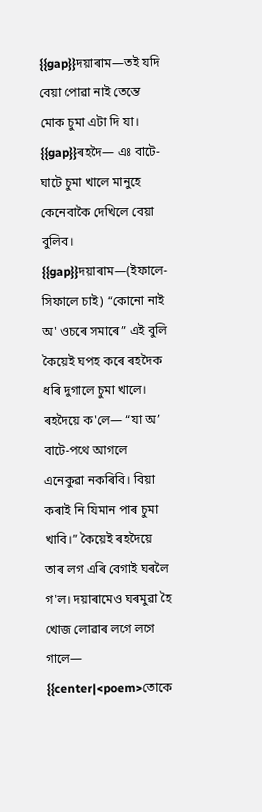{{gap}}দয়াৰাম—তই যদি বেয়া পোৱা নাই তেন্তে মোক চুমা এটা দি যা। {{gap}}ৰহদৈ— এঃ বাটে-ঘাটে চুমা খালে মানুহে কেনেবাকৈ দেখিলে বেয়া বুলিব। {{gap}}দয়াৰাম—(ইফালে-সিফালে চাই) “কোনো নাই অ' ওচৰে সমাৰে” এই বুলি কৈয়েই ঘপহ কৰে ৰহদৈক ধৰি দুগালে চুমা খালে। ৰহদৈয়ে ক'লে— “যা অ’ বাটে-পথে আগলে এনেকুৱা নকৰিবি। বিয়া কৰাই নি যিমান পাৰ চুমা খাবি।” কৈয়েই ৰহদৈয়ে তাৰ লগ এৰি বেগাই ঘৰলৈ গ'ল। দয়াৰামেও ঘৰমুৱা হৈ খোজ লোৱাৰ লগে লগে গালে— {{center|<poem>তোকে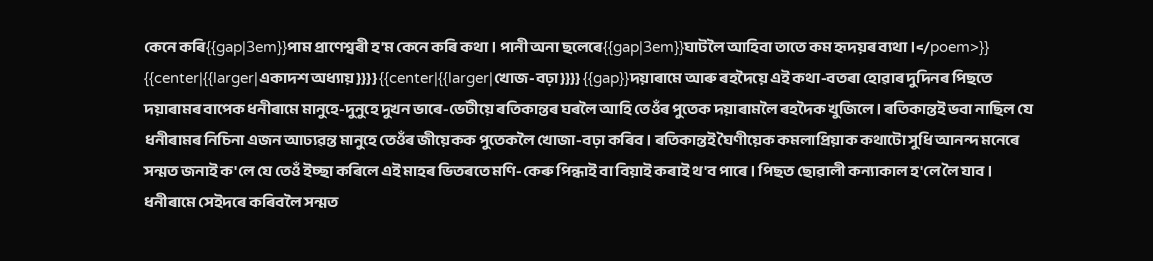কেনে কৰি{{gap|3em}}পাম প্ৰাণেশ্বৰী হ'ম কেনে কৰি কথা। পানী অনা ছলেৰে{{gap|3em}}ঘাটলৈ আহিবা তাতে কম হৃদয়ৰ ব্যথা।</poem>}} {{center|{{larger|একাদশ অধ্যায়}}}} {{center|{{larger|খোজ-বঢ়া}}}} {{gap}}দয়াৰামে আৰু ৰহদৈয়ে এই কথা-বতৰা হোৱাৰ দুদিনৰ পিছতে দয়াৰামৰ বাপেক ধনীৰামে মানুহে-দুনুহে দুখন ভাৰে-ভেটীয়ে ৰতিকান্তৰ ঘৰলৈ আহি তেওঁৰ পুতেক দয়াৰামলৈ ৰহদৈক খুজিলে। ৰতিকান্তই ভবা নাছিল যে ধনীৰামৰ নিচিনা এজন আঢ্যৱন্ত মানুহে তেওঁৰ জীয়েকক পুতেকলৈ খোজা-বঢ়া কৰিব। ৰতিকান্তই ঘৈণীয়েক কমলাপ্ৰিয়াক কথাটো সুধি আনন্দ মনেৰে সন্মত জনাই ক'লে যে তেওঁ ইচ্ছা কৰিলে এই মাহৰ ভিতৰতে মণি-কেৰু পিন্ধাই বা বিয়াই কৰাই থ'ব পাৰে। পিছত ছোৱালী কন্যাকাল হ'লে লৈ যাব। ধনীৰামে সেইদৰে কৰিবলৈ সন্মত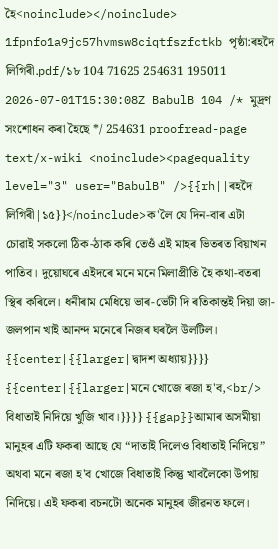হৈ<noinclude></noinclude> 1fpnfo1a9jc57hvmsw8ciqtfszfctkb পৃষ্ঠা:ৰহদৈ লিগিৰী.pdf/১৮ 104 71625 254631 195011 2026-07-01T15:30:08Z BabulB 104 /* মুদ্ৰণ সংশোধন কৰা হৈছে */ 254631 proofread-page text/x-wiki <noinclude><pagequality level="3" user="BabulB" />{{rh||ৰহদৈ লিগিৰী|১৫}}</noinclude>ক'লৈ যে দিন-বাৰ এটা চোৱাই সকলো ঠিক-ঠাক কৰি তেওঁ এই মাহৰ ভিতৰত বিয়াখন পাতিব। দুয়োঘৰে এইদৰে মনে মনে মিলাপ্ৰীতি হৈ কথা-বতৰা স্থিৰ কৰিলে। ধনীৰাম মেধিয়ে ভাৰ-ভেটী দি ৰতিকান্তই দিয়া জা-জলপান খাই আনন্দ মনেৰে নিজৰ ঘৰলৈ উলটিল। {{center|{{larger|দ্বাদশ অধ্যায়}}}} {{center|{{larger|মনে খোজে ৰজা হ'ব,<br/> বিধাতাই নিদিয়ে খুজি খাব।}}}} {{gap}}আমাৰ অসমীয়া মানুহৰ এটি ফকৰা আছে যে “দাতাই দিলেও বিধাতাই নিদিয়ে” অথবা মনে ৰজা হ'ব খোজে বিধাতাই কিন্তু খাবলৈকো উপায় নিদিয়ে। এই ফকৰা বচনটো অনেক মানুহৰ জীৱনত ফলে।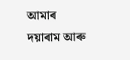আমাৰ দয়াৰাম আৰু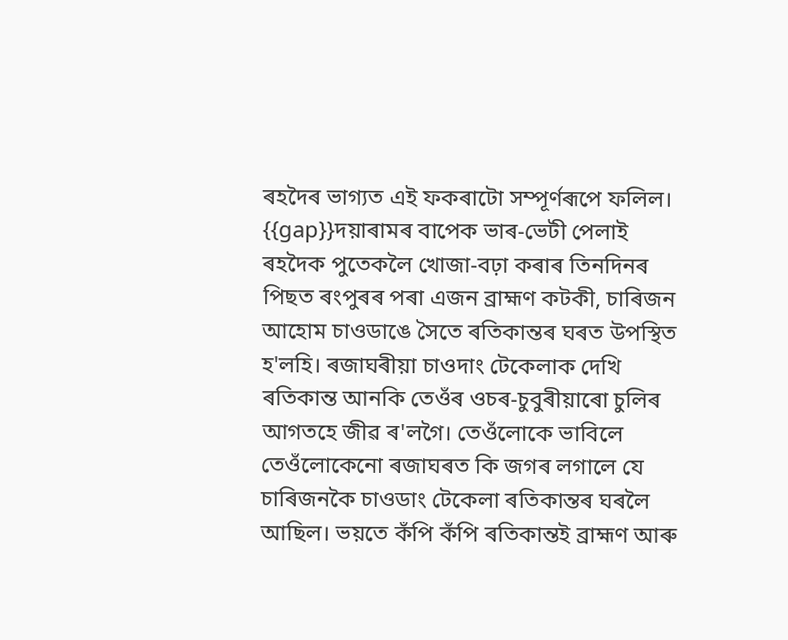ৰহদৈৰ ভাগ্যত এই ফকৰাটো সম্পূৰ্ণৰূপে ফলিল। {{gap}}দয়াৰামৰ বাপেক ভাৰ-ভেটী পেলাই ৰহদৈক পুতেকলৈ খোজা-বঢ়া কৰাৰ তিনদিনৰ পিছত ৰংপুৰৰ পৰা এজন ব্ৰাহ্মণ কটকী, চাৰিজন আহোম চাওডাঙে সৈতে ৰতিকান্তৰ ঘৰত উপস্থিত হ'লহি। ৰজাঘৰীয়া চাওদাং টেকেলাক দেখি ৰতিকান্ত আনকি তেওঁৰ ওচৰ-চুবুৰীয়াৰো চুলিৰ আগতহে জীৱ ৰ'লগৈ। তেওঁলোকে ভাবিলে তেওঁলোকেনো ৰজাঘৰত কি জগৰ লগালে যে চাৰিজনকৈ চাওডাং টেকেলা ৰতিকান্তৰ ঘৰলৈ আছিল। ভয়তে কঁপি কঁপি ৰতিকান্তই ব্ৰাহ্মণ আৰু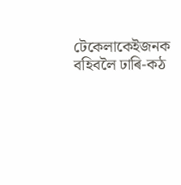টেকেলাকেইজনক বহিবলৈ ঢাৰি-কঠ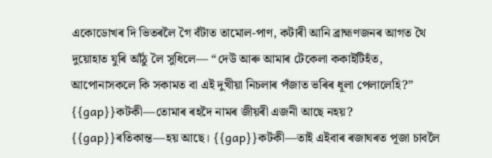একোডোখৰ দি ভিতৰলৈ গৈ বঁটাত তামোল-পাণ, কটাৰী আনি ব্ৰাহ্মণজনৰ আগত থৈ দুয়োহাত যুৰি আঁঠু লৈ সুধিলে— “দেউ আৰু আমাৰ টেকেলা ককাইটিহঁত, আপোনাসকলে কি সকামত বা এই দুখীয়া নিচলাৰ পঁজাত ভৰিৰ ধূলা পেলালেহি?” {{gap}}কটকী—তোমাৰ ৰহদৈ নামৰ জীয়ৰী এজনী আছে নহয়? {{gap}}ৰতিকান্ত—হয় আছে। {{gap}}কটকী—তাই এইবাৰ ৰজাঘৰত পূজা চাবলৈ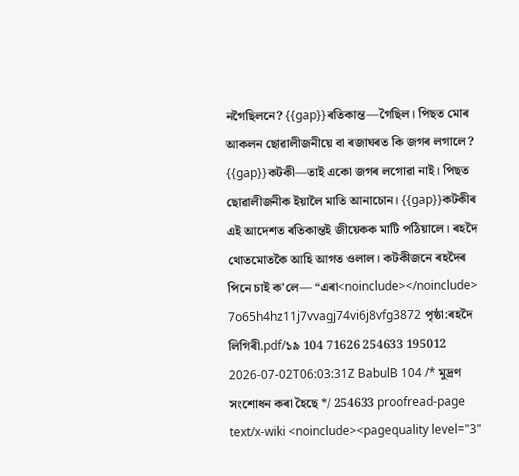নগৈছিলনে? {{gap}}ৰতিকান্ত—গৈছিল। পিছত মোৰ আকলন ছোৱালীজনীয়ে বা ৰজাঘৰত কি জগৰ লগালে? {{gap}}কটকী—তাই একো জগৰ লগোৱা নাই। পিছত ছোৱালীজনীক ইয়ালৈ মাতি আনাচোন। {{gap}}কটকীৰ এই আদেশত ৰতিকান্তই জীয়েকক মাটি পঠিয়ালে। ৰহদৈ থোতমোতকৈ আহি আগত ওলাল। কটকীজনে ৰহদৈৰ পিনে চাই ক'লে— “এৰা<noinclude></noinclude> 7o65h4hz11j7vvagj74vi6j8vfg3872 পৃষ্ঠা:ৰহদৈ লিগিৰী.pdf/১৯ 104 71626 254633 195012 2026-07-02T06:03:31Z BabulB 104 /* মুদ্ৰণ সংশোধন কৰা হৈছে */ 254633 proofread-page text/x-wiki <noinclude><pagequality level="3"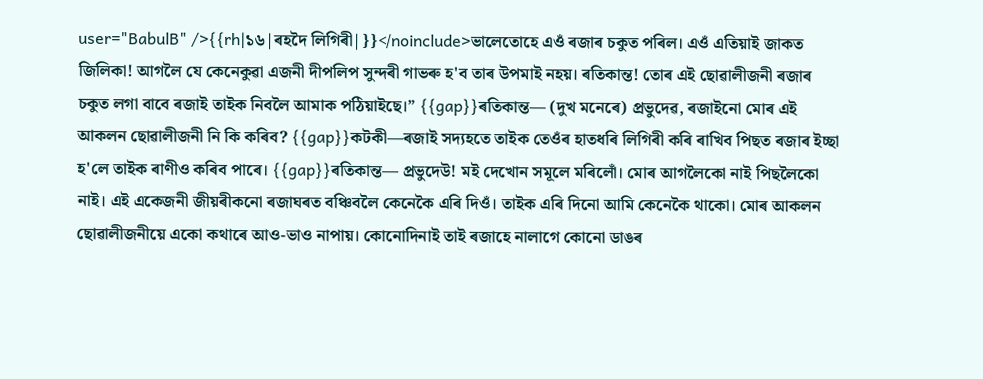user="BabulB" />{{rh|১৬|ৰহদৈ লিগিৰী|}}</noinclude>ভালেতোহে এওঁ ৰজাৰ চকুত পৰিল। এওঁ এতিয়াই জাকত জিলিকা! আগলৈ যে কেনেকুৱা এজনী দীপলিপ সুন্দৰী গাভৰু হ'ব তাৰ উপমাই নহয়। ৰতিকান্ত! তোৰ এই ছোৱালীজনী ৰজাৰ চকুত লগা বাবে ৰজাই তাইক নিবলৈ আমাক পঠিয়াইছে।” {{gap}}ৰতিকান্ত— (দুখ মনেৰে) প্ৰভুদেৱ, ৰজাইনো মোৰ এই আকলন ছোৱালীজনী নি কি কৰিব? {{gap}}কটকী—ৰজাই সদ্যহতে তাইক তেওঁৰ হাতধৰি লিগিৰী কৰি ৰাখিব পিছত ৰজাৰ ইচ্ছা হ'লে তাইক ৰাণীও কৰিব পাৰে। {{gap}}ৰতিকান্ত— প্ৰভুদেউ! মই দেখোন সমূলে মৰিলোঁ। মোৰ আগলৈকো নাই পিছলৈকো নাই। এই একেজনী জীয়ৰীকনো ৰজাঘৰত বঞ্চিবলৈ কেনেকৈ এৰি দিওঁ। তাইক এৰি দিনো আমি কেনেকৈ থাকো। মোৰ আকলন ছোৱালীজনীয়ে একো কথাৰে আও-ভাও নাপায়। কোনোদিনাই তাই ৰজাহে নালাগে কোনো ডাঙৰ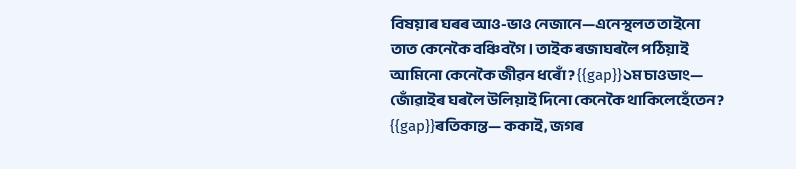বিষয়াৰ ঘৰৰ আও-ভাও নেজানে—এনেস্থলত তাইনো তাত কেনেকৈ বঞ্চিবগৈ। তাইক ৰজাঘৰলৈ পঠিয়াই আমিনো কেনেকৈ জীৱন ধৰোঁ? {{gap}}১ম চাওডাং— জোঁৱাইৰ ঘৰলৈ উলিয়াই দিনো কেনেকৈ থাকিলেহেঁতেন? {{gap}}ৰতিকান্ত— ককাই, জগৰ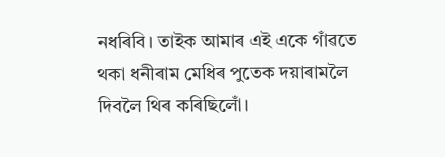নধৰিবি। তাইক আমাৰ এই একে গাঁৱতে থকা ধনীৰাম মেধিৰ পুতেক দয়াৰামলৈ দিবলৈ থিৰ কৰিছিলোঁ।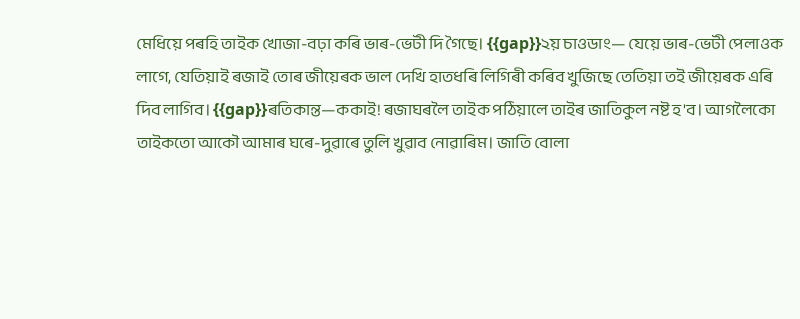মেধিয়ে পৰহি তাইক খোজা-বঢ়া কৰি ভাৰ-ভেটী দি গৈছে। {{gap}}২য় চাওডাং— যেয়ে ভাৰ-ভেটী পেলাওক লাগে, যেতিয়াই ৰজাই তোৰ জীয়েৰক ভাল দেখি হাতধৰি লিগিৰী কৰিব খুজিছে তেতিয়া তই জীয়েৰক এৰি দিব লাগিব। {{gap}}ৰতিকান্ত—ককাই! ৰজাঘৰলৈ তাইক পঠিয়ালে তাইৰ জাতিকুল নষ্ট হ'ব। আগলৈকো তাইকতো আকৌ আমাৰ ঘৰে-দুৱাৰে তুলি খুৱাব নোৱাৰিম। জাতি বোলা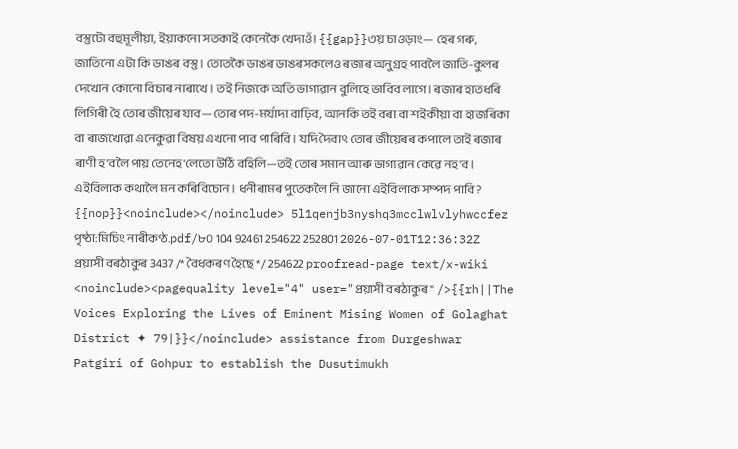বস্তুটো বহুমূলীয়া, ইয়াকনো সতকাই কেনেকৈ খেদাওঁ। {{gap}}৩য় চাওড়াং— হেৰ গৰু, জাতিনো এটা কি ডাঙৰ বস্তু। তোতকৈ ডাঙৰ ডাঙৰসকলেও ৰজাৰ অনুগ্ৰহ পাবলৈ জাতি-কুলৰ দেখোন কোনো বিচাৰ নাৰাখে। তই নিজকে অতি ভাগ্যৱান বুলিহে ভাবিব লাগে। ৰজাৰ হাতধৰি লিগিৰী হৈ তোৰ জীয়েৰ যাব—তোৰ পদ-মৰ্যাদা বাঢ়িব, আনকি তই বৰা বা শ‍ইকীয়া বা হাজৰিকা বা ৰাজখোৱা এনেকুৱা বিষয় এখনো পাব পাৰিবি। যদি দৈবাৎ তোৰ জীয়েৰৰ কপালে তাই ৰজাৰ ৰাণী হ'বলৈ পায় তেনেহ'লেতো উঠি বহিলি—তই তোৰ সমান আৰু ভাগ্যৱান কেৱে নহ'ব। এইবিলাক কথালৈ মন কৰিবিচোন। ধনীৰামৰ পুতেকলৈ নি জানো এইবিলাক সম্পদ পাবি? {{nop}}<noinclude></noinclude> 5l1qenjb3nyshq3mcclwlvlyhwccfez পৃষ্ঠা:মিচিং নাৰীকণ্ঠ.pdf/৮০ 104 92461 254622 252801 2026-07-01T12:36:32Z প্ৰয়াসী বৰঠাকুৰ 3437 /* বৈধকৰণ হৈছে */ 254622 proofread-page text/x-wiki <noinclude><pagequality level="4" user="প্ৰয়াসী বৰঠাকুৰ" />{{rh||The Voices Exploring the Lives of Eminent Mising Women of Golaghat District ✦ 79|}}</noinclude> assistance from Durgeshwar Patgiri of Gohpur to establish the Dusutimukh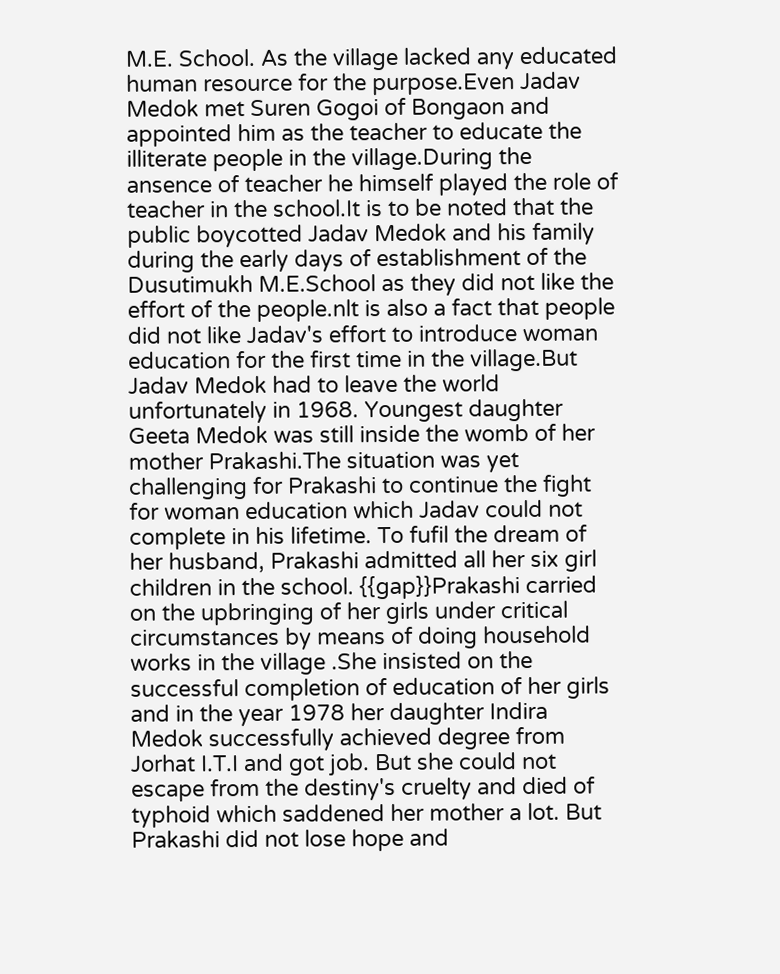M.E. School. As the village lacked any educated human resource for the purpose.Even Jadav Medok met Suren Gogoi of Bongaon and appointed him as the teacher to educate the illiterate people in the village.During the ansence of teacher he himself played the role of teacher in the school.It is to be noted that the public boycotted Jadav Medok and his family during the early days of establishment of the Dusutimukh M.E.School as they did not like the effort of the people.nlt is also a fact that people did not like Jadav's effort to introduce woman education for the first time in the village.But Jadav Medok had to leave the world unfortunately in 1968. Youngest daughter Geeta Medok was still inside the womb of her mother Prakashi.The situation was yet challenging for Prakashi to continue the fight for woman education which Jadav could not complete in his lifetime. To fufil the dream of her husband, Prakashi admitted all her six girl children in the school. {{gap}}Prakashi carried on the upbringing of her girls under critical circumstances by means of doing household works in the village .She insisted on the successful completion of education of her girls and in the year 1978 her daughter Indira Medok successfully achieved degree from Jorhat I.T.I and got job. But she could not escape from the destiny's cruelty and died of typhoid which saddened her mother a lot. But Prakashi did not lose hope and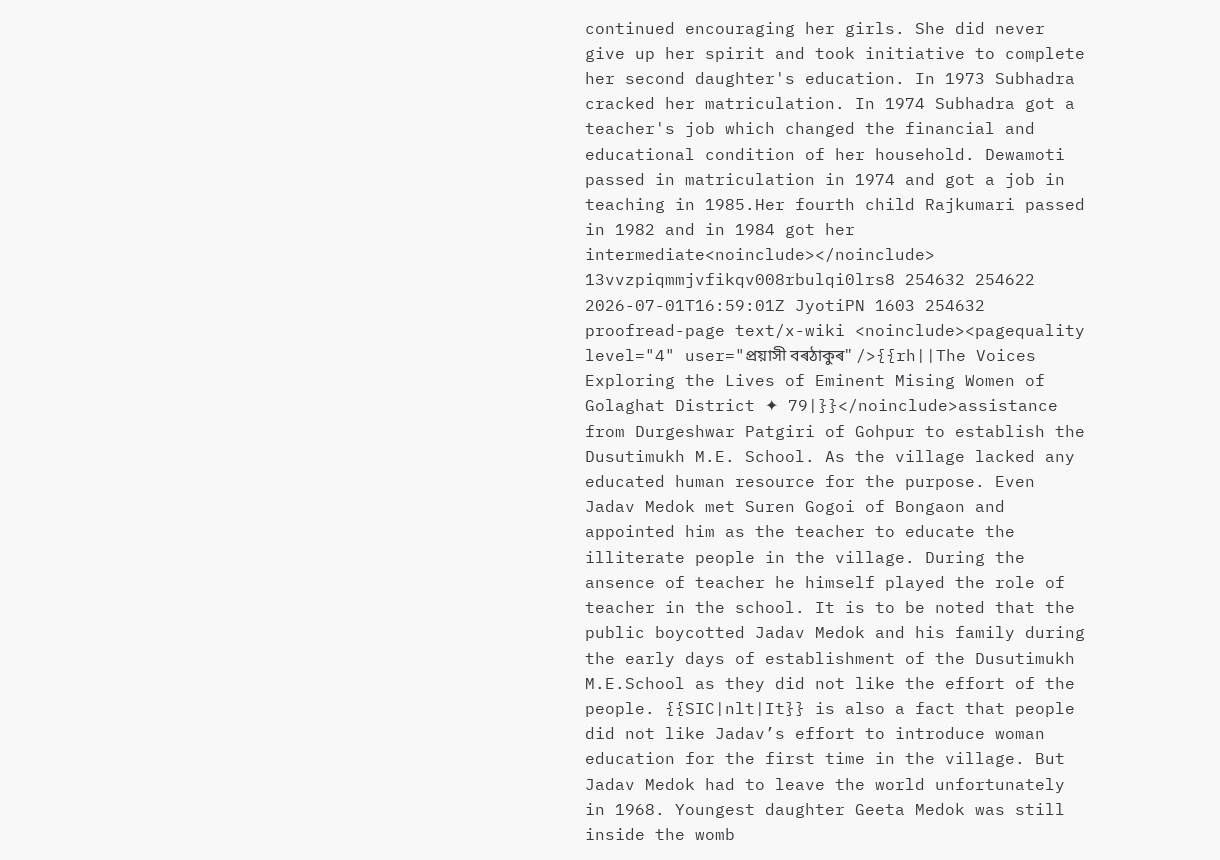continued encouraging her girls. She did never give up her spirit and took initiative to complete her second daughter's education. In 1973 Subhadra cracked her matriculation. In 1974 Subhadra got a teacher's job which changed the financial and educational condition of her household. Dewamoti passed in matriculation in 1974 and got a job in teaching in 1985.Her fourth child Rajkumari passed in 1982 and in 1984 got her intermediate<noinclude></noinclude> 13vvzpiqmmjvfikqv008rbulqi0lrs8 254632 254622 2026-07-01T16:59:01Z JyotiPN 1603 254632 proofread-page text/x-wiki <noinclude><pagequality level="4" user="প্ৰয়াসী বৰঠাকুৰ" />{{rh||The Voices Exploring the Lives of Eminent Mising Women of Golaghat District ✦ 79|}}</noinclude>assistance from Durgeshwar Patgiri of Gohpur to establish the Dusutimukh M.E. School. As the village lacked any educated human resource for the purpose. Even Jadav Medok met Suren Gogoi of Bongaon and appointed him as the teacher to educate the illiterate people in the village. During the ansence of teacher he himself played the role of teacher in the school. It is to be noted that the public boycotted Jadav Medok and his family during the early days of establishment of the Dusutimukh M.E.School as they did not like the effort of the people. {{SIC|nlt|It}} is also a fact that people did not like Jadav’s effort to introduce woman education for the first time in the village. But Jadav Medok had to leave the world unfortunately in 1968. Youngest daughter Geeta Medok was still inside the womb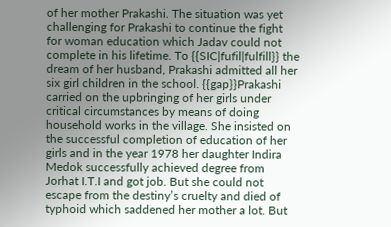of her mother Prakashi. The situation was yet challenging for Prakashi to continue the fight for woman education which Jadav could not complete in his lifetime. To {{SIC|fufil|fulfill}} the dream of her husband, Prakashi admitted all her six girl children in the school. {{gap}}Prakashi carried on the upbringing of her girls under critical circumstances by means of doing household works in the village. She insisted on the successful completion of education of her girls and in the year 1978 her daughter Indira Medok successfully achieved degree from Jorhat I.T.I and got job. But she could not escape from the destiny’s cruelty and died of typhoid which saddened her mother a lot. But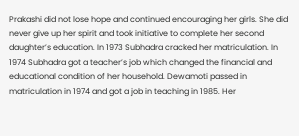Prakashi did not lose hope and continued encouraging her girls. She did never give up her spirit and took initiative to complete her second daughter’s education. In 1973 Subhadra cracked her matriculation. In 1974 Subhadra got a teacher’s job which changed the financial and educational condition of her household. Dewamoti passed in matriculation in 1974 and got a job in teaching in 1985. Her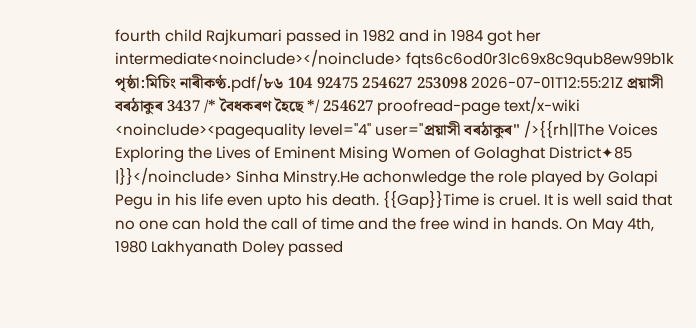fourth child Rajkumari passed in 1982 and in 1984 got her intermediate<noinclude></noinclude> fqts6c6od0r3lc69x8c9qub8ew99b1k পৃষ্ঠা:মিচিং নাৰীকণ্ঠ.pdf/৮৬ 104 92475 254627 253098 2026-07-01T12:55:21Z প্ৰয়াসী বৰঠাকুৰ 3437 /* বৈধকৰণ হৈছে */ 254627 proofread-page text/x-wiki <noinclude><pagequality level="4" user="প্ৰয়াসী বৰঠাকুৰ" />{{rh||The Voices Exploring the Lives of Eminent Mising Women of Golaghat District✦85 |}}</noinclude> Sinha Minstry.He achonwledge the role played by Golapi Pegu in his life even upto his death. {{Gap}}Time is cruel. It is well said that no one can hold the call of time and the free wind in hands. On May 4th, 1980 Lakhyanath Doley passed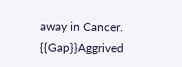away in Cancer. {{Gap}}Aggrived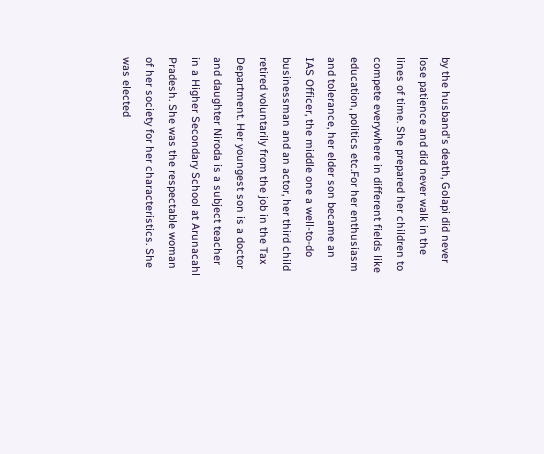by the husband's death, Golapi did never lose patience and did never walk in the lines of time. She prepared her children to compete everywhere in different fields like education, politics etc.For her enthusiasm and tolerance, her elder son became an IAS Officer, the middle one a well-to-do businessman and an actor, her third child retired voluntarily from the job in the Tax Department. Her youngest son is a doctor and daughter Niroda is a subject teacher in a Higher Secondary School at Arunacahl Pradesh. She was the respectable woman of her society for her characteristics. She was elected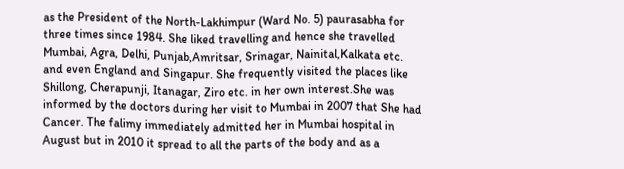as the President of the North-Lakhimpur (Ward No. 5) paurasabha for three times since 1984. She liked travelling and hence she travelled Mumbai, Agra, Delhi, Punjab,Amritsar, Srinagar, Nainital,Kalkata etc. and even England and Singapur. She frequently visited the places like Shillong, Cherapunji, Itanagar, Ziro etc. in her own interest.She was informed by the doctors during her visit to Mumbai in 2007 that She had Cancer. The falimy immediately admitted her in Mumbai hospital in August but in 2010 it spread to all the parts of the body and as a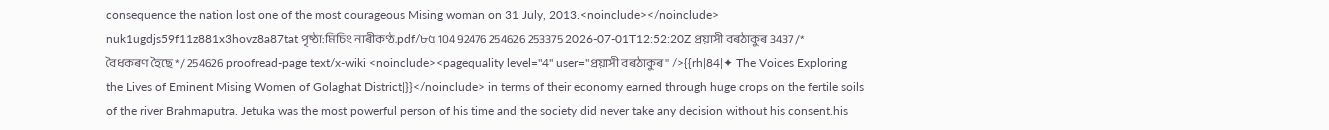consequence the nation lost one of the most courageous Mising woman on 31 July, 2013.<noinclude></noinclude> nuk1ugdjs59f11z881x3hovz8a87tat পৃষ্ঠা:মিচিং নাৰীকণ্ঠ.pdf/৮৫ 104 92476 254626 253375 2026-07-01T12:52:20Z প্ৰয়াসী বৰঠাকুৰ 3437 /* বৈধকৰণ হৈছে */ 254626 proofread-page text/x-wiki <noinclude><pagequality level="4" user="প্ৰয়াসী বৰঠাকুৰ" />{{rh|84|✦ The Voices Exploring the Lives of Eminent Mising Women of Golaghat District|}}</noinclude> in terms of their economy earned through huge crops on the fertile soils of the river Brahmaputra. Jetuka was the most powerful person of his time and the society did never take any decision without his consent.his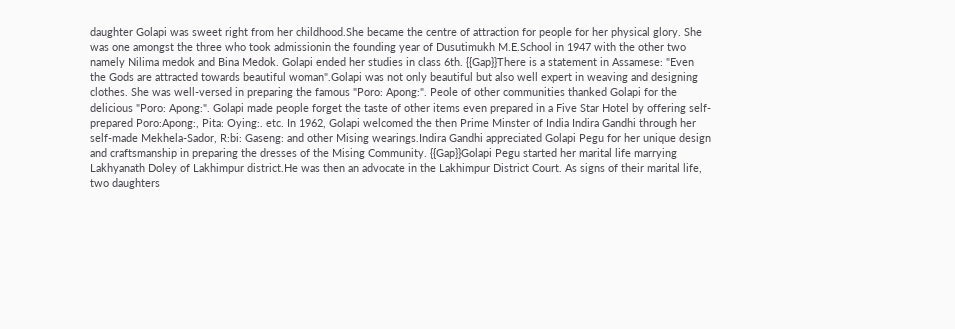daughter Golapi was sweet right from her childhood.She became the centre of attraction for people for her physical glory. She was one amongst the three who took admissionin the founding year of Dusutimukh M.E.School in 1947 with the other two namely Nilima medok and Bina Medok. Golapi ended her studies in class 6th. {{Gap}}There is a statement in Assamese: "Even the Gods are attracted towards beautiful woman".Golapi was not only beautiful but also well expert in weaving and designing clothes. She was well-versed in preparing the famous "Poro: Apong:". Peole of other communities thanked Golapi for the delicious "Poro: Apong:". Golapi made people forget the taste of other items even prepared in a Five Star Hotel by offering self-prepared Poro:Apong:, Pita: Oying:. etc. In 1962, Golapi welcomed the then Prime Minster of India Indira Gandhi through her self-made Mekhela-Sador, R:bi: Gaseng: and other Mising wearings.Indira Gandhi appreciated Golapi Pegu for her unique design and craftsmanship in preparing the dresses of the Mising Community. {{Gap}}Golapi Pegu started her marital life marrying Lakhyanath Doley of Lakhimpur district.He was then an advocate in the Lakhimpur District Court. As signs of their marital life, two daughters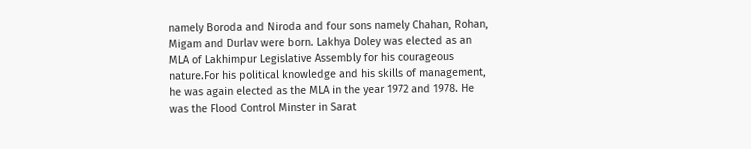namely Boroda and Niroda and four sons namely Chahan, Rohan, Migam and Durlav were born. Lakhya Doley was elected as an MLA of Lakhimpur Legislative Assembly for his courageous nature.For his political knowledge and his skills of management, he was again elected as the MLA in the year 1972 and 1978. He was the Flood Control Minster in Sarat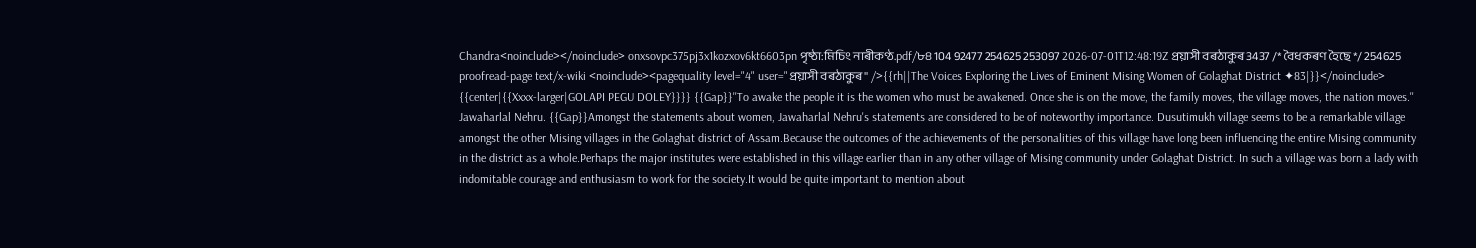Chandra<noinclude></noinclude> onxsovpc375pj3x1kozxov6kt6603pn পৃষ্ঠা:মিচিং নাৰীকণ্ঠ.pdf/৮৪ 104 92477 254625 253097 2026-07-01T12:48:19Z প্ৰয়াসী বৰঠাকুৰ 3437 /* বৈধকৰণ হৈছে */ 254625 proofread-page text/x-wiki <noinclude><pagequality level="4" user="প্ৰয়াসী বৰঠাকুৰ" />{{rh||The Voices Exploring the Lives of Eminent Mising Women of Golaghat District ✦83|}}</noinclude> {{center|{{Xxxx-larger|GOLAPI PEGU DOLEY}}}} {{Gap}}''To awake the people it is the women who must be awakened. Once she is on the move, the family moves, the village moves, the nation moves.'' Jawaharlal Nehru. {{Gap}}Amongst the statements about women, Jawaharlal Nehru's statements are considered to be of noteworthy importance. Dusutimukh village seems to be a remarkable village amongst the other Mising villages in the Golaghat district of Assam.Because the outcomes of the achievements of the personalities of this village have long been influencing the entire Mising community in the district as a whole.Perhaps the major institutes were established in this village earlier than in any other village of Mising community under Golaghat District. In such a village was born a lady with indomitable courage and enthusiasm to work for the society.It would be quite important to mention about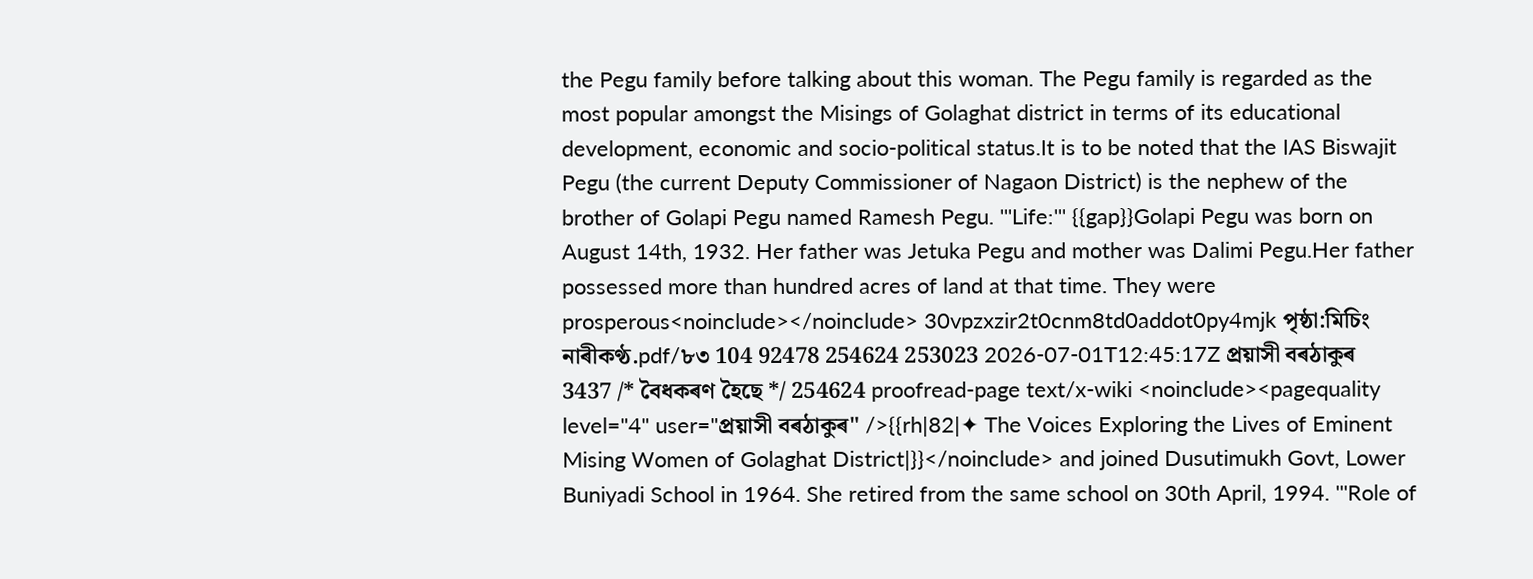the Pegu family before talking about this woman. The Pegu family is regarded as the most popular amongst the Misings of Golaghat district in terms of its educational development, economic and socio-political status.It is to be noted that the IAS Biswajit Pegu (the current Deputy Commissioner of Nagaon District) is the nephew of the brother of Golapi Pegu named Ramesh Pegu. '''Life:''' {{gap}}Golapi Pegu was born on August 14th, 1932. Her father was Jetuka Pegu and mother was Dalimi Pegu.Her father possessed more than hundred acres of land at that time. They were prosperous<noinclude></noinclude> 30vpzxzir2t0cnm8td0addot0py4mjk পৃষ্ঠা:মিচিং নাৰীকণ্ঠ.pdf/৮৩ 104 92478 254624 253023 2026-07-01T12:45:17Z প্ৰয়াসী বৰঠাকুৰ 3437 /* বৈধকৰণ হৈছে */ 254624 proofread-page text/x-wiki <noinclude><pagequality level="4" user="প্ৰয়াসী বৰঠাকুৰ" />{{rh|82|✦ The Voices Exploring the Lives of Eminent Mising Women of Golaghat District|}}</noinclude> and joined Dusutimukh Govt, Lower Buniyadi School in 1964. She retired from the same school on 30th April, 1994. '''Role of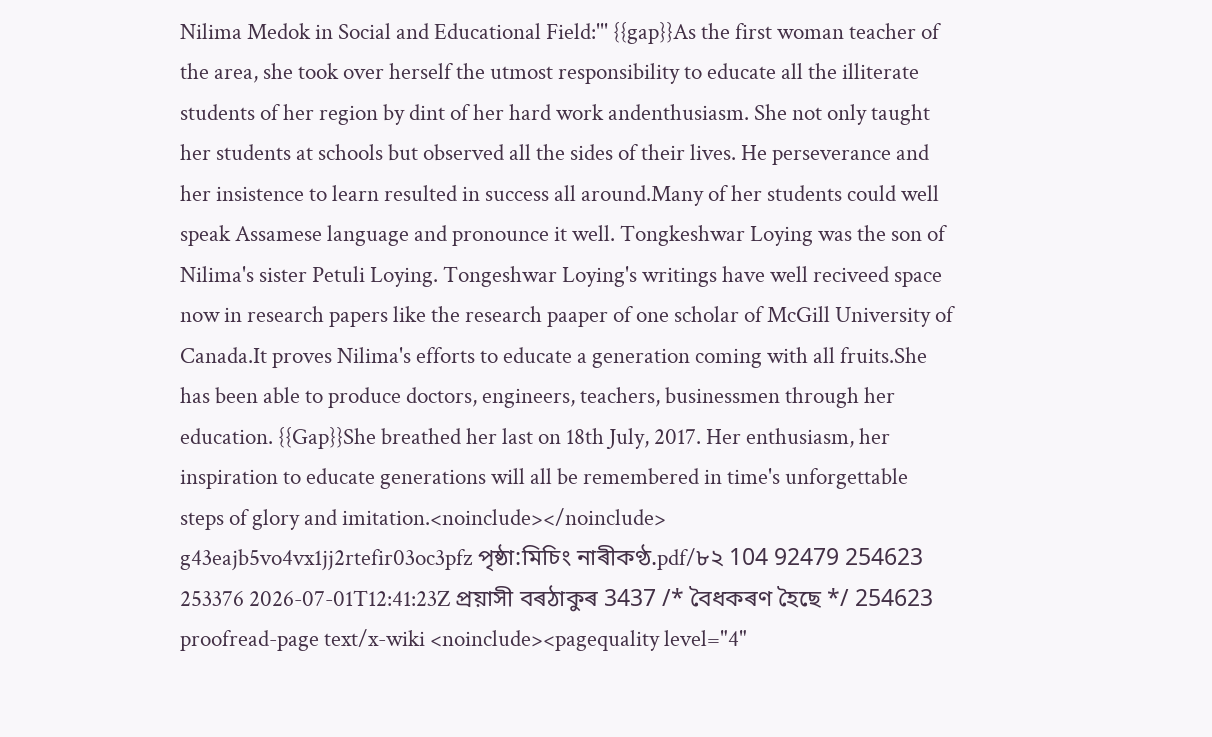Nilima Medok in Social and Educational Field:''' {{gap}}As the first woman teacher of the area, she took over herself the utmost responsibility to educate all the illiterate students of her region by dint of her hard work andenthusiasm. She not only taught her students at schools but observed all the sides of their lives. He perseverance and her insistence to learn resulted in success all around.Many of her students could well speak Assamese language and pronounce it well. Tongkeshwar Loying was the son of Nilima's sister Petuli Loying. Tongeshwar Loying's writings have well reciveed space now in research papers like the research paaper of one scholar of McGill University of Canada.It proves Nilima's efforts to educate a generation coming with all fruits.She has been able to produce doctors, engineers, teachers, businessmen through her education. {{Gap}}She breathed her last on 18th July, 2017. Her enthusiasm, her inspiration to educate generations will all be remembered in time's unforgettable steps of glory and imitation.<noinclude></noinclude> g43eajb5vo4vx1jj2rtefir03oc3pfz পৃষ্ঠা:মিচিং নাৰীকণ্ঠ.pdf/৮২ 104 92479 254623 253376 2026-07-01T12:41:23Z প্ৰয়াসী বৰঠাকুৰ 3437 /* বৈধকৰণ হৈছে */ 254623 proofread-page text/x-wiki <noinclude><pagequality level="4"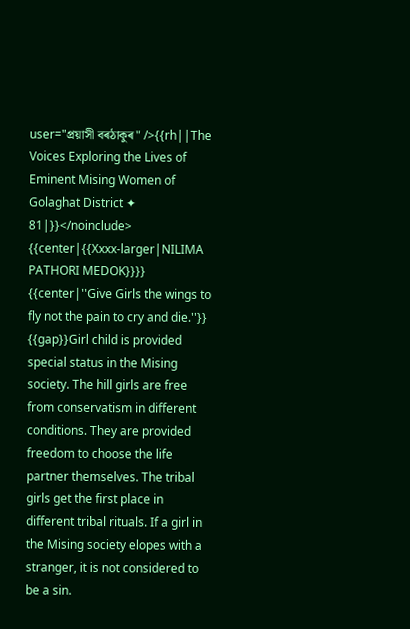user="প্ৰয়াসী বৰঠাকুৰ" />{{rh||The Voices Exploring the Lives of Eminent Mising Women of Golaghat District ✦ 81|}}</noinclude> {{center|{{Xxxx-larger|NILIMA PATHORI MEDOK}}}} {{center|''Give Girls the wings to fly not the pain to cry and die.''}} {{gap}}Girl child is provided special status in the Mising society. The hill girls are free from conservatism in different conditions. They are provided freedom to choose the life partner themselves. The tribal girls get the first place in different tribal rituals. If a girl in the Mising society elopes with a stranger, it is not considered to be a sin.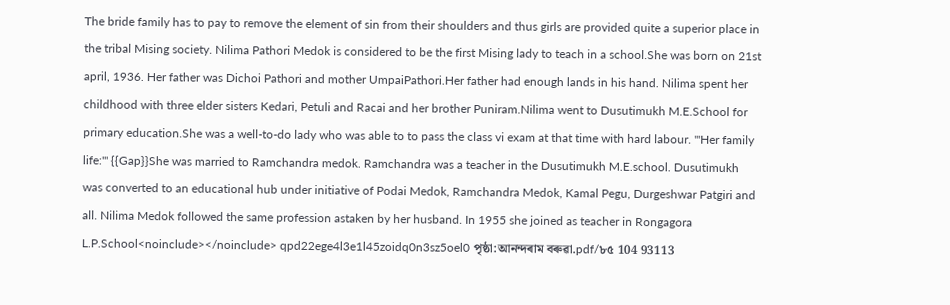The bride family has to pay to remove the element of sin from their shoulders and thus girls are provided quite a superior place in the tribal Mising society. Nilima Pathori Medok is considered to be the first Mising lady to teach in a school.She was born on 21st april, 1936. Her father was Dichoi Pathori and mother UmpaiPathori.Her father had enough lands in his hand. Nilima spent her childhood with three elder sisters Kedari, Petuli and Racai and her brother Puniram.Nilima went to Dusutimukh M.E.School for primary education.She was a well-to-do lady who was able to to pass the class vi exam at that time with hard labour. '''Her family life:''' {{Gap}}She was married to Ramchandra medok. Ramchandra was a teacher in the Dusutimukh M.E.school. Dusutimukh was converted to an educational hub under initiative of Podai Medok, Ramchandra Medok, Kamal Pegu, Durgeshwar Patgiri and all. Nilima Medok followed the same profession astaken by her husband. In 1955 she joined as teacher in Rongagora L.P.School<noinclude></noinclude> qpd22ege4l3e1l45zoidq0n3sz5oel0 পৃষ্ঠা:আনন্দৰাম বৰুৱা.pdf/৮৫ 104 93113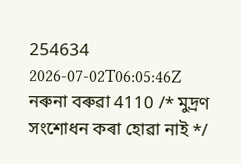254634 2026-07-02T06:05:46Z নৰুনা বৰুৱা 4110 /* মুদ্ৰণ সংশোধন কৰা হোৱা নাই */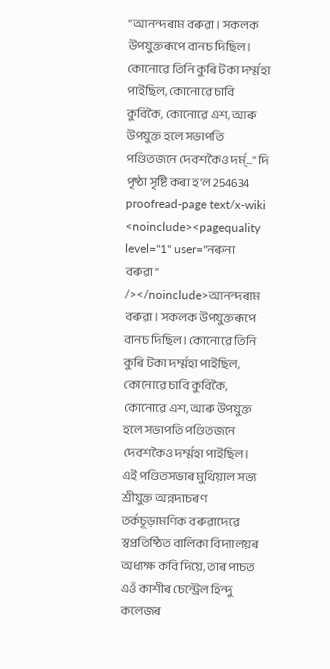"আনন্দৰাম বৰুৱা। সকলক উপযুক্তৰূপে বানচ দিছিল। কোনোৱে তিনি কুৰি টকা দৰ্ম্মহা পাইছিল, কোনোৱে চাবি কুবিকৈ, কোনোৱে এশ, আৰু উপযুক্ত হলে সভাপতি পণ্ডিতজনে দেবশকৈও দৰ্ম্..." দি পৃষ্ঠা সৃষ্টি কৰা হ'ল 254634 proofread-page text/x-wiki <noinclude><pagequality level="1" user="নৰুনা বৰুৱা" /></noinclude>আনন্দৰাম বৰুৱা। সকলক উপযুক্তৰূপে বানচ দিছিল। কোনোৱে তিনি কুৰি টকা দৰ্ম্মহা পাইছিল, কোনোৱে চাবি কুবিকৈ, কোনোৱে এশ, আৰু উপযুক্ত হলে সভাপতি পণ্ডিতজনে দেবশকৈও দৰ্ম্মহা পাইছিল। এই পণ্ডিতসভাৰ মুথিয়াল সভ্য শ্ৰীযুক্ত অন্নদাচৰণ তৰ্কচূড়ামণিক বৰুৱাদেৱে স্বপ্ৰতিষ্ঠিত বালিকা বিদ্যালয়ৰ অধ্যক্ষ কবি দিয়ে, তাৰ পাচত এওঁ কাশীৰ চেন্ট্ৰেল হিন্দু কলেজৰ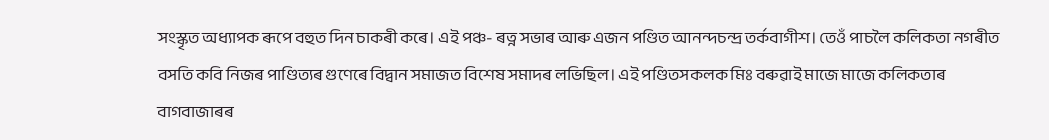সংস্কৃত অধ্যাপক ৰূপে বহুত দিন চাকৰী কৰে। এই পঞ্চ- ৰত্ন সভাৰ আৰু এজন পণ্ডিত আনন্দচন্দ্ৰ তৰ্কবাগীশ। তেওঁ পাচলৈ কলিকতা নগৰীত বসতি কবি নিজৰ পাণ্ডিত্যৰ গুণেৰে বিদ্বান সমাজত বিশেষ সমাদৰ লভিছিল। এই পণ্ডিতসকলক মিঃ বৰুৱাই মাজে মাজে কলিকতাৰ বাগবাজাৰৰ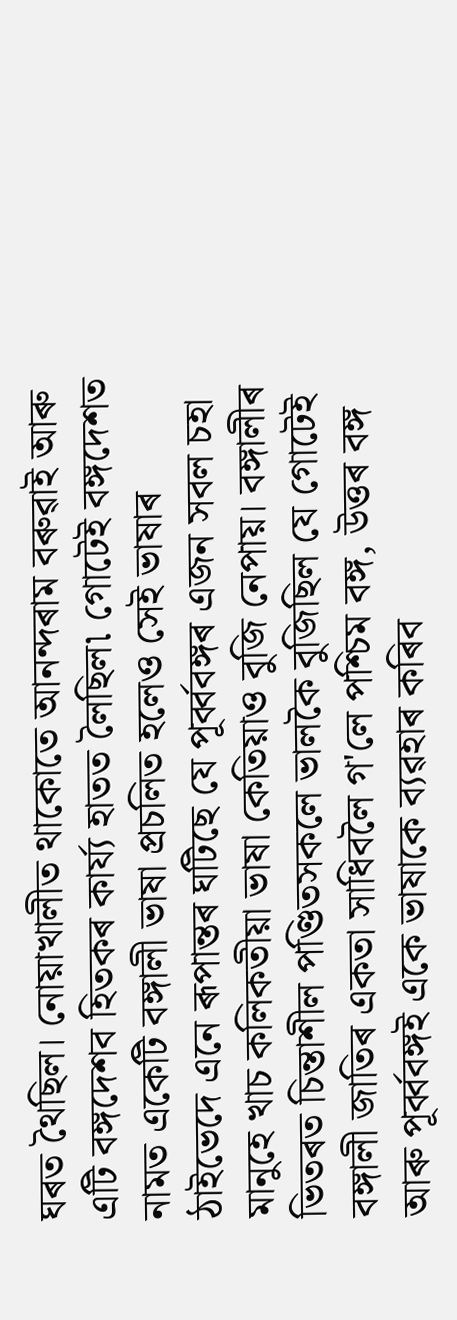ঘৰত থৈছিল। নোয়াখালীত থাকোতে আনন্দৰাম বৰুৱাই আৰু এটি বঙ্গদেশব হিতকৰ কাৰ্য্য হাতত লৈছিল৷ গোটেই বঙ্গদেশত নামত একেটি বঙ্গালী ভাষা প্ৰচলিত হলেও সেই ভাষাৰ ঠাইভেদে এনে ৰূপান্তৰ ঘটিছে যে পূৰ্ব্ববঙ্গৰ এজন সবল চহা মানুহে খাচ কলিকতীয়া ভাষা কেতিয়াও বুজি নেপায়। বঙ্গালীৰ ভিতৰত চিন্তাশীল পণ্ডিতসকলে ভালকৈ বুজিছিল যে গোটেই বঙ্গালী জাতিৰ একতা সাধিবলৈ গ'লে পশ্চিম বঙ্গ, উত্তৰ বঙ্গ আৰু পূৰ্ব্ববঙ্গই একে ভাষাকে ব্যৱহাৰ কৰিব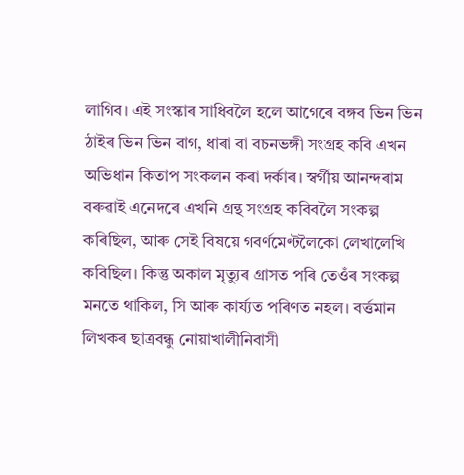লাগিব। এই সংস্কাৰ সাধিবলৈ হলে আগেৰে বঙ্গব ভিন ভিন ঠাইৰ ভিন ভিন বাগ, ধাৰা বা বচনভঙ্গী সংগ্ৰহ কবি এখন অভিধান কিতাপ সংকলন কৰা দৰ্কাৰ। স্বৰ্গীয় আনন্দৰাম বৰুৱাই এনেদৰে এখনি গ্ৰন্থ সংগ্ৰহ কবিবলৈ সংকল্প কৰিছিল, আৰু সেই বিষয়ে গবৰ্ণমেণ্টলৈকো লেখালেখি কবিছিল। কিন্তু অকাল মৃত্যুৰ গ্ৰাসত পৰি তেওঁৰ সংকল্প মনতে থাকিল, সি আৰু কাৰ্য্যত পৰিণত নহল। বৰ্ত্তমান লিখকৰ ছাত্ৰবন্ধু নোয়াখালীনিবাসী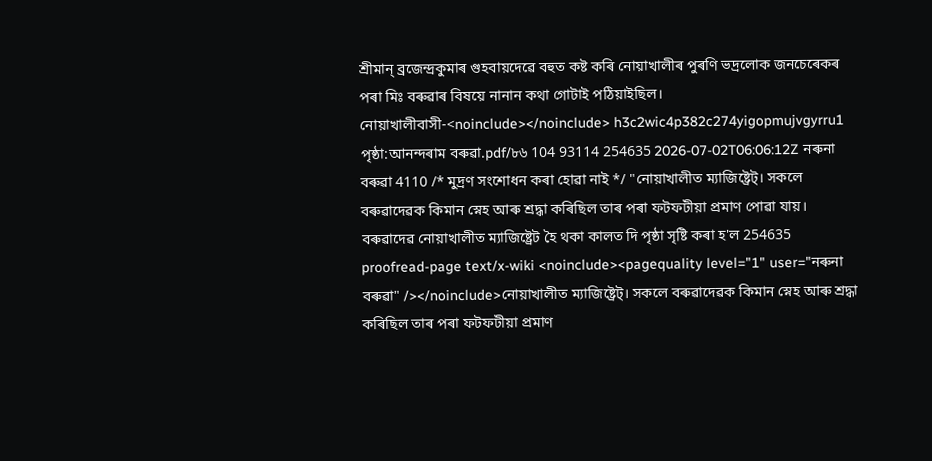শ্ৰীমান্ ব্ৰজেন্দ্ৰকুমাৰ গুহবায়দেৱে বহুত কষ্ট কৰি নোয়াখালীৰ পুৰণি ভদ্ৰলোক জনচেৰেকৰ পৰা মিঃ বৰুৱাৰ বিষয়ে নানান কথা গোটাই পঠিয়াইছিল। নোয়াখালীবাসী-<noinclude></noinclude> h3c2wic4p382c274yigopmujvgyrru1 পৃষ্ঠা:আনন্দৰাম বৰুৱা.pdf/৮৬ 104 93114 254635 2026-07-02T06:06:12Z নৰুনা বৰুৱা 4110 /* মুদ্ৰণ সংশোধন কৰা হোৱা নাই */ "নোয়াখালীত ম্যাজিষ্ট্ৰেট্। সকলে বৰুৱাদেৱক কিমান স্নেহ আৰু শ্ৰদ্ধা কৰিছিল তাৰ পৰা ফটফটীয়া প্ৰমাণ পোৱা যায়। বৰুৱাদেৱ নোয়াখালীত ম্যাজিষ্ট্ৰেট হৈ থকা কালত দি পৃষ্ঠা সৃষ্টি কৰা হ'ল 254635 proofread-page text/x-wiki <noinclude><pagequality level="1" user="নৰুনা বৰুৱা" /></noinclude>নোয়াখালীত ম্যাজিষ্ট্ৰেট্। সকলে বৰুৱাদেৱক কিমান স্নেহ আৰু শ্ৰদ্ধা কৰিছিল তাৰ পৰা ফটফটীয়া প্ৰমাণ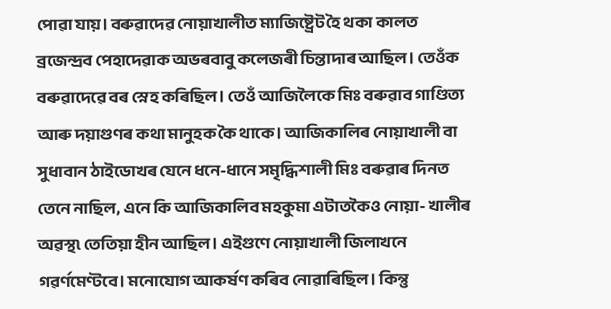পোৱা যায়। বৰুৱাদেৱ নোয়াখালীত ম্যাজিষ্ট্ৰেট হৈ থকা কালত ব্ৰজেন্দ্ৰব পেহাদেৱাক অভৰবাবু কলেজৰী চিন্তাদাৰ আছিল। তেওঁক বৰুৱাদেৱে বৰ স্নেহ কৰিছিল। তেওঁ আজিলৈকে মিঃ বৰুৱাব গাণ্ডিত্য আৰু দয়াগুণৰ কথা মানুহক কৈ থাকে। আজিকালিৰ নোয়াখালী বা সুধাবান ঠাইডোখৰ যেনে ধনে-ধানে সমৃদ্ধিশালী মিঃ বৰুৱাৰ দিনত তেনে নাছিল, এনে কি আজিকালিব মহকুমা এটাতকৈও নোয়া- খালীৰ অৱস্থ৷ তেতিয়া হীন আছিল। এইগুণে নোয়াখালী জিলাখনে গৱৰ্ণমেণ্টবে। মনোযোগ আকৰ্ষণ কৰিব নোৱাৰিছিল। কিন্তু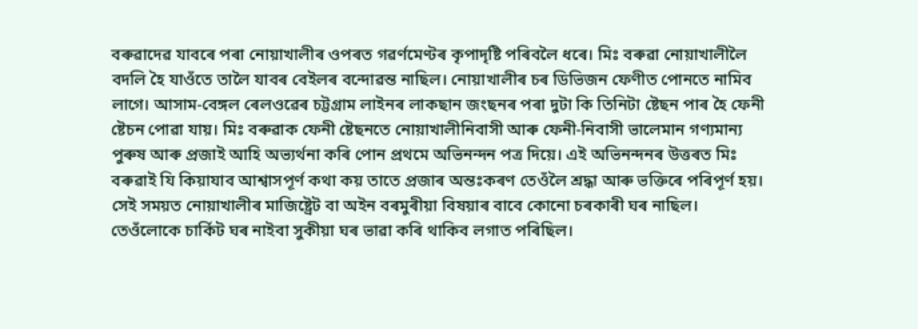বৰুৱাদেৱ যাবৰে পৰা নোয়াখালীৰ ওপৰত গৱৰ্ণমেণ্টৰ কৃপাদৃষ্টি পৰিবলৈ ধৰে। মিঃ বৰুৱা নোয়াখালীলৈ বদলি হৈ যাওঁতে তালৈ যাবৰ বেইলৰ বন্দোৱন্ত নাছিল। নোয়াখালীৰ চৰ ডিভিজন ফেণীত পোনতে নামিব লাগে। আসাম-বেঙ্গল ৰেলওৱেৰ চট্টগ্ৰাম লাইনৰ লাকছান জংছনৰ পৰা দুটা কি তিনিটা ষ্টেছন পাৰ হৈ ফেনী ষ্টেচন পোৱা যায়। মিঃ বৰুৱাক ফেনী ষ্টেছনতে নোয়াখালীনিবাসী আৰু ফেনী-নিবাসী ভালেমান গণ্যমান্য পুৰুষ আৰু প্ৰজাই আহি অভ্যৰ্থনা কৰি পোন প্ৰথমে অভিনন্দন পত্ৰ দিয়ে। এই অভিনন্দনৰ উত্তৰত মিঃ বৰুৱাই যি কিয়াযাব আশ্বাসপূৰ্ণ কথা কয় তাতে প্ৰজাৰ অন্তঃকৰণ তেওঁলৈ শ্ৰদ্ধা আৰু ভক্তিৰে পৰিপূৰ্ণ হয়। সেই সময়ত নোয়াখালীৰ মাজিষ্ট্ৰেট বা অইন বৰমুৰীয়া বিষয়াৰ বাবে কোনো চৰকাৰী ঘৰ নাছিল। তেওঁলোকে চাৰ্কিট ঘৰ নাইবা সুকীয়া ঘৰ ভাৱা কৰি থাকিব লগাত পৰিছিল।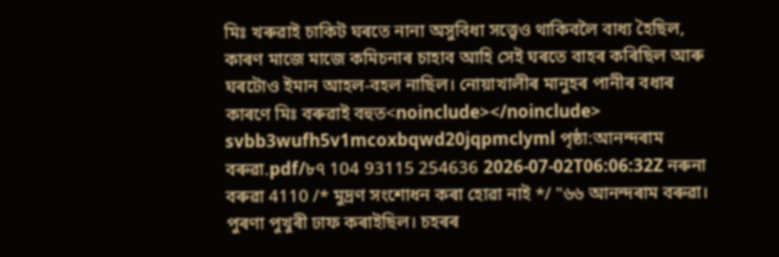মিঃ খৰুৱাই চাকিট ঘৰতে নানা অসুবিধা সত্ত্বেও থাকিবলৈ বাধ্য হৈছিল, কাৰণ মাজে মাজে কমিচনাৰ চাহাব আহি সেই ঘৰতে বাহৰ কৰিছিল আৰু ঘৰটোও ইমান আহল-বহল নাছিল। নোয়াখালীৰ মানুহৰ পানীৰ বধাৰ কাৰণে মিঃ বৰুৱাই বহুত<noinclude></noinclude> svbb3wufh5v1mcoxbqwd20jqpmclyml পৃষ্ঠা:আনন্দৰাম বৰুৱা.pdf/৮৭ 104 93115 254636 2026-07-02T06:06:32Z নৰুনা বৰুৱা 4110 /* মুদ্ৰণ সংশোধন কৰা হোৱা নাই */ "৬৬ আনন্দৰাম বৰুৱা। পুৰণা পুখুৰী ঢাফ কৰাইছিল। চহৰৰ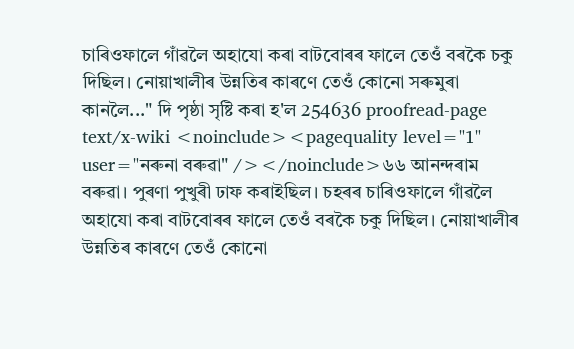চাৰিওফালে গাঁৱলৈ অহাযো কৰা বাটবোৰৰ ফালে তেওঁ বৰকৈ চকু দিছিল। নোয়াখালীৰ উন্নতিৰ কাৰণে তেওঁ কোনো সৰুমুৰা কানলৈ..." দি পৃষ্ঠা সৃষ্টি কৰা হ'ল 254636 proofread-page text/x-wiki <noinclude><pagequality level="1" user="নৰুনা বৰুৱা" /></noinclude>৬৬ আনন্দৰাম বৰুৱা। পুৰণা পুখুৰী ঢাফ কৰাইছিল। চহৰৰ চাৰিওফালে গাঁৱলৈ অহাযো কৰা বাটবোৰৰ ফালে তেওঁ বৰকৈ চকু দিছিল। নোয়াখালীৰ উন্নতিৰ কাৰণে তেওঁ কোনো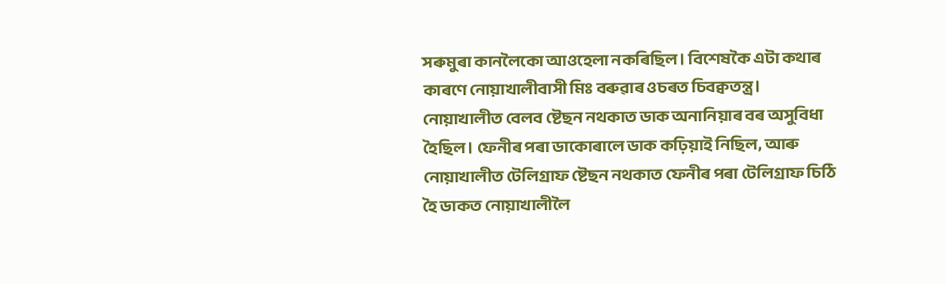সৰুমুৰা কানলৈকো আওহেলা নকৰিছিল। বিশেষকৈ এটা কথাৰ কাৰণে নোয়াখালীবাসী মিঃ বৰুৱাৰ ওচৰত চিবক্বতন্ত্ৰ। নোয়াখালীত বেলব ষ্টেছন নথকাত ডাক অনানিয়াৰ বৰ অসুবিধা হৈছিল। ফেনীৰ পৰা ডাকোৰালে ডাক কঢ়িয়াই নিছিল, আৰু নোয়াখালীত টেলিগ্ৰাফ ষ্টেছন নথকাত ফেনীৰ পৰা টেলিগ্ৰাফ চিঠি হৈ ডাকত নোয়াখালীলৈ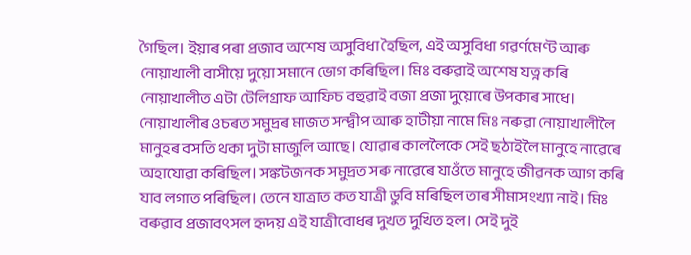গৈছিল। ইয়াৰ পৰা প্ৰজাব অশেষ অসুবিধা হৈছিল, এই অসুবিধা গৱৰ্ণমেণ্ট আৰু নোয়াখালী বাসীয়ে দুয়ো সমানে ভোগ কৰিছিল। মিঃ বৰুৱাই অশেষ যত্ন কৰি নোয়াখালীত এটা টেলিগ্ৰাফ আফিচ বহুৱাই বজা প্ৰজা দুয়োৰে উপকাৰ সাধে। নোয়াখালীৰ ওচৰত সমুদ্ৰৰ মাজত সন্দ্বীপ আৰু হাটীয়া নামে মিঃ নৰুৱা নোয়াখালীলৈ মানুহৰ বসতি থকা দুটা মাজুলি আছে। যোৱাৰ কাললৈকে সেই ছঠাইলৈ মানুহে নাৱেৰে অহাযোৱা কৰিছিল। সঙ্কটজনক সমুদ্ৰত সৰু নাৱেৰে যাওঁতে মানুহে জীৱনক আগ কৰি যাব লগাত পৰিছিল। তেনে যাত্ৰাত কত যাত্ৰী ডুবি মৰিছিল তাৰ সীমাসংখ্যা নাই। মিঃ বৰুৱাব প্ৰজাবৎসল হৃদয় এই যাত্ৰীবোধৰ দুখত দুখিত হল। সেই দুই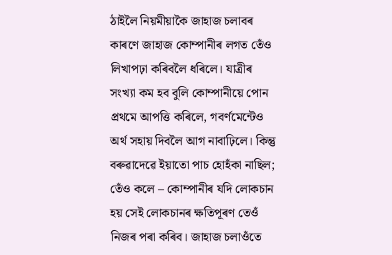ঠাইলৈ নিয়মীয়াকৈ জাহাজ চলাবৰ কাৰণে জাহাজ কোম্পানীৰ লগত তেঁও লিখাপঢ়া কৰিবলৈ ধৰিলে। যাত্ৰীৰ সংখ্যা কম হব বুলি কোম্পানীয়ে পোন প্ৰথমে আপত্তি কৰিলে, গবৰ্ণমেন্টেও অৰ্থ সহায় দিবলৈ আগ নাবাঢ়িলে। কিন্তু বৰুৱাদেৱে ইয়াতো পাচ হোহঁকা নাছিল; তেঁও কলে – কোম্পানীৰ যদি লোকচান হয় সেই লোকচানৰ ক্ষতিপূৰণ তেওঁ নিজৰ পৰা কৰিব। জাহাজ চলাওঁতে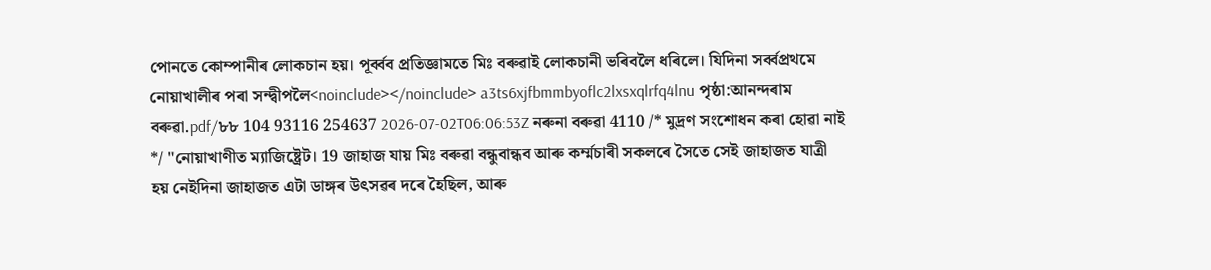পোনতে কোম্পানীৰ লোকচান হয়। পূৰ্ব্বব প্ৰতিজ্ঞামতে মিঃ বৰুৱাই লোকচানী ভৰিবলৈ ধৰিলে। যিদিনা সৰ্ব্বপ্ৰথমে নোয়াখালীৰ পৰা সন্দ্বীপলৈ<noinclude></noinclude> a3ts6xjfbmmbyoflc2lxsxqlrfq4lnu পৃষ্ঠা:আনন্দৰাম বৰুৱা.pdf/৮৮ 104 93116 254637 2026-07-02T06:06:53Z নৰুনা বৰুৱা 4110 /* মুদ্ৰণ সংশোধন কৰা হোৱা নাই */ "নোয়াখাণীত ম্যাজিষ্ট্ৰেট। 19 জাহাজ যায় মিঃ বৰুৱা বন্ধুবান্ধব আৰু কৰ্ম্মচাৰী সকলৰে সৈতে সেই জাহাজত যাত্ৰী হয় নেইদিনা জাহাজত এটা ডাঙ্গৰ উৎসৱৰ দৰে হৈছিল, আৰু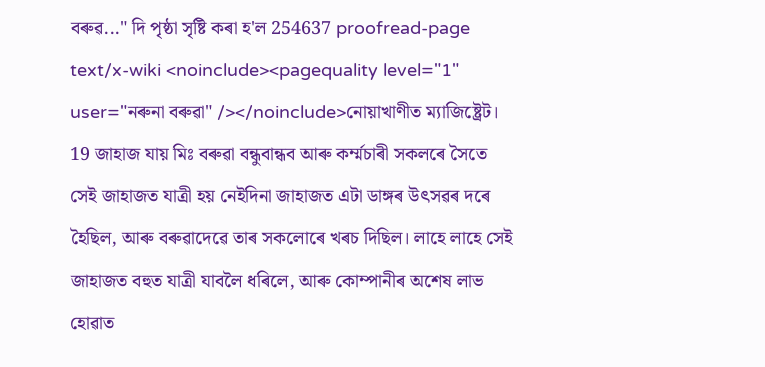বৰুৱ..." দি পৃষ্ঠা সৃষ্টি কৰা হ'ল 254637 proofread-page text/x-wiki <noinclude><pagequality level="1" user="নৰুনা বৰুৱা" /></noinclude>নোয়াখাণীত ম্যাজিষ্ট্ৰেট। 19 জাহাজ যায় মিঃ বৰুৱা বন্ধুবান্ধব আৰু কৰ্ম্মচাৰী সকলৰে সৈতে সেই জাহাজত যাত্ৰী হয় নেইদিনা জাহাজত এটা ডাঙ্গৰ উৎসৱৰ দৰে হৈছিল, আৰু বৰুৱাদেৱে তাৰ সকলোৰে খৰচ দিছিল। লাহে লাহে সেই জাহাজত বহুত যাত্ৰী যাবলৈ ধৰিলে, আৰু কোম্পানীৰ অশেষ লাভ হোৱাত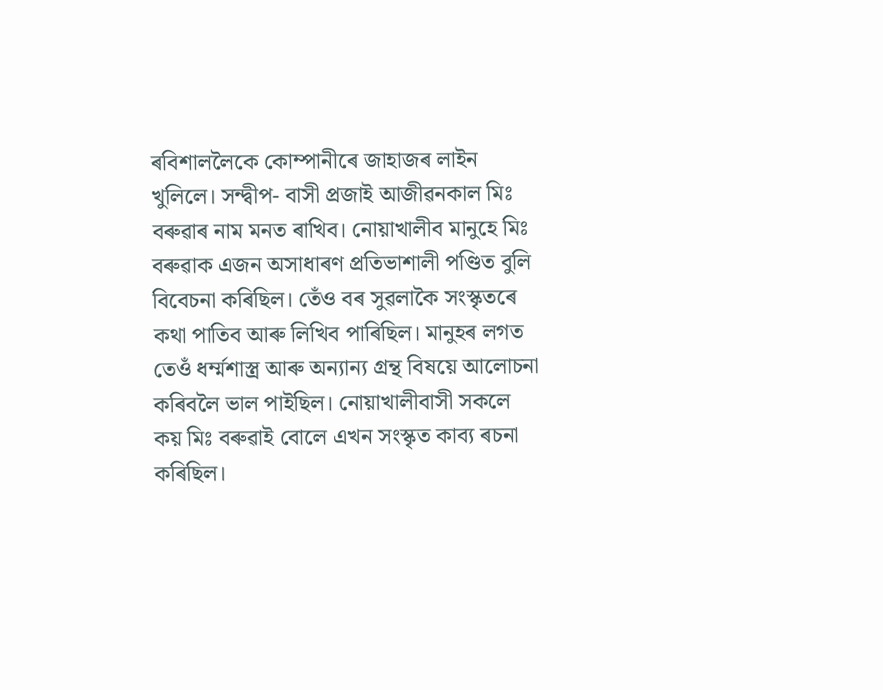ৰবিশাললৈকে কোম্পানীৰে জাহাজৰ লাইন খুলিলে। সন্দ্বীপ- বাসী প্ৰজাই আজীৱনকাল মিঃ বৰুৱাৰ নাম মনত ৰাখিব। নোয়াখালীব মানুহে মিঃ বৰুৱাক এজন অসাধাৰণ প্ৰতিভাশালী পণ্ডিত বুলি বিবেচনা কৰিছিল। তেঁও বৰ সুৱলাকৈ সংস্কৃতৰে কথা পাতিব আৰু লিখিব পাৰিছিল। মানুহৰ লগত তেওঁ ধৰ্ম্মশাস্ত্ৰ আৰু অন্যান্য গ্ৰন্থ বিষয়ে আলোচনা কৰিবলৈ ভাল পাইছিল। নোয়াখালীবাসী সকলে কয় মিঃ বৰুৱাই বোলে এখন সংস্কৃত কাব্য ৰচনা কৰিছিল।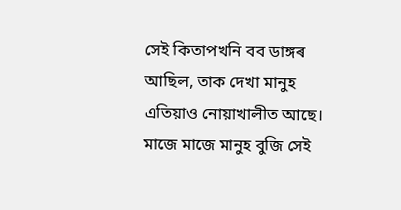সেই কিতাপখনি বব ডাঙ্গৰ আছিল, তাক দেখা মানুহ এতিয়াও নোয়াখালীত আছে। মাজে মাজে মানুহ বুজি সেই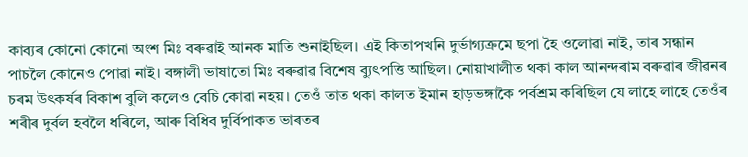কাব্যৰ কোনো কোনো অংশ মিঃ বৰুৱাই আনক মাতি শুনাইছিল। এই কিতাপখনি দুৰ্ভাগ্যক্ৰমে ছপা হৈ ওলোৱা নাই, তাৰ সন্ধান পাচলৈ কোনেও পোৱা নাই। বঙ্গালী ভাষাতো মিঃ বৰুৱাৱ বিশেষ ব্যুৎপত্তি আছিল। নোয়াখালীত থকা কাল আনন্দৰাম বৰুৱাৰ জীৱনৰ চৰম উৎকৰ্ষৰ বিকাশ বুলি কলেও বেচি কোৱা নহয়। তেওঁ তাত থকা কালত ইমান হাড়ভঙ্গাকৈ পৰ্বশ্ৰম কৰিছিল যে লাহে লাহে তেওঁৰ শৰীৰ দুৰ্বল হবলৈ ধৰিলে, আৰু বিধিব দুৰ্বিপাকত ভাৰতৰ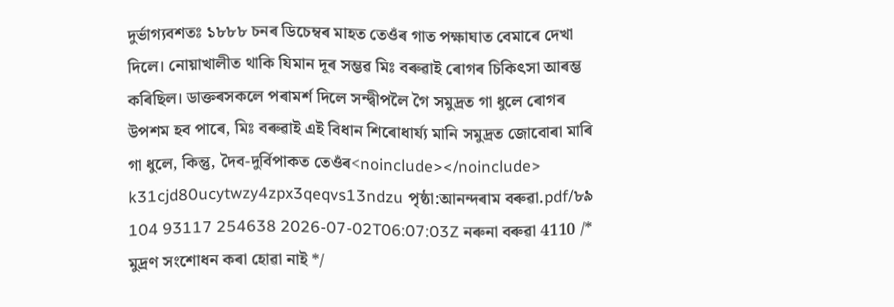দুৰ্ভাগ্যবশতঃ ১৮৮৮ চনৰ ডিচেম্বৰ মাহত তেওঁৰ গাত পক্ষাঘাত বেমাৰে দেখা দিলে। নোয়াখালীত থাকি যিমান দূৰ সম্ভৱ মিঃ বৰুৱাই ৰোগৰ চিকিৎসা আৰম্ভ কৰিছিল। ডাক্তৰসকলে পৰামৰ্শ দিলে সন্দ্বীপলৈ গৈ সমুদ্ৰত গা ধুলে ৰোগৰ উপশম হব পাৰে, মিঃ বৰুৱাই এই বিধান শিৰোধাৰ্য্য মানি সমুদ্ৰত জোবোৰা মাৰি গা ধুলে, কিন্তু, দৈব-দুৰ্বিপাকত তেওঁৰ<noinclude></noinclude> k31cjd80ucytwzy4zpx3qeqvs13ndzu পৃষ্ঠা:আনন্দৰাম বৰুৱা.pdf/৮৯ 104 93117 254638 2026-07-02T06:07:03Z নৰুনা বৰুৱা 4110 /* মুদ্ৰণ সংশোধন কৰা হোৱা নাই */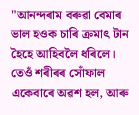"আনন্দৰাম বৰুৱা বেমাৰ ভাল হওক চাৰি ক্ৰমাৎ টান হৈহে আহিবলৈ ধৰিলে। তেওঁ শৰীৰৰ সোঁফাল একেবাৰে অৱশ হল, আৰু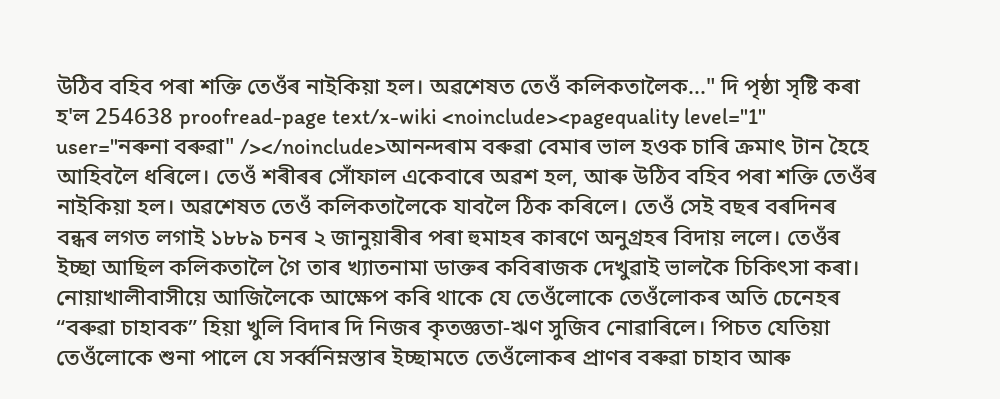উঠিব বহিব পৰা শক্তি তেওঁৰ নাইকিয়া হল। অৱশেষত তেওঁ কলিকতালৈক..." দি পৃষ্ঠা সৃষ্টি কৰা হ'ল 254638 proofread-page text/x-wiki <noinclude><pagequality level="1" user="নৰুনা বৰুৱা" /></noinclude>আনন্দৰাম বৰুৱা বেমাৰ ভাল হওক চাৰি ক্ৰমাৎ টান হৈহে আহিবলৈ ধৰিলে। তেওঁ শৰীৰৰ সোঁফাল একেবাৰে অৱশ হল, আৰু উঠিব বহিব পৰা শক্তি তেওঁৰ নাইকিয়া হল। অৱশেষত তেওঁ কলিকতালৈকে যাবলৈ ঠিক কৰিলে। তেওঁ সেই বছৰ বৰদিনৰ বন্ধৰ লগত লগাই ১৮৮৯ চনৰ ২ জানুয়াৰীৰ পৰা হুমাহৰ কাৰণে অনুগ্ৰহৰ বিদায় ললে। তেওঁৰ ইচ্ছা আছিল কলিকতালৈ গৈ তাৰ খ্যাতনামা ডাক্তৰ কবিৰাজক দেখুৱাই ভালকৈ চিকিৎসা কৰা। নোয়াখালীবাসীয়ে আজিলৈকে আক্ষেপ কৰি থাকে যে তেওঁলোকে তেওঁলোকৰ অতি চেনেহৰ “বৰুৱা চাহাবক” হিয়া খুলি বিদাৰ দি নিজৰ কৃতজ্ঞতা-ঋণ সুজিব নোৱাৰিলে। পিচত যেতিয়া তেওঁলোকে শুনা পালে যে সৰ্ব্বনিম্নস্তাৰ ইচ্ছামতে তেওঁলোকৰ প্ৰাণৰ বৰুৱা চাহাব আৰু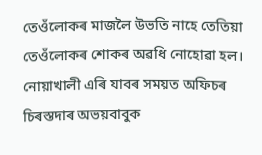তেওঁলোকৰ মাজলৈ উভতি নাহে তেতিয়া তেওঁলোকৰ শোকৰ অৱধি নোহোৱা হল। নোয়াখালী এৰি যাবৰ সময়ত অফিচৰ চিৰস্তদাৰ অভয়বাবুক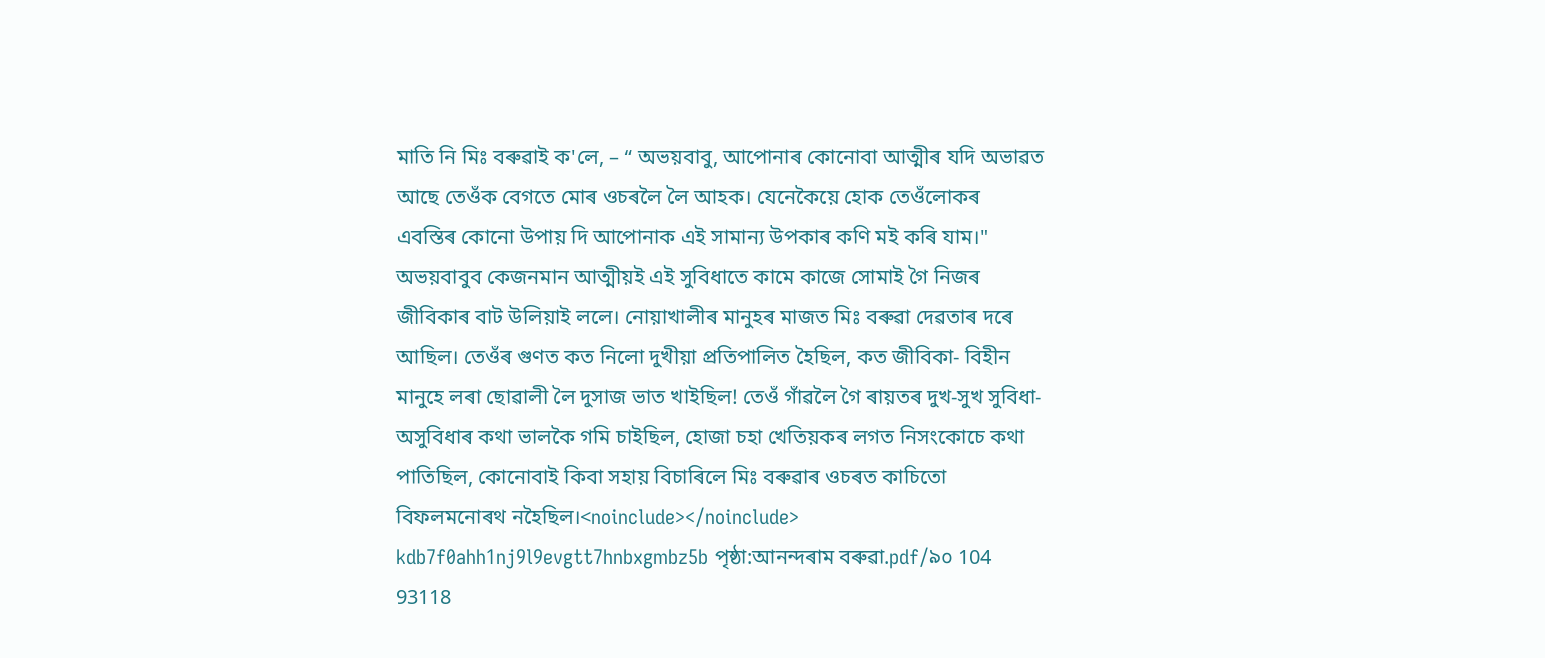মাতি নি মিঃ বৰুৱাই ক'লে, – “ অভয়বাবু, আপোনাৰ কোনোবা আত্মীৰ যদি অভাৱত আছে তেওঁক বেগতে মোৰ ওচৰলৈ লৈ আহক। যেনেকৈয়ে হোক তেওঁলোকৰ এবস্তিৰ কোনো উপায় দি আপোনাক এই সামান্য উপকাৰ কণি মই কৰি যাম।" অভয়বাবুব কেজনমান আত্মীয়ই এই সুবিধাতে কামে কাজে সোমাই গৈ নিজৰ জীবিকাৰ বাট উলিয়াই ললে। নোয়াখালীৰ মানুহৰ মাজত মিঃ বৰুৱা দেৱতাৰ দৰে আছিল। তেওঁৰ গুণত কত নিলো দুখীয়া প্ৰতিপালিত হৈছিল, কত জীবিকা- বিহীন মানুহে লৰা ছোৱালী লৈ দুসাজ ভাত খাইছিল! তেওঁ গাঁৱলৈ গৈ ৰায়তৰ দুখ-সুখ সুবিধা-অসুবিধাৰ কথা ভালকৈ গমি চাইছিল, হোজা চহা খেতিয়কৰ লগত নিসংকোচে কথা পাতিছিল, কোনোবাই কিবা সহায় বিচাৰিলে মিঃ বৰুৱাৰ ওচৰত কাচিতো বিফলমনোৰথ নহৈছিল।<noinclude></noinclude> kdb7f0ahh1nj9l9evgtt7hnbxgmbz5b পৃষ্ঠা:আনন্দৰাম বৰুৱা.pdf/৯০ 104 93118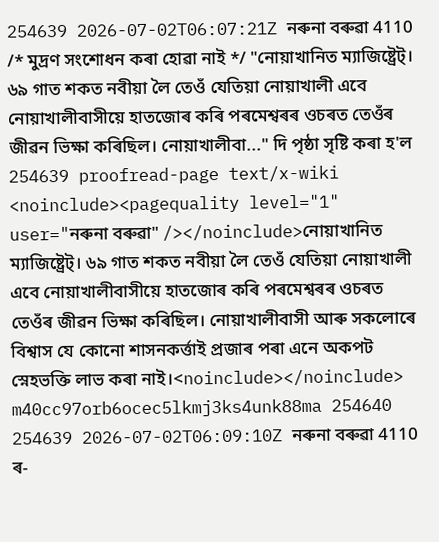254639 2026-07-02T06:07:21Z নৰুনা বৰুৱা 4110 /* মুদ্ৰণ সংশোধন কৰা হোৱা নাই */ "নোয়াখানিত ম্যাজিষ্ট্ৰেট্‌। ৬৯ গাত শকত নবীয়া লৈ তেওঁ যেতিয়া নোয়াখালী এবে নোয়াখালীবাসীয়ে হাতজোৰ কৰি পৰমেশ্বৰৰ ওচৰত তেওঁৰ জীৱন ভিক্ষা কৰিছিল। নোয়াখালীবা..." দি পৃষ্ঠা সৃষ্টি কৰা হ'ল 254639 proofread-page text/x-wiki <noinclude><pagequality level="1" user="নৰুনা বৰুৱা" /></noinclude>নোয়াখানিত ম্যাজিষ্ট্ৰেট্‌। ৬৯ গাত শকত নবীয়া লৈ তেওঁ যেতিয়া নোয়াখালী এবে নোয়াখালীবাসীয়ে হাতজোৰ কৰি পৰমেশ্বৰৰ ওচৰত তেওঁৰ জীৱন ভিক্ষা কৰিছিল। নোয়াখালীবাসী আৰু সকলোৰে বিশ্বাস যে কোনো শাসনকৰ্ত্তাই প্ৰজাৰ পৰা এনে অকপট স্নেহভক্তি লাভ কৰা নাই।<noinclude></noinclude> m40cc97orb6ocec5lkmj3ks4unk88ma 254640 254639 2026-07-02T06:09:10Z নৰুনা বৰুৱা 4110 ৰ-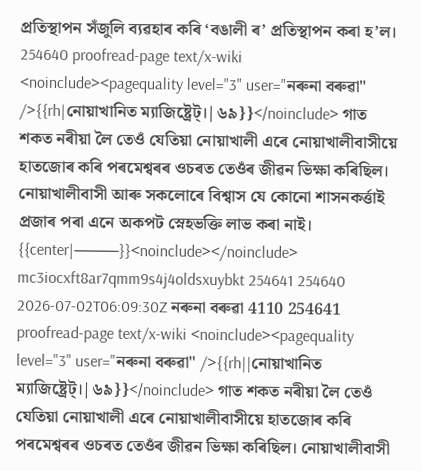প্ৰতিস্থাপন সঁজুলি ব্যৱহাৰ কৰি ‘বঙালী ৰ’ প্ৰতিস্থাপন কৰা হ’ল। 254640 proofread-page text/x-wiki <noinclude><pagequality level="3" user="নৰুনা বৰুৱা" />{{rh|নোয়াখানিত ম্যাজিষ্ট্ৰেট্‌।|৬৯}}</noinclude> গাত শকত নৰীয়া লৈ তেওঁ যেতিয়া নোয়াখালী এৰে নোয়াখালীবাসীয়ে হাতজোৰ কৰি পৰমেশ্বৰৰ ওচৰত তেওঁৰ জীৱন ভিক্ষা কৰিছিল। নোয়াখালীবাসী আৰু সকলোৰে বিশ্বাস যে কোনো শাসনকৰ্ত্তাই প্ৰজাৰ পৰা এনে অকপট স্নেহভক্তি লাভ কৰা নাই। {{center|⸻}}<noinclude></noinclude> mc3iocxft8ar7qmm9s4j4oldsxuybkt 254641 254640 2026-07-02T06:09:30Z নৰুনা বৰুৱা 4110 254641 proofread-page text/x-wiki <noinclude><pagequality level="3" user="নৰুনা বৰুৱা" />{{rh||নোয়াখানিত ম্যাজিষ্ট্ৰেট্‌।|৬৯}}</noinclude> গাত শকত নৰীয়া লৈ তেওঁ যেতিয়া নোয়াখালী এৰে নোয়াখালীবাসীয়ে হাতজোৰ কৰি পৰমেশ্বৰৰ ওচৰত তেওঁৰ জীৱন ভিক্ষা কৰিছিল। নোয়াখালীবাসী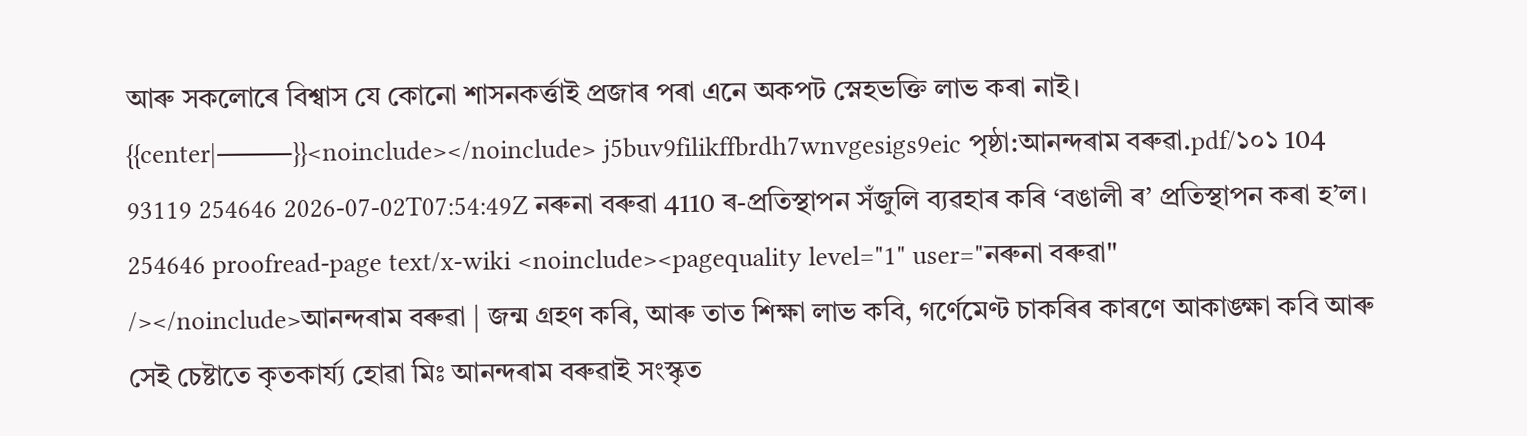আৰু সকলোৰে বিশ্বাস যে কোনো শাসনকৰ্ত্তাই প্ৰজাৰ পৰা এনে অকপট স্নেহভক্তি লাভ কৰা নাই। {{center|⸻}}<noinclude></noinclude> j5buv9filikffbrdh7wnvgesigs9eic পৃষ্ঠা:আনন্দৰাম বৰুৱা.pdf/১০১ 104 93119 254646 2026-07-02T07:54:49Z নৰুনা বৰুৱা 4110 ৰ-প্ৰতিস্থাপন সঁজুলি ব্যৱহাৰ কৰি ‘বঙালী ৰ’ প্ৰতিস্থাপন কৰা হ’ল। 254646 proofread-page text/x-wiki <noinclude><pagequality level="1" user="নৰুনা বৰুৱা" /></noinclude>আনন্দৰাম বৰুৱা | জন্ম গ্ৰহণ কৰি, আৰু তাত শিক্ষা লাভ কবি, গৰ্ণেমেণ্ট চাকৰিৰ কাৰণে আকাঙ্ক্ষা কবি আৰু সেই চেষ্টাতে কৃতকাৰ্য্য হোৱা মিঃ আনন্দৰাম বৰুৱাই সংস্কৃত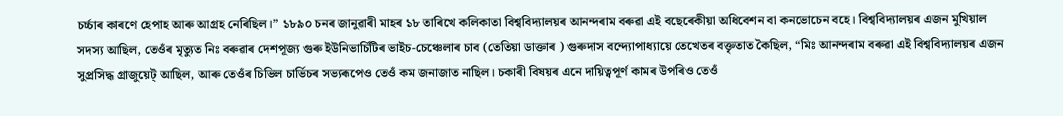চৰ্চ্চাৰ কাৰণে হেপাহ আৰু আগ্ৰহ নেৰিছিল।” ১৮৯০ চনৰ জানুৱাৰী মাহৰ ১৮ তাৰিখে কলিকাতা বিশ্ববিদ্যালয়ৰ আনন্দৰাম বৰুৱা এই বছেৰেকীয়া অধিবেশন বা কনভোচেন বহে। বিশ্ববিদ্যালয়ৰ এজন মুখিয়াল সদস্য আছিল, তেওঁৰ মৃত্যুত নিঃ বৰুৱাৰ দেশপূজ্য গুৰু ইউনিভাৰ্চিটিৰ ভাইচ-চেঞ্চেলাৰ চাব (তেতিয়া ডাক্তাৰ ) গুৰুদাস বন্দ্যোপাধ্যায়ে তেখেতৰ বক্তৃতাত কৈছিল, “মিঃ আনন্দৰাম বৰুৱা এই বিশ্ববিদ্যালয়ৰ এজন সুপ্ৰসিদ্ধ গ্ৰাজুয়েট্‌ আছিল, আৰু তেওঁৰ চিভিল চাৰ্ভিচৰ সভ্যৰূপেও তেওঁ কম জনাজাত নাছিল। চকাৰী বিষয়ৰ এনে দায়িত্বপূৰ্ণ কামৰ উপৰিও তেওঁ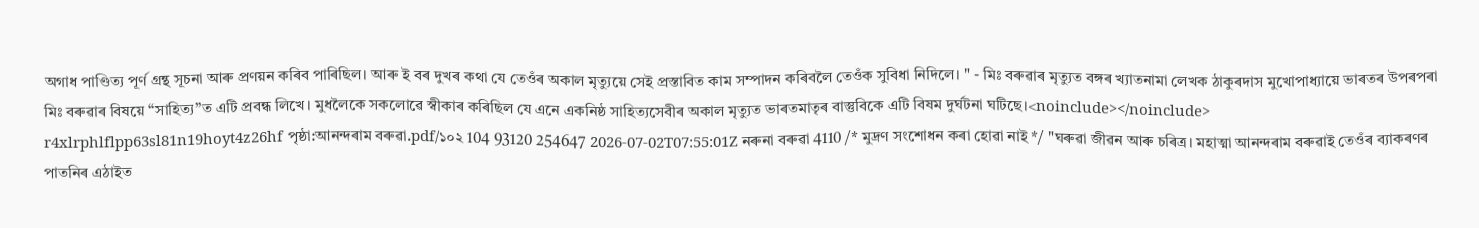অগাধ পাণ্ডিত্য পূৰ্ণ গ্ৰন্থ সূচনা আৰু প্ৰণয়ন কৰিব পাৰিছিল। আৰু ই বৰ দুখৰ কথা যে তেওঁৰ অকাল মৃত্যুয়ে সেই প্ৰস্তাবিত কাম সম্পাদন কৰিবলৈ তেওঁক সুবিধা নিদিলে। " - মিঃ বৰুৱাৰ মৃত্যুত বঙ্গৰ খ্যাতনামা লেখক ঠাকুৰদাস মুখোপাধ্যায়ে ভাৰতৰ উপৰপৰা মিঃ বৰুৱাৰ বিষয়ে “সাহিত্য”ত এটি প্ৰবন্ধ লিখে। মুধলৈকে সকলোৱে স্বীকাৰ কৰিছিল যে এনে একনিষ্ঠ সাহিত্যসেবীৰ অকাল মৃত্যুত ভাৰতমাতৃৰ বাস্তুবিকে এটি বিষম দুৰ্ঘটনা ঘটিছে।<noinclude></noinclude> r4xlrphlflpp63sl81n19hoyt4z26hf পৃষ্ঠা:আনন্দৰাম বৰুৱা.pdf/১০২ 104 93120 254647 2026-07-02T07:55:01Z নৰুনা বৰুৱা 4110 /* মুদ্ৰণ সংশোধন কৰা হোৱা নাই */ "ঘৰুৱা জীৱন আৰু চৰিত্ৰ। মহাত্মা আনন্দৰাম বৰুৱাই তেওঁৰ ব্যাকৰণৰ পাতনিৰ এঠাইত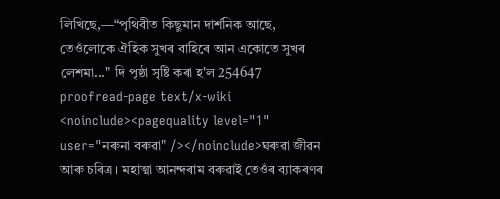লিখিছে,—“পৃথিবীত কিছুমান দাৰ্শনিক আছে, তেওঁলোকে ঐহিক সুখৰ বাহিৰে আন একোতে সুখৰ লেশমা..." দি পৃষ্ঠা সৃষ্টি কৰা হ'ল 254647 proofread-page text/x-wiki <noinclude><pagequality level="1" user="নৰুনা বৰুৱা" /></noinclude>ঘৰুৱা জীৱন আৰু চৰিত্ৰ। মহাত্মা আনন্দৰাম বৰুৱাই তেওঁৰ ব্যাকৰণৰ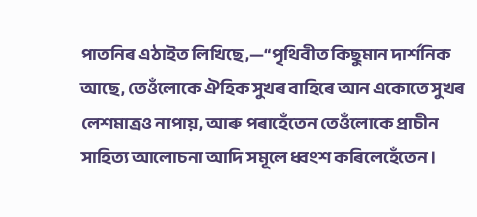পাতনিৰ এঠাইত লিখিছে,—“পৃথিবীত কিছুমান দাৰ্শনিক আছে, তেওঁলোকে ঐহিক সুখৰ বাহিৰে আন একোতে সুখৰ লেশমাত্ৰও নাপায়, আৰু পৰাহেঁতেন তেওঁলোকে প্ৰাচীন সাহিত্য আলোচনা আদি সমূলে ধ্বংশ কৰিলেহেঁতেন।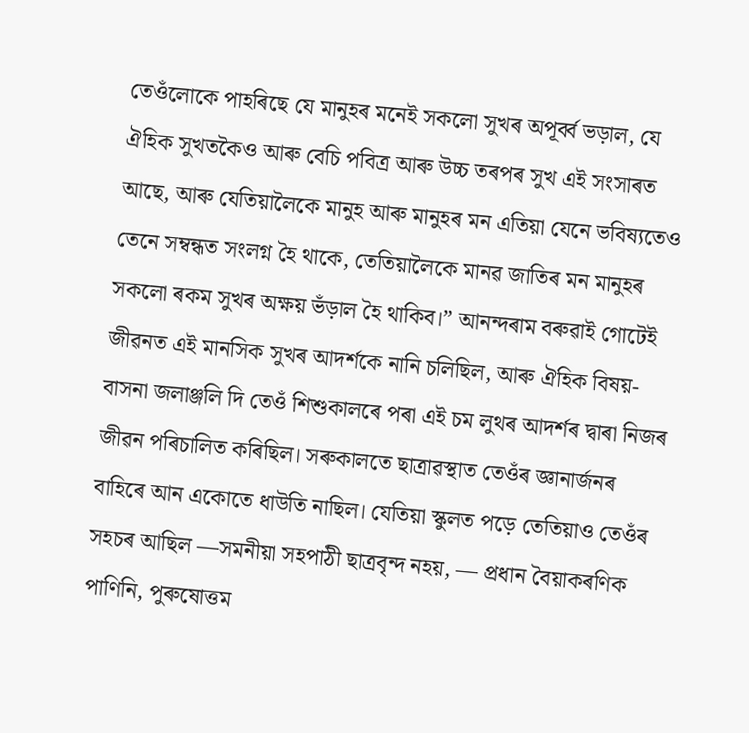তেওঁলোকে পাহৰিছে যে মানুহৰ মনেই সকলো সুখৰ অপূৰ্ব্ব ভড়াল, যে ঐহিক সুখতকৈও আৰু বেচি পবিত্ৰ আৰু উচ্চ তৰপৰ সুখ এই সংসাৰত আছে, আৰু যেতিয়ালৈকে মানুহ আৰু মানুহৰ মন এতিয়া যেনে ভবিষ্যতেও তেনে সম্বন্ধত সংলগ্ন হৈ থাকে, তেতিয়ালৈকে মানৱ জাতিৰ মন মানুহৰ সকলো ৰকম সুখৰ অক্ষয় ভঁড়াল হৈ থাকিব।” আনন্দৰাম বৰুৱাই গোটেই জীৱনত এই মানসিক সুখৰ আদৰ্শকে নানি চলিছিল, আৰু ঐহিক বিষয়-বাসনা জলাঞ্জলি দি তেওঁ শিশুকালৰে পৰা এই চম লুথৰ আদৰ্শৰ দ্বাৰা নিজৰ জীৱন পৰিচালিত কৰিছিল। সৰুকালতে ছাত্ৰাৱস্থাত তেওঁৰ জ্ঞানাৰ্জনৰ বাহিৰে আন একোতে ধাউতি নাছিল। যেতিয়া স্কুলত পড়ে তেতিয়াও তেওঁৰ সহচৰ আছিল —সমনীয়া সহপাঠী ছাত্ৰবৃন্দ নহয়, — প্ৰধান বৈয়াকৰণিক পাণিনি, পুৰুষোত্তম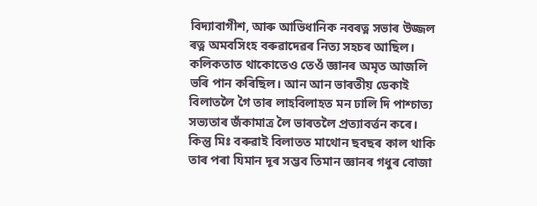বিদ্যাবাগীশ, আৰু আভিধানিক নবৰত্ন সভাৰ উজ্জল ৰত্ন অমবসিংহ বৰুৱাদেৱৰ নিত্য সহচৰ আছিল। কলিকতাত থাকোতেও তেওঁ জ্ঞানৰ অমৃত আজলি ভৰি পান কৰিছিল। আন আন ভাৰতীয় ডেকাই বিলাতলৈ গৈ তাৰ লাহবিলাহত মন ঢালি দি পাশ্চাত্য সভ্যতাৰ জঁকামাত্ৰ লৈ ভাৰতলৈ প্ৰত্যাবৰ্ত্তন কৰে। কিন্তু মিঃ বৰুৱাই বিলাতত মাথোন ছবছৰ কাল থাকি তাৰ পৰা যিমান দূৰ সম্ভব তিমান জ্ঞানৰ গধুৰ বোজা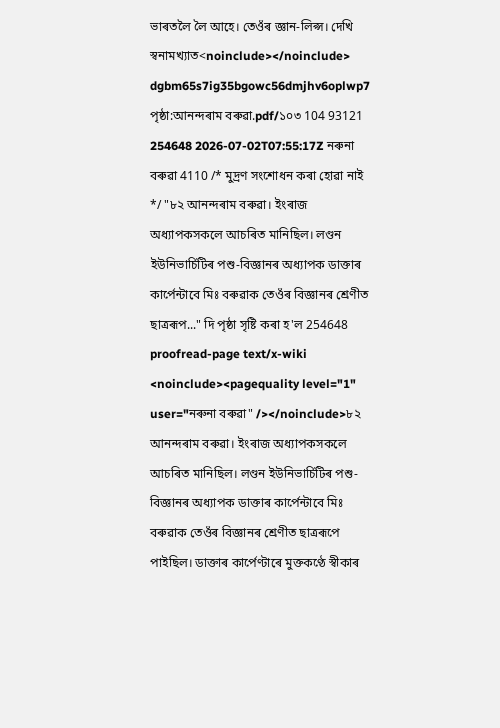ভাৰতলৈ লৈ আহে। তেওঁৰ জ্ঞান-লিপ্স। দেখি স্বনামখ্যাত<noinclude></noinclude> dgbm65s7ig35bgowc56dmjhv6oplwp7 পৃষ্ঠা:আনন্দৰাম বৰুৱা.pdf/১০৩ 104 93121 254648 2026-07-02T07:55:17Z নৰুনা বৰুৱা 4110 /* মুদ্ৰণ সংশোধন কৰা হোৱা নাই */ "৮২ আনন্দৰাম বৰুৱা। ইংৰাজ অধ্যাপকসকলে আচৰিত মানিছিল। লণ্ডন ইউনিভাৰ্চিটিৰ পশু-বিজ্ঞানৰ অধ্যাপক ডাক্তাৰ কাৰ্পেন্টাবে মিঃ বৰুৱাক তেওঁৰ বিজ্ঞানৰ শ্ৰেণীত ছাত্ৰৰূপ..." দি পৃষ্ঠা সৃষ্টি কৰা হ'ল 254648 proofread-page text/x-wiki <noinclude><pagequality level="1" user="নৰুনা বৰুৱা" /></noinclude>৮২ আনন্দৰাম বৰুৱা। ইংৰাজ অধ্যাপকসকলে আচৰিত মানিছিল। লণ্ডন ইউনিভাৰ্চিটিৰ পশু-বিজ্ঞানৰ অধ্যাপক ডাক্তাৰ কাৰ্পেন্টাবে মিঃ বৰুৱাক তেওঁৰ বিজ্ঞানৰ শ্ৰেণীত ছাত্ৰৰূপে পাইছিল। ডাক্তাৰ কাৰ্পেণ্টাৰে মুক্তকণ্ঠে স্বীকাৰ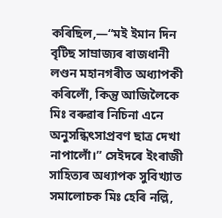কৰিছিল,—“মই ইমান দিন বৃটিছ সাম্ৰাজ্যৰ ৰাজধানী লণ্ডন মহানগৰীত অধ্যাপকী কৰিলোঁ, কিন্তু আজিলৈকে মিঃ বৰুৱাৰ নিচিনা এনে অনুসন্ধিৎসাপ্ৰবণ ছাত্ৰ দেখা নাপালোঁ।” সেইদৰে ইংৰাজী সাহিত্যৰ অধ্যাপক সুবিখ্যাত সমালোচক মিঃ হেৰি নল্লি,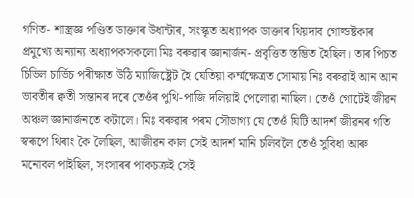গণিত- শাস্ত্ৰজ্ঞ পণ্ডিত ডাক্তাৰ উধান্টাৰ, সংস্কৃত অধ্যাপক ডাক্তাৰ থিয়দাব গোল্ডষ্টকাৰ প্ৰমুখ্যে অন্যান্য অধ্যাপকসকলো মিঃ বৰুৱাৰ জ্ঞানাৰ্জন- প্ৰবৃত্তিত স্তম্ভিত হৈছিল। তাৰ পিচত চিভিল চাৰ্ভিচ পৰীক্ষাত উঠি ম্যাজিষ্ট্ৰেট হৈ যেতিয়া কৰ্ম্মক্ষেত্ৰত সোমায় নিঃ বৰুৱাই আন আন ভাবতীৰ ক্বতী সন্তানৰ দৰে তেওঁৰ পুথি-পাজি দলিয়াই পেলোৱা নাছিল। তেওঁ গোটেই জীৱন অঞ্চল জ্ঞানাৰ্জনতে কটালে। মিঃ বৰুৱাৰ পৰম সৌভাগ্য যে তেওঁ যিটি আদৰ্শ জীৱনৰ গতি স্বৰূপে থিৰাং কৈ লৈছিল, আজীৱন কাল সেই আদৰ্শ মানি চলিবলৈ তেওঁ সুবিধা আৰু মনোবল পাইছিল, সংসাৰৰ পাকচক্ৰই সেই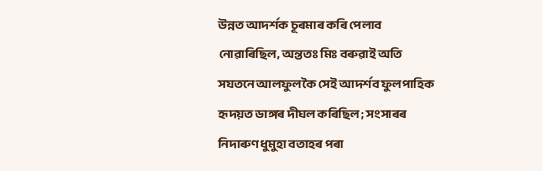উন্নত আদৰ্শক চূৰমাৰ কৰি পেলাব নোৱাৰিছিল, অন্ততঃ মিঃ বৰুৱাই অতি সযতনে আলফুলকৈ সেই আদৰ্শব ফুলপাহিক হৃদয়ত ডাঙ্গৰ দীঘল কৰিছিল; সংসাৰৰ নিদাৰুণ ধুমুহা বতাহৰ পৰা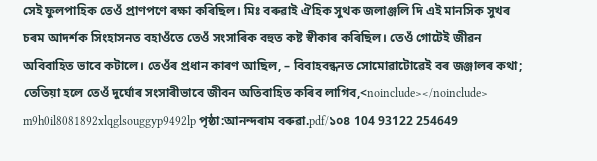সেই ফুলপাহিক তেওঁ প্ৰাণপণে ৰক্ষা কৰিছিল। মিঃ বৰুৱাই ঐহিক সুথক জলাঞ্জলি দি এই মানসিক সুখৰ চৰম আদৰ্শক সিংহাসনত বহাওঁতে তেওঁ সংসাৰিক বহুত কষ্ট স্বীকাৰ কৰিছিল। তেওঁ গোটেই জীৱন অবিবাহিত ভাবে কটালে। তেওঁৰ প্ৰধান কাৰণ আছিল, – বিবাহবন্ধনত সোমোৱাটোৱেই বৰ জঞ্জালৰ কথা; তেতিয়া হলে তেওঁ দুৰ্ঘোৰ সংসাৰীভাবে জীবন অতিবাহিত কৰিব লাগিব,<noinclude></noinclude> m9h0il8081892xlqglsouggyp9492lp পৃষ্ঠা:আনন্দৰাম বৰুৱা.pdf/১০৪ 104 93122 254649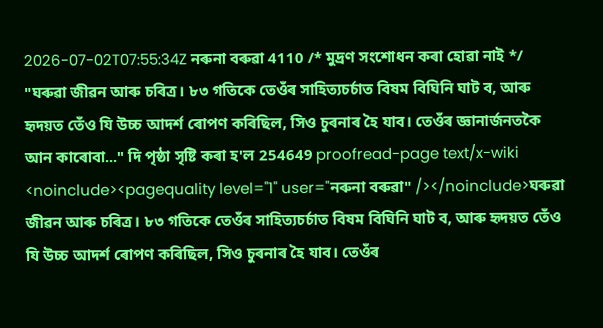2026-07-02T07:55:34Z নৰুনা বৰুৱা 4110 /* মুদ্ৰণ সংশোধন কৰা হোৱা নাই */ "ঘৰুৱা জীৱন আৰু চৰিত্ৰ। ৮৩ গতিকে তেওঁৰ সাহিত্যচৰ্চাত বিষম বিঘিনি ঘাট ব, আৰু হৃদয়ত তেঁও যি উচ্চ আদৰ্শ ৰোপণ কৰিছিল, সিও চুৰনাৰ হৈ যাব। তেওঁৰ জ্ঞানাৰ্জনতকৈ আন কাৰোবা..." দি পৃষ্ঠা সৃষ্টি কৰা হ'ল 254649 proofread-page text/x-wiki <noinclude><pagequality level="1" user="নৰুনা বৰুৱা" /></noinclude>ঘৰুৱা জীৱন আৰু চৰিত্ৰ। ৮৩ গতিকে তেওঁৰ সাহিত্যচৰ্চাত বিষম বিঘিনি ঘাট ব, আৰু হৃদয়ত তেঁও যি উচ্চ আদৰ্শ ৰোপণ কৰিছিল, সিও চুৰনাৰ হৈ যাব। তেওঁৰ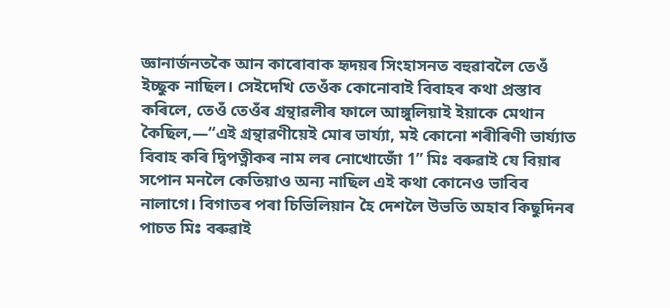জ্ঞানাৰ্জনতকৈ আন কাৰোবাক হৃদয়ৰ সিংহাসনত বহুৱাবলৈ তেওঁ ইচ্ছুক নাছিল। সেইদেখি তেওঁক কোনোবাই বিবাহৰ কথা প্ৰস্তাব কৰিলে, তেওঁ তেওঁৰ গ্ৰন্থাৱলীৰ ফালে আঙ্গুলিয়াই ইয়াকে মেথান কৈছিল,—“এই গ্ৰন্থাৱণীয়েই মোৰ ভাৰ্য্যা, মই কোনো শৰীৰিণী ভাৰ্য্যাত বিবাহ কৰি দ্বিপত্নীকৰ নাম লৰ নোখোজোঁ 1” মিঃ বৰুৱাই যে বিয়াৰ সপোন মনলৈ কেতিয়াও অন্য নাছিল এই কথা কোনেও ভাবিব নালাগে। বিগাতৰ পৰা চিভিলিয়ান হৈ দেশলৈ উভতি অহাব কিছুদিনৰ পাচত মিঃ বৰুৱাই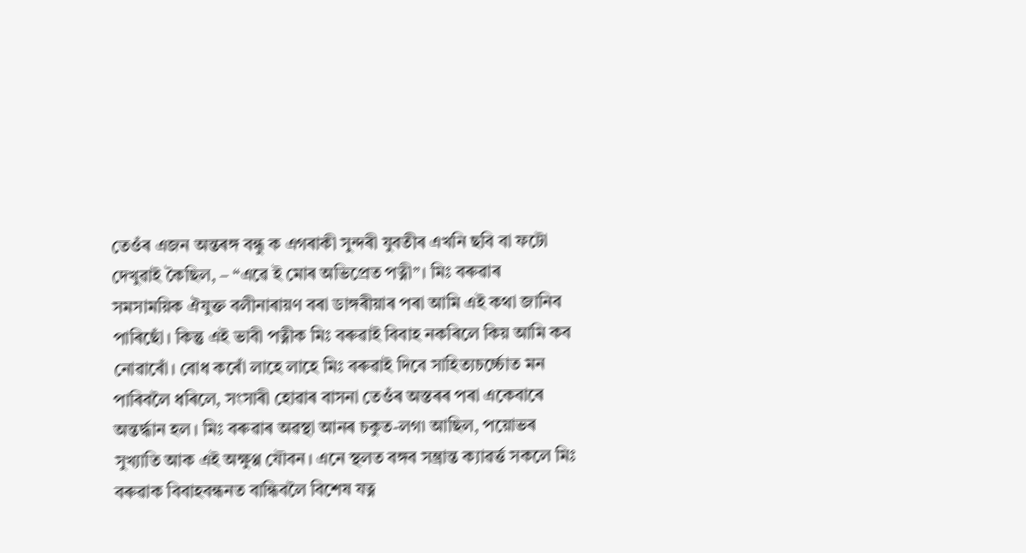তেওঁৰ এজন অন্তৰঙ্গ বন্ধু ক এগৰাকী সুন্দৰী যুবতীৰ এখনি ছবি বা ফটো দেখুৱাই কৈছিল, – “এৱে ই মোৰ অভিপ্ৰেত পত্নী”। মিঃ বৰুৱাৰ সমসাময়িক ঐযুক্ত বলীনাৰায়ণ বৰা ডাঙ্গৰীয়াৰ পৰা আমি এই কথা জানিব পাৰিছোঁ। কিন্তু এই ভাবী পত্নীক মিঃ বৰুৱাই বিবাহ নকৰিলে কিয় আমি কব নোৱাৰোঁ। বোধ কৰোঁ লাহে লাহে মিঃ বৰুৱাই দিবে সাহিত্যচৰ্চ্চোত মন পাৰিবলৈ ধৰিলে, সংসাৰী হোৱাৰ বাসনা তেওঁৰ অস্তৰৰ পৰা একেবাৰে অন্তৰ্দ্ধান হল। মিঃ বৰুৱাৰ অৱস্থা আনৰ চকুত-লগ৷ আছিল, পয়োভৰ সুখ্যাতি আক এই অক্ষুণ্ণ যৌবন। এনে স্থলত বঙ্গব সম্ভ্ৰান্ত ক্যাৱৰ্ত্ত সকলে মিঃ বৰুৱাক বিবাহবন্ধনত বান্ধিবলৈ বিশেষ যত্ন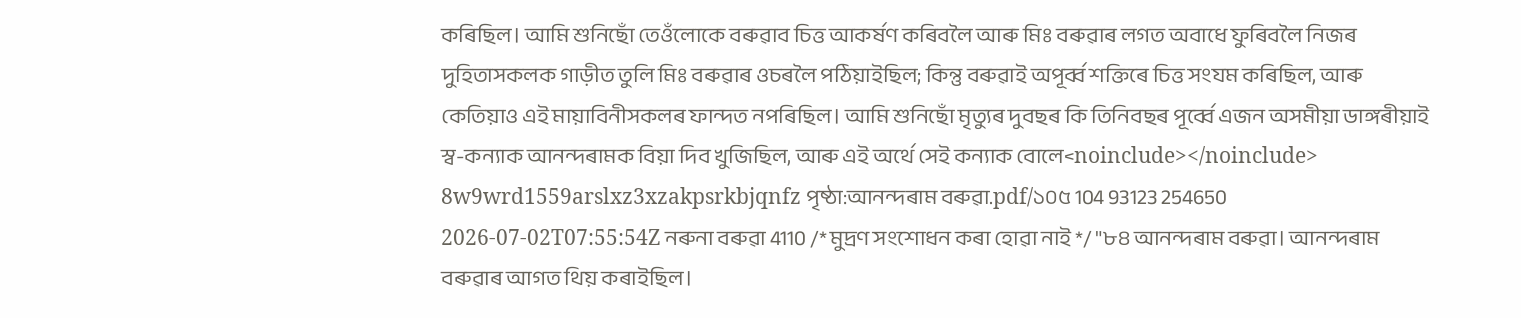কৰিছিল। আমি শুনিছোঁ তেওঁলোকে বৰুৱাব চিত্ত আকৰ্ষণ কৰিবলৈ আৰু মিঃ বৰুৱাৰ লগত অবাধে ফুৰিবলৈ নিজৰ দুহিতাসকলক গাড়ীত তুলি মিঃ বৰুৱাৰ ওচৰলৈ পঠিয়াইছিল; কিন্তু বৰুৱাই অপূৰ্ব্ব শক্তিৰে চিত্ত সংযম কৰিছিল, আৰু কেতিয়াও এই মায়াবিনীসকলৰ ফান্দত নপৰিছিল। আমি শুনিছোঁ মৃত্যুৰ দুবছৰ কি তিনিবছৰ পূৰ্ব্বে এজন অসমীয়া ডাঙ্গৰীয়াই স্ব-কন্যাক আনন্দৰামক বিয়া দিব খুজিছিল, আৰু এই অৰ্থে সেই কন্যাক বোলে<noinclude></noinclude> 8w9wrd1559arslxz3xzakpsrkbjqnfz পৃষ্ঠা:আনন্দৰাম বৰুৱা.pdf/১০৫ 104 93123 254650 2026-07-02T07:55:54Z নৰুনা বৰুৱা 4110 /* মুদ্ৰণ সংশোধন কৰা হোৱা নাই */ "৮৪ আনন্দৰাম বৰুৱা। আনন্দৰাম বৰুৱাৰ আগত থিয় কৰাইছিল।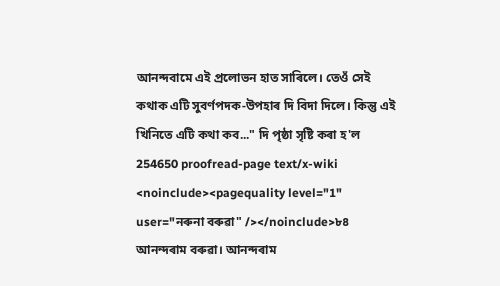আনন্দবামে এই প্ৰলোভন হাত সাৰিলে। তেওঁ সেই কথাক এটি সুবৰ্ণপদক-উপহাৰ দি বিদা দিলে। কিন্তু এই খিনিতে এটি কথা কব..." দি পৃষ্ঠা সৃষ্টি কৰা হ'ল 254650 proofread-page text/x-wiki <noinclude><pagequality level="1" user="নৰুনা বৰুৱা" /></noinclude>৮৪ আনন্দৰাম বৰুৱা। আনন্দৰাম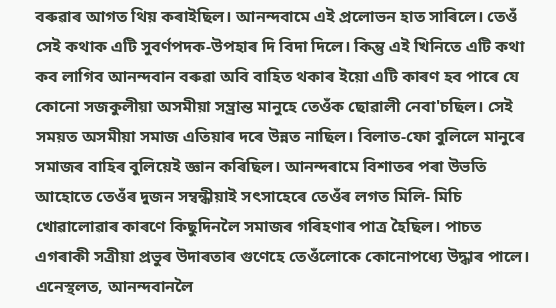বৰুৱাৰ আগত থিয় কৰাইছিল। আনন্দবামে এই প্ৰলোভন হাত সাৰিলে। তেওঁ সেই কথাক এটি সুবৰ্ণপদক-উপহাৰ দি বিদা দিলে। কিন্তু এই খিনিতে এটি কথা কব লাগিব আনন্দবান বৰুৱা অবি বাহিত থকাৰ ইয়ো এটি কাৰণ হব পাৰে যে কোনো সজকুলীয়া অসমীয়া সম্ভ্ৰান্ত মানুহে তেওঁক ছোৱালী নেবা'চছিল। সেই সময়ত অসমীয়া সমাজ এতিয়াৰ দৰে উন্নত নাছিল। বিলাত-ফো বুলিলে মানুৰে সমাজৰ বাহিৰ বুলিয়েই জ্ঞান কৰিছিল। আনন্দৰামে বিশাতৰ পৰা উভতি আহোতে তেওঁৰ দুজন সম্বন্ধীয়াই সৎসাহেৰে তেওঁৰ লগত মিলি- মিচি খোৱালোৱাৰ কাৰণে কিছুদিনলৈ সমাজৰ গৰিহণাৰ পাত্ৰ হৈছিল। পাচত এগৰাকী সত্ৰীয়া প্ৰভুৰ উদাৰতাৰ গুণেহে তেওঁলোকে কোনোপধ্যে উদ্ধাৰ পালে। এনেস্থলত, আনন্দবানলৈ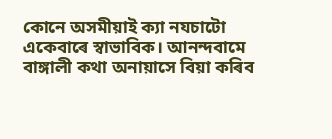কোনে অসমীয়াই ক্যা নযচাটো একেবাৰে স্বাভাবিক। আনন্দবামে বাঙ্গালী কথা অনায়াসে বিয়া কৰিব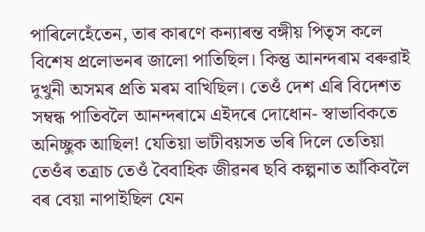পাৰিলেহেঁতেন, তাৰ কাৰণে কন্যাৰন্ত বঙ্গীয় পিতৃস কলে বিশেষ প্ৰলোভনৰ জালো পাতিছিল। কিন্তু আনন্দৰাম বৰুৱাই দুখুনী অসমৰ প্ৰতি মৰম বাখিছিল। তেওঁ দেশ এৰি বিদেশত সম্বন্ধ পাতিবলৈ আনন্দৰামে এইদৰে দোধোন- স্বাভাবিকতে অনিচ্ছুক আছিল! যেতিয়া ভাটীবয়সত ভৰি দিলে তেতিয়া তেওঁৰ তত্ৰাচ তেওঁ বৈবাহিক জীৱনৰ ছবি কল্পনাত আঁকিবলৈ বৰ বেয়া নাপাইছিল যেন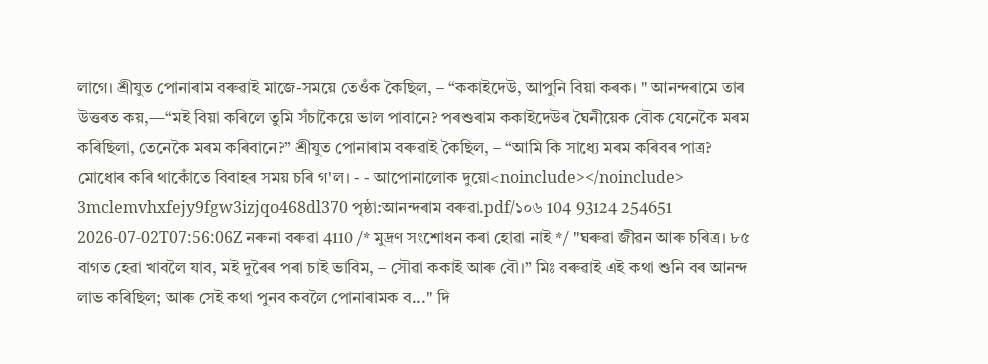লাগে। শ্ৰীযুত পোনাৰাম বৰুৱাই মাজে-সময়ে তেওঁক কৈছিল, – “ককাইদেউ, আপুনি বিয়া কৰক। " আনন্দৰামে তাৰ উত্তৰত কয়,—“মই বিয়া কৰিলে তুমি সঁচাকৈয়ে ভাল পাবানে? পৰশুৰাম ককাইদেউৰ ঘৈনীয়েক বৌক যেনেকৈ মৰম কৰিছিলা, তেনেকৈ মৰম কৰিবানে?” শ্ৰীযুত পোনাৰাম বৰুৱাই কৈছিল, – “আমি কি সাধ্যে মৰম কৰিবৰ পাত্ৰ? মোধোৰ কৰি থাকোঁতে বিবাহৰ সময় চৰি গ'ল। - - আপোনালোক দুয়ো<noinclude></noinclude> 3mclemvhxfejy9fgw3izjqo468dl370 পৃষ্ঠা:আনন্দৰাম বৰুৱা.pdf/১০৬ 104 93124 254651 2026-07-02T07:56:06Z নৰুনা বৰুৱা 4110 /* মুদ্ৰণ সংশোধন কৰা হোৱা নাই */ "ঘৰুৱা জীৱন আৰু চৰিত্ৰ। ৮৫ বাগত হেৱা খাবলৈ যাব, মই দুৰৈৰ পৰা চাই ভাবিম, – সৌৱা ককাই আৰু বৌ।” মিঃ বৰুৱাই এই কথা শুনি বৰ আনন্দ লাভ কৰিছিল; আৰু সেই কথা পুনব কবলৈ পোনাৰামক ব..." দি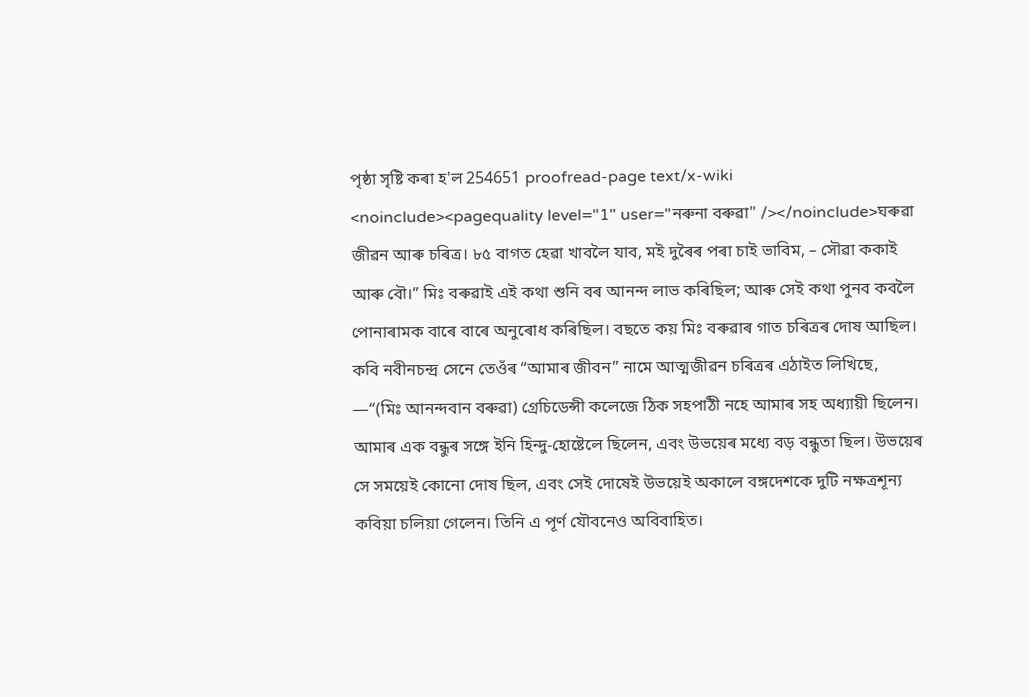পৃষ্ঠা সৃষ্টি কৰা হ'ল 254651 proofread-page text/x-wiki <noinclude><pagequality level="1" user="নৰুনা বৰুৱা" /></noinclude>ঘৰুৱা জীৱন আৰু চৰিত্ৰ। ৮৫ বাগত হেৱা খাবলৈ যাব, মই দুৰৈৰ পৰা চাই ভাবিম, – সৌৱা ককাই আৰু বৌ।” মিঃ বৰুৱাই এই কথা শুনি বৰ আনন্দ লাভ কৰিছিল; আৰু সেই কথা পুনব কবলৈ পোনাৰামক বাৰে বাৰে অনুৰোধ কৰিছিল। বছতে কয় মিঃ বৰুৱাৰ গাত চৰিত্ৰৰ দোষ আছিল। কবি নবীনচন্দ্ৰ সেনে তেওঁৰ “আমাৰ জীবন” নামে আত্মজীৱন চৰিত্ৰৰ এঠাইত লিখিছে, —“(মিঃ আনন্দবান বৰুৱা) গ্ৰেচিডেন্সী কলেজে ঠিক সহপাঠী নহে আমাৰ সহ অধ্যায়ী ছিলেন। আমাৰ এক বন্ধুৰ সঙ্গে ইনি হিন্দু-হোষ্টেলে ছিলেন, এবং উভয়েৰ মধ্যে বড় বন্ধুতা ছিল। উভয়েৰ সে সময়েই কোনো দোষ ছিল, এবং সেই দোষেই উভয়েই অকালে বঙ্গদেশকে দুটি নক্ষত্ৰশূন্য কবিয়া চলিয়া গেলেন। তিনি এ পূৰ্ণ যৌবনেও অবিবাহিত।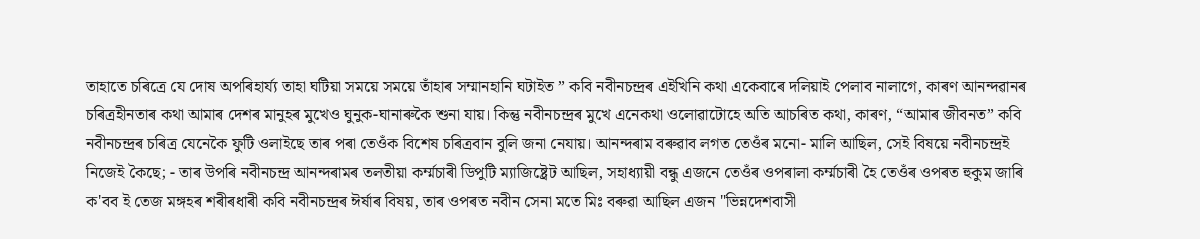তাহাতে চৰিত্ৰে যে দোষ অপৰিহাৰ্য্য তাহা ঘটিয়া সময়ে সময়ে তাঁহাৰ সম্মানহানি ঘটাইত ” কবি নবীনচন্দ্ৰৰ এইখিনি কথা একেবাৰে দলিয়াই পেলাব নালাগে, কাৰণ আনন্দৱানৰ চৰিত্ৰহীনতাৰ কথা আমাৰ দেশৰ মানুহৰ মুখেও ঘুনুক-ঘানাৰুকৈ শুনা যায়। কিন্তু নবীনচন্দ্ৰৰ মুখে এনেকথা ওলোৱাটোহে অতি আচৰিত কথা, কাৰণ, “আমাৰ জীবনত” কবি নবীনচন্দ্ৰৰ চৰিত্ৰ যেনেকৈ ফুটি ওলাইছে তাৰ পৰা তেওঁক বিশেষ চৰিত্ৰবান বুলি জনা নেযায়। আনন্দৰাম বৰুৱাব লগত তেওঁৰ মনো- মালি আছিল, সেই বিষয়ে নবীনচন্দ্ৰই নিজেই কৈছে; - তাৰ উপৰি নবীনচন্দ্ৰ আনন্দৰামৰ তলতীয়া কৰ্ম্মচাৰী ডিপুটি ম্যাজিষ্ট্ৰেট আছিল, সহাধ্যায়ী বন্ধু এজনে তেওঁৰ ওপৰালা কৰ্ম্মচাৰী হৈ তেওঁৰ ওপৰত হুকুম জাৰি ক'বব ই তেজ মঙ্গহৰ শৰীৰধাৰী কবি নবীনচন্দ্ৰৰ ঈৰ্ষাৰ বিষয়, তাৰ ওপৰত নবীন সেনা মতে মিঃ বৰুৱা আছিল এজন "ভিন্নদেশবাসী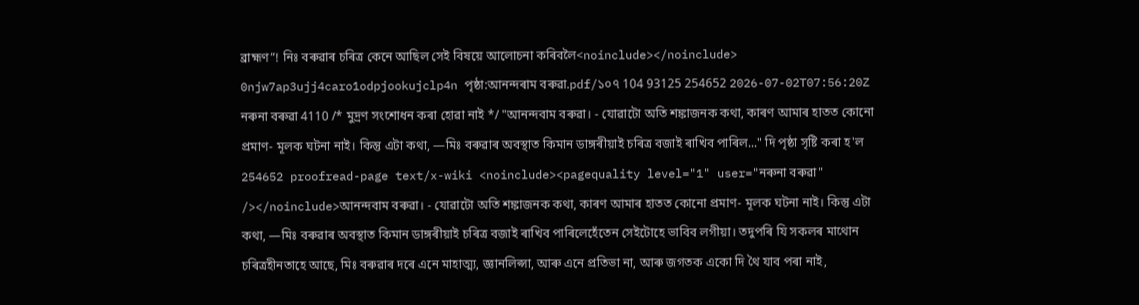ব্ৰাহ্মণ”! নিঃ বৰুৱাৰ চৰিত্ৰ কেনে আছিল সেই বিষয়ে আলোচনা কৰিবলৈ<noinclude></noinclude> 0njw7ap3ujj4caro1odpjookujclp4n পৃষ্ঠা:আনন্দৰাম বৰুৱা.pdf/১০৭ 104 93125 254652 2026-07-02T07:56:20Z নৰুনা বৰুৱা 4110 /* মুদ্ৰণ সংশোধন কৰা হোৱা নাই */ "আনন্দবাম বৰুৱা। - যোৱাটো অতি শঙ্কাজনক কথা, কাৰণ আমাৰ হাতত কোনো প্ৰমাণ- মূলক ঘটনা নাই। কিন্তু এটা কথা, —মিঃ বৰুৱাৰ অবস্থাত কিমান ডাঙ্গৰীয়াই চৰিত্ৰ বজাই ৰাখিব পাৰিল..." দি পৃষ্ঠা সৃষ্টি কৰা হ'ল 254652 proofread-page text/x-wiki <noinclude><pagequality level="1" user="নৰুনা বৰুৱা" /></noinclude>আনন্দবাম বৰুৱা। - যোৱাটো অতি শঙ্কাজনক কথা, কাৰণ আমাৰ হাতত কোনো প্ৰমাণ- মূলক ঘটনা নাই। কিন্তু এটা কথা, —মিঃ বৰুৱাৰ অবস্থাত কিমান ডাঙ্গৰীয়াই চৰিত্ৰ বজাই ৰাখিব পাৰিলেহেঁতেন সেইটোহে ভাবিব লগীয়া। তদুপৰি যি সকলৰ মাথোন চৰিত্ৰহীনতাহে আছে, মিঃ বৰুৱাৰ দৰে এনে মাহাত্ম্য, জ্ঞানলিপ্সা, আৰু এনে প্ৰতিভা না, আৰু জগতক একো দি থৈ যাব পৰা নাই,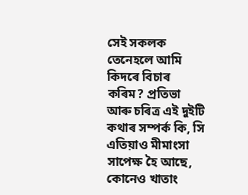সেই সকলক তেনেহলে আমি কিদৰে বিচাৰ কৰিম? প্ৰতিভা আৰু চৰিত্ৰ এই দুইটি কথাৰ সম্পৰ্ক কি, সি এতিয়াও মীমাংসা সাপেক্ষ হৈ আছে, কোনেও খাতাং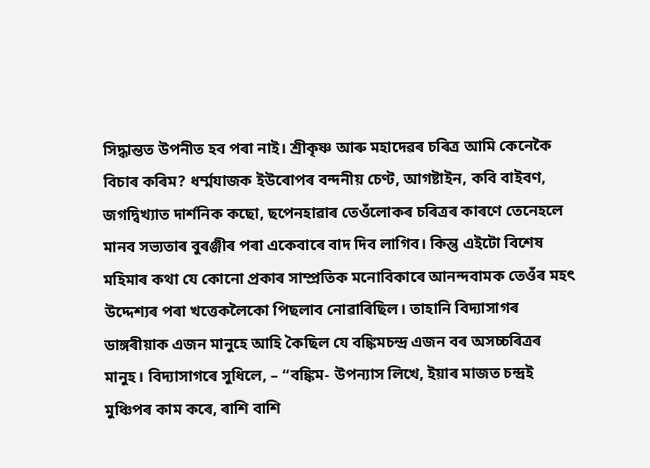সিদ্ধান্তত উপনীত হব পৰা নাই। শ্ৰীকৃষ্ণ আৰু মহাদেৱৰ চৰিত্ৰ আমি কেনেকৈ বিচাৰ কৰিম? ধৰ্ম্মযাজক ইউৰোপৰ বন্দনীয় চেণ্ট, আগষ্টাইন, কবি বাইবণ, জগদ্বিখ্যাত দাৰ্শনিক কছো, ছপেনহাৱাৰ তেওঁলোকৰ চৰিত্ৰৰ কাৰণে তেনেহলে মানব সভ্যতাৰ বুৰঞ্জীৰ পৰা একেবাৰে বাদ দিব লাগিব। কিন্তু এইটো বিশেষ মহিমাৰ কথা যে কোনো প্ৰকাৰ সাম্প্ৰতিক মনোবিকাৰে আনন্দবামক তেওঁৰ মহৎ উদ্দেশ্যৰ পৰা খত্তেকলৈকো পিছলাব নোৱাৰিছিল। তাহানি বিদ্যাসাগৰ ডাঙ্গৰীয়াক এজন মানুহে আহি কৈছিল যে বঙ্কিমচন্দ্ৰ এজন বৰ অসচ্চৰিত্ৰৰ মানুহ। বিদ্যাসাগৰে সুধিলে, – “বঙ্কিম- উপন্যাস লিখে, ইয়াৰ মাজত চন্দ্ৰই মুঞ্চিপৰ কাম কৰে, ৰাশি বাশি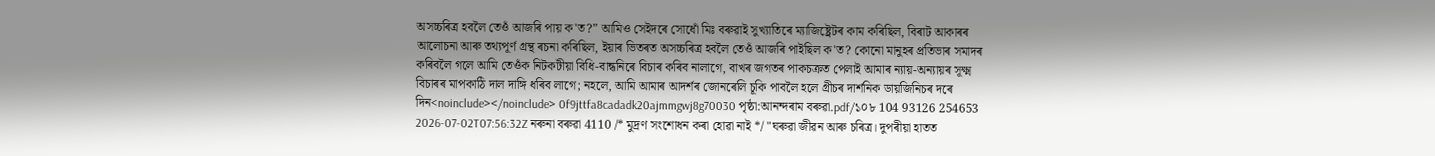অসচ্চৰিত্ৰ হবলৈ তেওঁ আজৰি পায় ক'ত?” আমিও সেইদৰে সোধোঁ মিঃ বৰুৱাই সুখ্যাতিৰে ম্যাজিষ্ট্ৰেটৰ কাম কৰিছিল, বিৰাট আকাৰৰ আলোচনা আৰু তথ্যপূৰ্ণ গ্ৰন্থ ৰচনা কৰিছিল, ইয়াৰ ভিতৰত অসচ্চৰিত্ৰ হবলৈ তেওঁ আজৰি পাইছিল ক'ত? কোনো মানুহৰ প্ৰতিভাৰ সমাদৰ কৰিবলৈ গলে আমি তেওঁক নিটকটীয়া বিধি-বান্ধনিৰে বিচাৰ কৰিব নালাগে, বাখৰ জগতৰ পাকচক্ৰত পেলাই আমাৰ ন্যায়-অন্যায়ৰ সূক্ষ্ম বিচাৰৰ মাপকাঠি দাল দাঙ্গি ধৰিব লাগে; নহলে, আমি আমাৰ আদৰ্শৰ জোনৰেলি চূকি পাবলৈ হলে গ্ৰীচৰ দাৰ্শনিক ডায়জিনিচৰ দৰে দিন<noinclude></noinclude> 0f9jttfa8cadadk20ajmmgwj8g70030 পৃষ্ঠা:আনন্দৰাম বৰুৱা.pdf/১০৮ 104 93126 254653 2026-07-02T07:56:32Z নৰুনা বৰুৱা 4110 /* মুদ্ৰণ সংশোধন কৰা হোৱা নাই */ "ঘৰুৱা জীৱন আৰু চৰিত্ৰ। দুপৰীয়া হাতত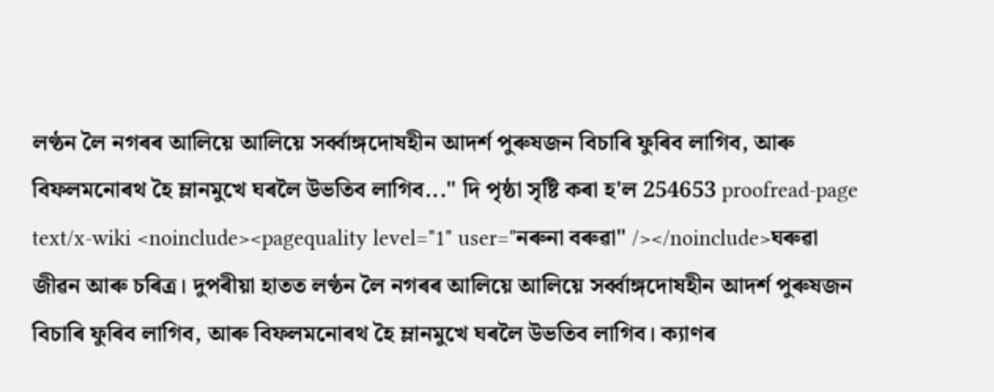লণ্ঠন লৈ নগৰৰ আলিয়ে আলিয়ে সৰ্ব্বাঙ্গদোষহীন আদৰ্শ পুৰুষজন বিচাৰি ফুৰিব লাগিব, আৰু বিফলমনোৰথ হৈ ম্লানমুখে ঘৰলৈ উভতিব লাগিব..." দি পৃষ্ঠা সৃষ্টি কৰা হ'ল 254653 proofread-page text/x-wiki <noinclude><pagequality level="1" user="নৰুনা বৰুৱা" /></noinclude>ঘৰুৱা জীৱন আৰু চৰিত্ৰ। দুপৰীয়া হাতত লণ্ঠন লৈ নগৰৰ আলিয়ে আলিয়ে সৰ্ব্বাঙ্গদোষহীন আদৰ্শ পুৰুষজন বিচাৰি ফুৰিব লাগিব, আৰু বিফলমনোৰথ হৈ ম্লানমুখে ঘৰলৈ উভতিব লাগিব। ক্যাণৰ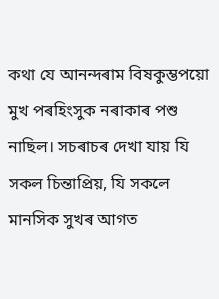কথা যে আনন্দৰাম বিষকুম্ভপয়ো মুখ পৰহিংসুক নৰাকাৰ পশু নাছিল। সচৰাচৰ দেখা যায় যি সকল চিন্তাপ্ৰিয়, যি সকলে মানসিক সুখৰ আগত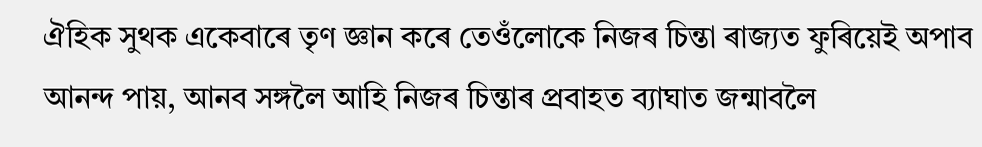ঐহিক সুথক একেবাৰে তৃণ জ্ঞান কৰে তেওঁলোকে নিজৰ চিন্তা ৰাজ্যত ফুৰিয়েই অপাব আনন্দ পায়, আনব সঙ্গলৈ আহি নিজৰ চিন্তাৰ প্ৰবাহত ব্যাঘাত জন্মাবলৈ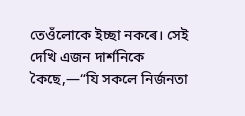তেওঁলোকে ইচ্ছা নকৰে। সেই দেখি এজন দাৰ্শনিকে কৈছে,—“যি সকলে নিৰ্জনতা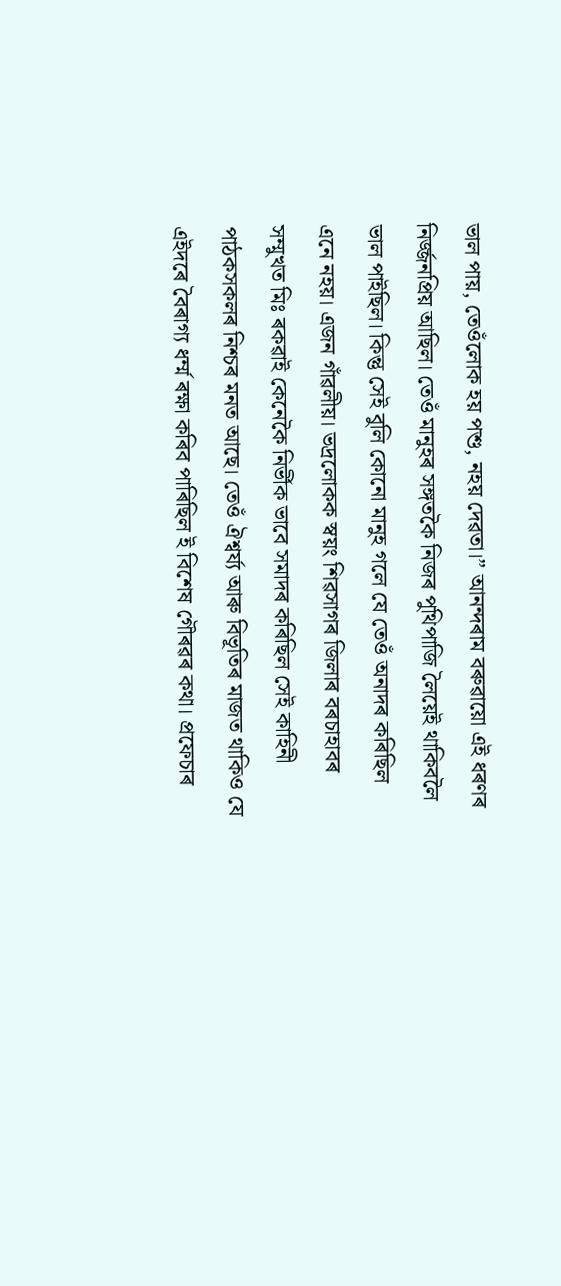ভাল পায়, তেওঁলোক হয় পশু, নহয় দেৱতা।” আনন্দৰাম বৰুৱায়ো এই ধৰণৰ নিৰ্জ্জনপ্ৰিয় আছিল। তেওঁ মানুহৰ সঙ্গতকৈ নিজৰ পুথিপাজি লৈয়েই থাকিবলৈ ভাল পাইছিল। কিন্তু সেই বুলি কোনো মানুহ গলে যে তেওঁ অনাদৰ কৰিছিল এনে নহয়। এজন গাঁৱলীয়। ভদ্ৰলোকক স্বয়ং শিৱসাগৰ জিলাৰ বৰচাহাবৰ সম্মুখত মিঃ ৰকৱাই কেনেকৈ নিৰ্ভীক ভাবে সমাদৰ কৰিছিল সেই কাহিনী পাঠকসকলৰ নিশ্চৰ মনত আছে। তেওঁ ঐশ্বৰ্য্য আৰু বিভূতিৰ মাজত থাকিও যে এইদৰে বৈৰাগ্য ধৰ্ম্ম ৰক্ষা কৰিব পাৰিছিল ই বিশেষ গৌৰৱৰ কথা। প্ৰফেচাৰ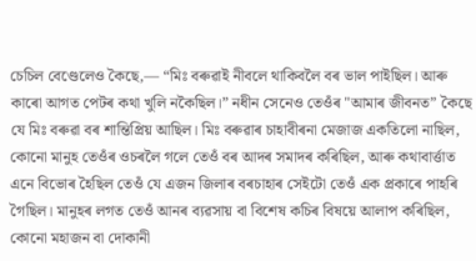চেচিল বেণ্ডেলেও কৈছে,— “মিঃ বৰুৱাই নীবলে থাকিবলৈ বৰ ভাল পাইছিল। আৰু কাৰো আগত পেটৰ কথা খুলি নকৈছিল।” নধীন সেনেও তেওঁৰ "আমাৰ জীবনত” কৈছে যে মিঃ বৰুৱা বৰ শান্তিপ্ৰিয় আছিল। মিঃ বৰুৱাৰ চাহাবীৰনা মেজাজ একতিলো নাছিল, কোনো মানুহ তেওঁৰ ওচৰলৈ গলে তেওঁ বৰ আদৰ সমাদৰ কৰিছিল, আৰু কথাবাৰ্ত্তাত এনে বিভোৰ হৈছিল তেওঁ যে এজন জিলাৰ বৰচাহাৰ সেইটো তেওঁ এক প্ৰকাৰে পাহৰি গৈছিল। মানুহৰ লগত তেওঁ আনৰ ব্যৱসায় বা বিশেষ কচিৰ বিষয়ে আলাপ কৰিছিল, কোনো মহাজন বা দোকানী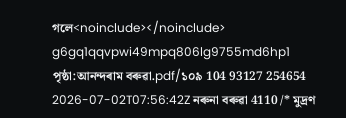গলে<noinclude></noinclude> g6gq1qqvpwi49mpq806lg9755md6hp1 পৃষ্ঠা:আনন্দৰাম বৰুৱা.pdf/১০৯ 104 93127 254654 2026-07-02T07:56:42Z নৰুনা বৰুৱা 4110 /* মুদ্ৰণ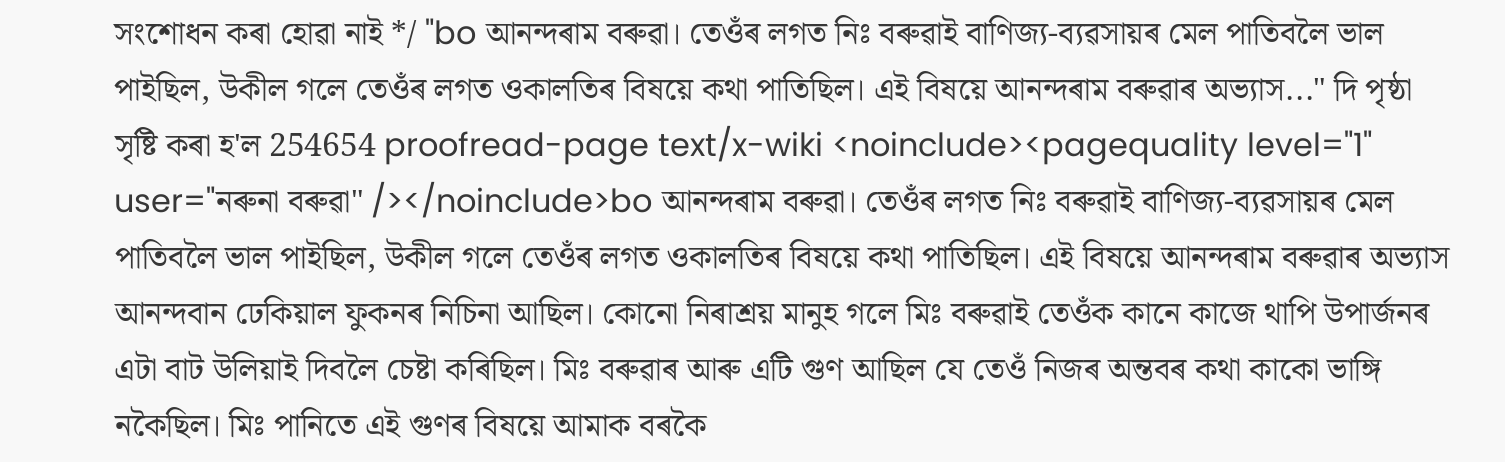সংশোধন কৰা হোৱা নাই */ "bo আনন্দৰাম বৰুৱা। তেওঁৰ লগত নিঃ বৰুৱাই বাণিজ্য-ব্যৱসায়ৰ মেল পাতিবলৈ ভাল পাইছিল, উকীল গলে তেওঁৰ লগত ওকালতিৰ বিষয়ে কথা পাতিছিল। এই বিষয়ে আনন্দৰাম বৰুৱাৰ অভ্যাস..." দি পৃষ্ঠা সৃষ্টি কৰা হ'ল 254654 proofread-page text/x-wiki <noinclude><pagequality level="1" user="নৰুনা বৰুৱা" /></noinclude>bo আনন্দৰাম বৰুৱা। তেওঁৰ লগত নিঃ বৰুৱাই বাণিজ্য-ব্যৱসায়ৰ মেল পাতিবলৈ ভাল পাইছিল, উকীল গলে তেওঁৰ লগত ওকালতিৰ বিষয়ে কথা পাতিছিল। এই বিষয়ে আনন্দৰাম বৰুৱাৰ অভ্যাস আনন্দবান ঢেকিয়াল ফুকনৰ নিচিনা আছিল। কোনো নিৰাশ্ৰয় মানুহ গলে মিঃ বৰুৱাই তেওঁক কানে কাজে থাপি উপাৰ্জনৰ এটা বাট উলিয়াই দিবলৈ চেষ্টা কৰিছিল। মিঃ বৰুৱাৰ আৰু এটি গুণ আছিল যে তেওঁ নিজৰ অন্তবৰ কথা কাকো ভাঙ্গি নকৈছিল। মিঃ পানিতে এই গুণৰ বিষয়ে আমাক বৰকৈ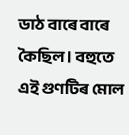ডাঠ বাৰে বাৰে কৈছিল। বহুতে এই গুণটিৰ মোল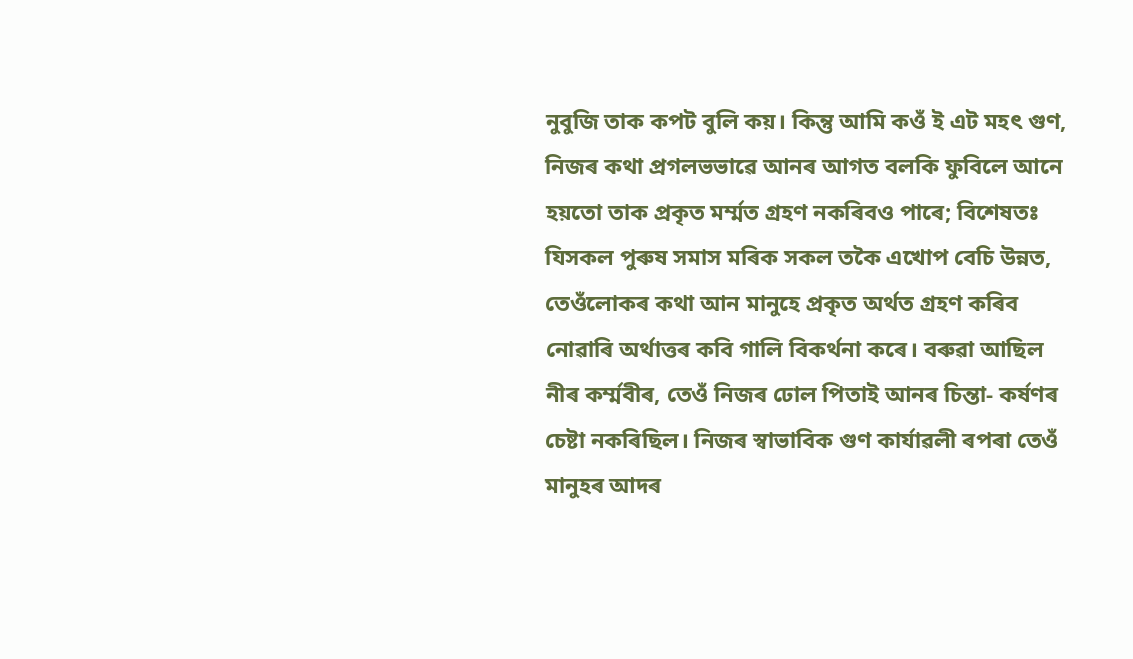নুবুজি তাক কপট বুলি কয়। কিন্তু আমি কওঁ ই এট মহৎ গুণ, নিজৰ কথা প্ৰগলভভাৱে আনৰ আগত বলকি ফুবিলে আনে হয়তো তাক প্ৰকৃত মৰ্ম্মত গ্ৰহণ নকৰিবও পাৰে; বিশেষতঃ যিসকল পুৰুষ সমাস মৰিক সকল তকৈ এখোপ বেচি উন্নত, তেওঁলোকৰ কথা আন মানুহে প্ৰকৃত অৰ্থত গ্ৰহণ কৰিব নোৱাৰি অৰ্থাত্তৰ কবি গালি বিকৰ্থনা কৰে। বৰুৱা আছিল নীৰ কৰ্ম্মবীৰ, তেওঁ নিজৰ ঢোল পিতাই আনৰ চিন্তা- কৰ্ষণৰ চেষ্টা নকৰিছিল। নিজৰ স্বাভাবিক গুণ কাৰ্যাৱলী ৰপৰা তেওঁ মানুহৰ আদৰ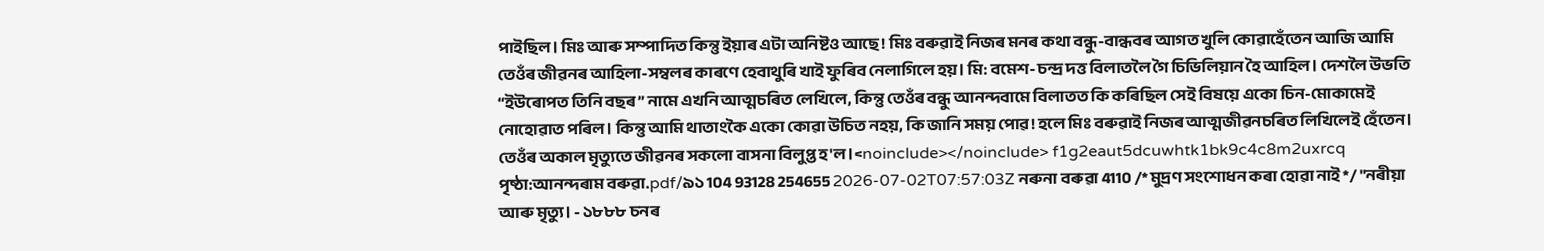পাইছিল। মিঃ আৰু সম্পাদিত কিন্তু ইয়াৰ এটা অনিষ্টও আছে! মিঃ বৰুৱাই নিজৰ মনৰ কথা বন্ধু-বান্ধবৰ আগত খুলি কোৱাহেঁতেন আজি আমি তেওঁৰ জীৱনৰ আহিলা-সম্বলৰ কাৰণে হেবাথুৰি খাই ফুৰিব নেলাগিলে হয়। মি: বমেশ- চন্দ্ৰ দত্ত বিলাতলৈ গৈ চিভিলিয়ান হৈ আহিল। দেশলৈ উভতি “ইউৰোপত তিনি বছৰ” নামে এখনি আত্মচৰিত লেখিলে, কিন্তু তেওঁৰ বন্ধু আনন্দবামে বিলাতত কি কৰিছিল সেই বিষয়ে একো চিন-মোকামেই নোহোৱাত পৰিল। কিন্তু আমি থাতাংকৈ একো কোৱা উচিত নহয়, কি জানি সময় পোৱ! হলে মিঃ বৰুৱাই নিজৰ আত্মজীৱনচৰিত লিখিলেই হেঁতেন। তেওঁৰ অকাল মৃত্যুতে জীৱনৰ সকলো বাসনা বিলুপ্ত হ'ল।<noinclude></noinclude> f1g2eaut5dcuwhtk1bk9c4c8m2uxrcq পৃষ্ঠা:আনন্দৰাম বৰুৱা.pdf/৯১ 104 93128 254655 2026-07-02T07:57:03Z নৰুনা বৰুৱা 4110 /* মুদ্ৰণ সংশোধন কৰা হোৱা নাই */ "নৰীয়া আৰু মৃত্যু। - ১৮৮৮ চনৰ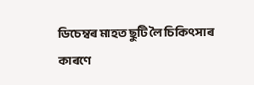ডিচেম্বৰ মাহত ছুটি লৈ চিকিৎসাৰ কাৰণে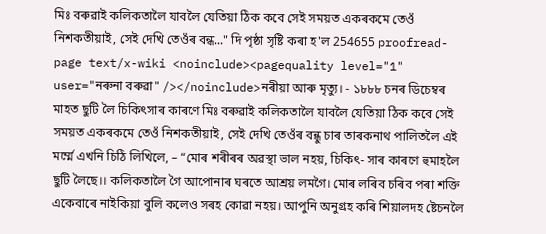মিঃ বৰুৱাই কলিকতালৈ যাবলৈ যেতিয়া ঠিক কবে সেই সময়ত একৰকমে তেওঁ নিশকতীয়াই, সেই দেখি তেওঁৰ বন্ধ..." দি পৃষ্ঠা সৃষ্টি কৰা হ'ল 254655 proofread-page text/x-wiki <noinclude><pagequality level="1" user="নৰুনা বৰুৱা" /></noinclude>নৰীয়া আৰু মৃত্যু। - ১৮৮৮ চনৰ ডিচেম্বৰ মাহত ছুটি লৈ চিকিৎসাৰ কাৰণে মিঃ বৰুৱাই কলিকতালৈ যাবলৈ যেতিয়া ঠিক কবে সেই সময়ত একৰকমে তেওঁ নিশকতীয়াই, সেই দেখি তেওঁৰ বন্ধু চাৰ তাৰকনাথ পালিতলৈ এই মৰ্ম্মে এখনি চিঠি লিখিলে, – “মোৰ শৰীৰৰ অৱস্থা ভাল নহয়, চিকিৎ- সাৰ কাৰণে হুমাহলৈ ছুটি লৈছে।। কলিকতালৈ গৈ আপোনাৰ ঘৰতে আশ্ৰয় লমগৈ। মোৰ লৰিব চৰিব পৰা শক্তি একেবাৰে নাইকিয়া বুলি কলেও সৰহ কোৱা নহয়। আপুনি অনুগ্ৰহ কৰি শিয়ালদহ ষ্টেচনলৈ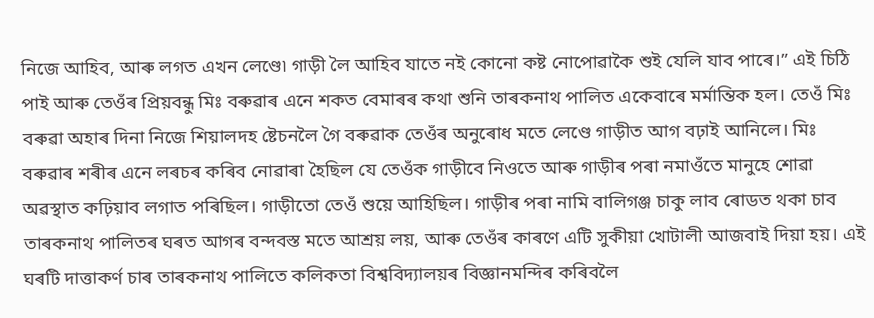নিজে আহিব, আৰু লগত এখন লেণ্ডে৷ গাড়ী লৈ আহিব যাতে নই কোনো কষ্ট নোপোৱাকৈ শুই যেলি যাব পাৰে।” এই চিঠি পাই আৰু তেওঁৰ প্ৰিয়বন্ধু মিঃ বৰুৱাৰ এনে শকত বেমাৰৰ কথা শুনি তাৰকনাথ পালিত একেবাৰে মৰ্মান্তিক হল। তেওঁ মিঃ বৰুৱা অহাৰ দিনা নিজে শিয়ালদহ ষ্টেচনলৈ গৈ বৰুৱাক তেওঁৰ অনুৰোধ মতে লেণ্ডে গাড়ীত আগ বঢ়াই আনিলে। মিঃ বৰুৱাৰ শৰীৰ এনে লৰচৰ কৰিব নোৱাৰা হৈছিল যে তেওঁক গাড়ীবে নিওতে আৰু গাড়ীৰ পৰা নমাওঁতে মানুহে শোৱা অৱস্থাত কঢ়িয়াব লগাত পৰিছিল। গাড়ীতো তেওঁ শুয়ে আহিছিল। গাড়ীৰ পৰা নামি বালিগঞ্জ চাকু লাব ৰোডত থকা চাব তাৰকনাথ পালিতৰ ঘৰত আগৰ বন্দবস্ত মতে আশ্ৰয় লয়, আৰু তেওঁৰ কাৰণে এটি সুকীয়া খোটালী আজবাই দিয়া হয়। এই ঘৰটি দাত্তাকৰ্ণ চাৰ তাৰকনাথ পালিতে কলিকতা বিশ্ববিদ্যালয়ৰ বিজ্ঞানমন্দিৰ কৰিবলৈ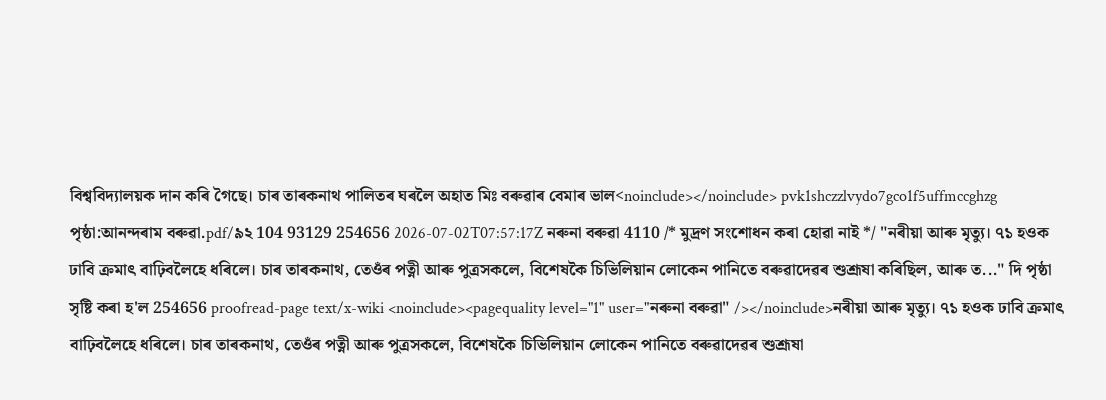বিশ্ববিদ্যালয়ক দান কৰি গৈছে। চাৰ তাৰকনাথ পালিতৰ ঘৰলৈ অহাত মিঃ বৰুৱাৰ বেমাৰ ভাল<noinclude></noinclude> pvk1shczzlvydo7gco1f5uffmccghzg পৃষ্ঠা:আনন্দৰাম বৰুৱা.pdf/৯২ 104 93129 254656 2026-07-02T07:57:17Z নৰুনা বৰুৱা 4110 /* মুদ্ৰণ সংশোধন কৰা হোৱা নাই */ "নৰীয়া আৰু মৃত্যু। ৭১ হওক ঢাবি ক্ৰমাৎ বাঢ়িবলৈহে ধৰিলে। চাৰ তাৰকনাথ, তেওঁৰ পত্নী আৰু পুত্ৰসকলে, বিশেষকৈ চিভিলিয়ান লোকেন পানিতে বৰুৱাদেৱৰ শুশ্ৰূষা কৰিছিল, আৰু ত..." দি পৃষ্ঠা সৃষ্টি কৰা হ'ল 254656 proofread-page text/x-wiki <noinclude><pagequality level="1" user="নৰুনা বৰুৱা" /></noinclude>নৰীয়া আৰু মৃত্যু। ৭১ হওক ঢাবি ক্ৰমাৎ বাঢ়িবলৈহে ধৰিলে। চাৰ তাৰকনাথ, তেওঁৰ পত্নী আৰু পুত্ৰসকলে, বিশেষকৈ চিভিলিয়ান লোকেন পানিতে বৰুৱাদেৱৰ শুশ্ৰূষা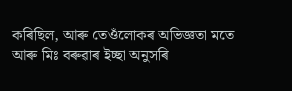কৰিছিল, আৰু তেওঁলোকৰ অভিজ্ঞতা মতে আৰু মিঃ বৰুৱাৰ ইচ্ছা অনুসৰি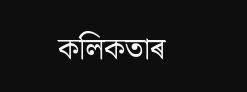কলিকতাৰ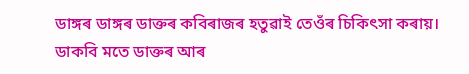ডাঙ্গৰ ডাঙ্গৰ ডাক্তৰ কবিৰাজৰ হতুৱাই তেওঁৰ চিকিৎসা কৰায়। ডাকবি মতে ডাক্তৰ আৰ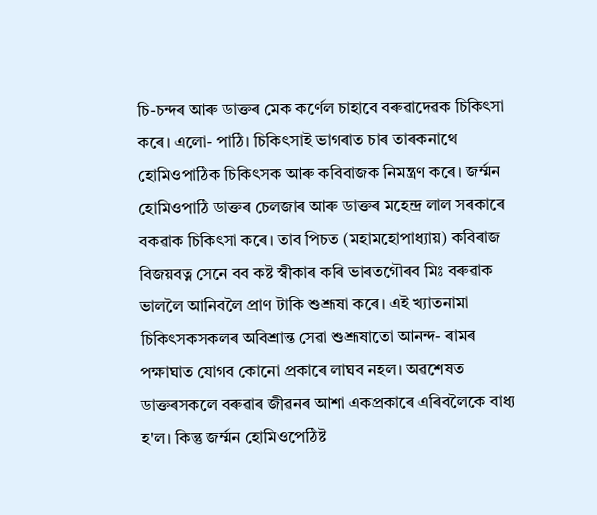চি-চন্দৰ আৰু ডাক্তৰ মেক কৰ্ণেল চাহাবে বৰুৱাদেৱক চিকিৎসা কৰে। এলো- পাঠি। চিকিৎসাই ভাগৰাত চাৰ তাৰকনাথে হোমিওপাঠিক চিকিৎসক আৰু কবিবাজক নিমন্ত্ৰণ কৰে। জৰ্ম্মন হোমিওপাঠি ডাক্তৰ চেলজাৰ আৰু ডাক্তৰ মহেন্দ্ৰ লাল সৰকাৰে বকৱাক চিকিৎসা কৰে। তাব পিচত (মহামহোপাধ্যায়) কবিৰাজ বিজয়বত্ন সেনে বব কষ্ট স্বীকাৰ কৰি ভাৰতগৌৰব মিঃ বৰুৱাক ভাললৈ আনিবলৈ প্ৰাণ টাকি শুশ্ৰূষা কৰে। এই খ্যাতনামা চিকিৎসকসকলৰ অবিশ্ৰান্ত সেৱা শুশ্ৰূষাতো আনন্দ- ৰামৰ পক্ষাঘাত যোগব কোনো প্ৰকাৰে লাঘব নহল। অৱশেষত ডাক্তৰসকলে বৰুৱাৰ জীৱনৰ আশা একপ্ৰকাৰে এৰিবলৈকে বাধ্য হ'ল। কিন্তু জৰ্ম্মন হোমিওপেঠিষ্ট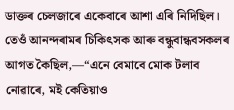ডাক্তৰ চেলজাৰে একেবাৰে আশা এৰি নিদিছিল। তেওঁ আনন্দৰামৰ চিকিৎসক আৰু বন্ধুবান্ধবসকলৰ আগত কৈছিল,—“এনে বেমাবে মোক টলাব নোৱাৰে, মই কেতিয়াও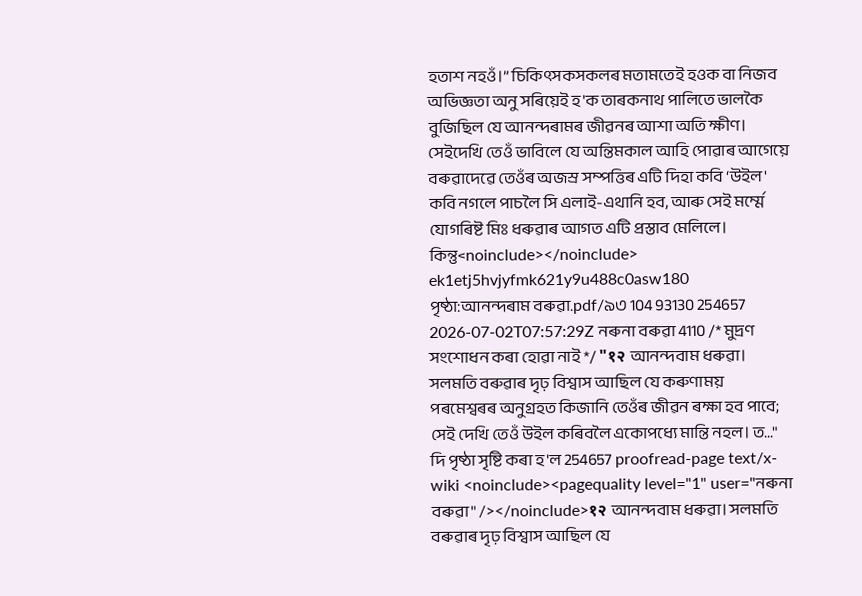হতাশ নহওঁ।” চিকিৎসকসকলৰ মতামতেই হওক বা নিজব অভিজ্ঞতা অনু সৰিয়েই হ'ক তাৰকনাথ পালিতে ভালকৈ বুজিছিল যে আনন্দৰামৰ জীৱনৰ আশা অতি ক্ষীণ। সেইদেখি তেওঁ ভাবিলে যে অন্তিমকাল আহি পোৱাৰ আগেয়ে বৰুৱাদেৱে তেওঁৰ অজস্ৰ সম্পত্তিৰ এটি দিহা কবি ‘উইল' কবি নগলে পাচলৈ সি এলাই-এথানি হব, আৰু সেই মৰ্ম্মে যোগৰিষ্ট মিঃ ধৰুৱাৰ আগত এটি প্ৰস্তাব মেলিলে। কিন্তু<noinclude></noinclude> ek1etj5hvjyfmk621y9u488c0asw180 পৃষ্ঠা:আনন্দৰাম বৰুৱা.pdf/৯৩ 104 93130 254657 2026-07-02T07:57:29Z নৰুনা বৰুৱা 4110 /* মুদ্ৰণ সংশোধন কৰা হোৱা নাই */ "१२ আনন্দবাম ধৰুৱা। সলমতি বৰুৱাৰ দৃঢ় বিশ্বাস আছিল যে কৰুণাময় পৰমেশ্বৰৰ অনুগ্ৰহত কিজানি তেওঁৰ জীৱন ৰক্ষা হব পাবে; সেই দেখি তেওঁ উইল কৰিবলৈ একোপধ্যে মান্তি নহল। ত..." দি পৃষ্ঠা সৃষ্টি কৰা হ'ল 254657 proofread-page text/x-wiki <noinclude><pagequality level="1" user="নৰুনা বৰুৱা" /></noinclude>१२ আনন্দবাম ধৰুৱা। সলমতি বৰুৱাৰ দৃঢ় বিশ্বাস আছিল যে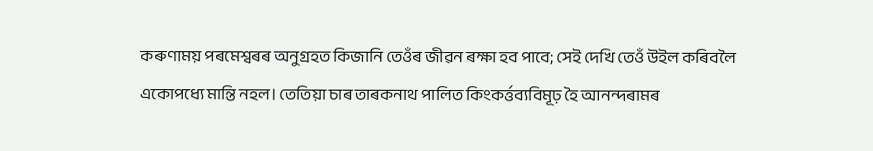কৰুণাময় পৰমেশ্বৰৰ অনুগ্ৰহত কিজানি তেওঁৰ জীৱন ৰক্ষা হব পাবে; সেই দেখি তেওঁ উইল কৰিবলৈ একোপধ্যে মান্তি নহল। তেতিয়া চাৰ তাৰকনাথ পালিত কিংকৰ্ত্তব্যবিমূঢ় হৈ আনন্দৰামৰ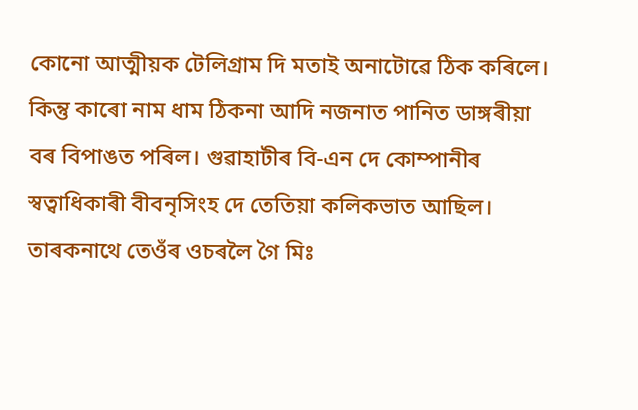কোনো আত্মীয়ক টেলিগ্ৰাম দি মতাই অনাটোৱে ঠিক কৰিলে। কিন্তু কাৰো নাম ধাম ঠিকনা আদি নজনাত পানিত ডাঙ্গৰীয়া বৰ বিপাঙত পৰিল। গুৱাহাটীৰ বি-এন দে কোম্পানীৰ স্বত্বাধিকাৰী বীবনৃসিংহ দে তেতিয়া কলিকভাত আছিল। তাৰকনাথে তেওঁৰ ওচৰলৈ গৈ মিঃ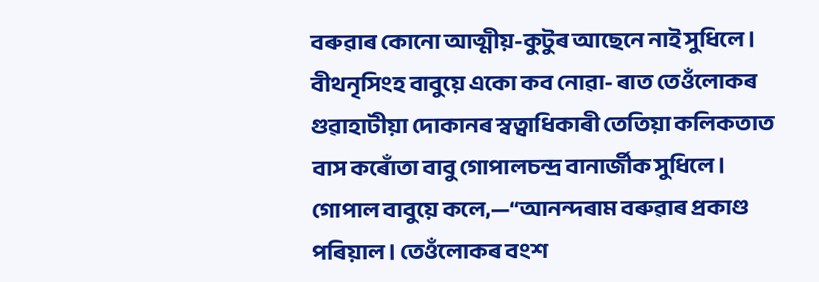বৰুৱাৰ কোনো আত্মীয়-কুটুৰ আছেনে নাই সুধিলে। বীথনৃসিংহ বাবুয়ে একো কব নোৱা- ৰাত তেওঁলোকৰ গুৱাহাটীয়া দোকানৰ স্বত্বাধিকাৰী তেতিয়া কলিকতাত বাস কৰোঁতা বাবু গোপালচন্দ্ৰ বানাৰ্জীক সুধিলে। গোপাল বাবুয়ে কলে,—“আনন্দৰাম বৰুৱাৰ প্ৰকাণ্ড পৰিয়াল। তেওঁলোকৰ বংশ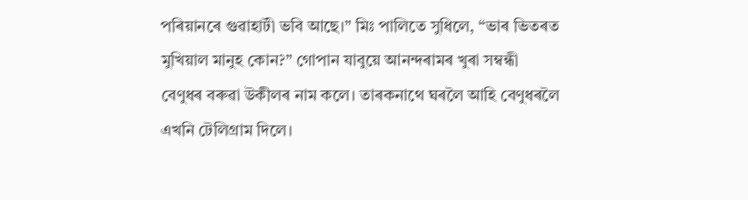পৰিয়ানৰে গুৱাহাটী ভবি আছে।” মিঃ পালিতে সুধিলে, “ভাৰ ভিতৰত মুখিয়াল মানুহ কোন?” গোপান যাবুয়ে আনন্দৰামৰ খুৰা সম্বন্ধী বেণুধৰ বৰুৱা উকীলৰ নাম কলে। তাৰকনাথে ঘৰলৈ আহি বেণুধৰলৈ এখনি টেলিগ্ৰাম দিলে।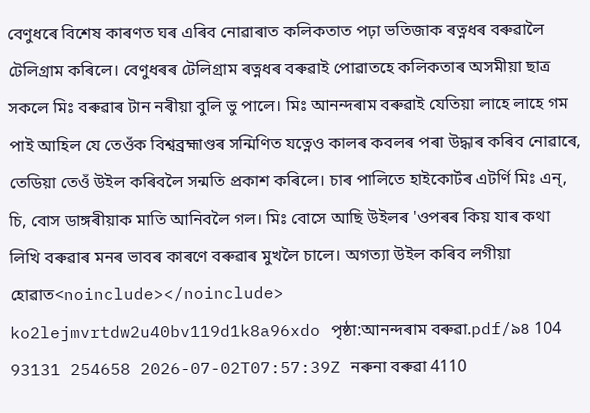বেণুধৰে বিশেষ কাৰণত ঘৰ এৰিব নোৱাৰাত কলিকতাত পঢ়া ভতিজাক ৰত্নধৰ বৰুৱালৈ টেলিগ্ৰাম কৰিলে। বেণুধৰৰ টেলিগ্ৰাম ৰত্নধৰ বৰুৱাই পোৱাতহে কলিকতাৰ অসমীয়া ছাত্ৰ সকলে মিঃ বৰুৱাৰ টান নৰীয়া বুলি ভু পালে। মিঃ আনন্দৰাম বৰুৱাই যেতিয়া লাহে লাহে গম পাই আহিল যে তেওঁক বিশ্বব্ৰহ্মাণ্ডৰ সন্মিণিত যত্নেও কালৰ কবলৰ পৰা উদ্ধাৰ কৰিব নোৱাৰে, তেডিয়া তেওঁ উইল কৰিবলৈ সন্মতি প্ৰকাশ কৰিলে। চাৰ পালিতে হাইকোৰ্টৰ এটৰ্ণি মিঃ এন্‌, চি, বোস ডাঙ্গৰীয়াক মাতি আনিবলৈ গল। মিঃ বোসে আছি উইলৰ 'ওপৰৰ কিয় যাৰ কথা লিখি বৰুৱাৰ মনৰ ভাবৰ কাৰণে বৰুৱাৰ মুখলৈ চালে। অগত্যা উইল কৰিব লগীয়া হোৱাত<noinclude></noinclude> ko2lejmvrtdw2u40bv119d1k8a96xdo পৃষ্ঠা:আনন্দৰাম বৰুৱা.pdf/৯৪ 104 93131 254658 2026-07-02T07:57:39Z নৰুনা বৰুৱা 4110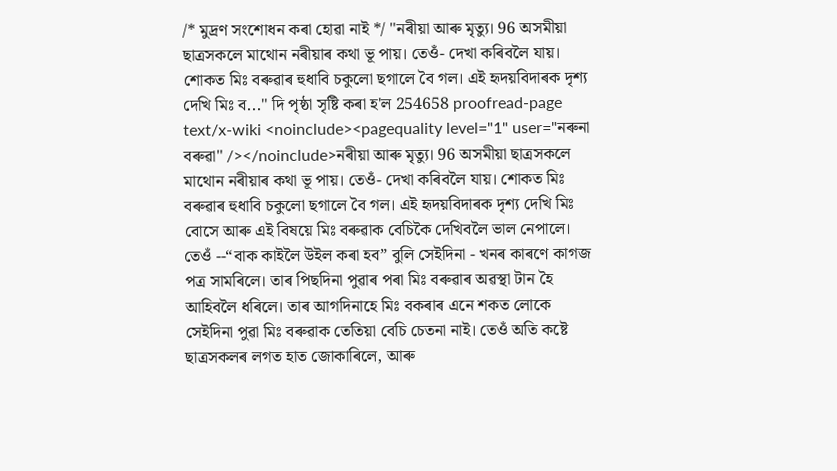/* মুদ্ৰণ সংশোধন কৰা হোৱা নাই */ "নৰীয়া আৰু মৃত্যু। 96 অসমীয়া ছাত্ৰসকলে মাথোন নৰীয়াৰ কথা ভূ পায়। তেওঁ- দেখা কৰিবলৈ যায়। শোকত মিঃ বৰুৱাৰ হুধাবি চকুলো ছগালে বৈ গল। এই হৃদয়বিদাৰক দৃশ্য দেখি মিঃ ব..." দি পৃষ্ঠা সৃষ্টি কৰা হ'ল 254658 proofread-page text/x-wiki <noinclude><pagequality level="1" user="নৰুনা বৰুৱা" /></noinclude>নৰীয়া আৰু মৃত্যু। 96 অসমীয়া ছাত্ৰসকলে মাথোন নৰীয়াৰ কথা ভূ পায়। তেওঁ- দেখা কৰিবলৈ যায়। শোকত মিঃ বৰুৱাৰ হুধাবি চকুলো ছগালে বৈ গল। এই হৃদয়বিদাৰক দৃশ্য দেখি মিঃ বোসে আৰু এই বিষয়ে মিঃ বৰুৱাক বেচিকৈ দেখিবলৈ ভাল নেপালে। তেওঁ --“বাক কাইলৈ উইল কৰা হব” বুলি সেইদিনা - খনৰ কাৰণে কাগজ পত্ৰ সামৰিলে। তাৰ পিছদিনা পুৱাৰ পৰা মিঃ বৰুৱাৰ অৱস্থা টান হৈ আহিবলৈ ধৰিলে। তাৰ আগদিনাহে মিঃ বকৰাৰ এনে শকত লোকে সেইদিনা পুৱা মিঃ বৰুৱাক তেতিয়া বেচি চেতনা নাই। তেওঁ অতি কষ্টে ছাত্ৰসকলৰ লগত হাত জোকাৰিলে, আৰু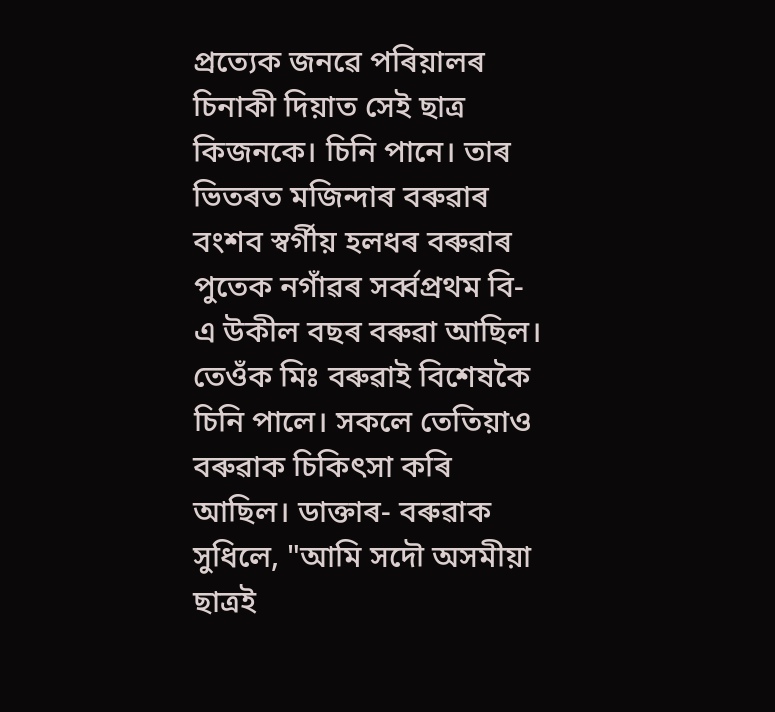প্ৰত্যেক জনৱে পৰিয়ালৰ চিনাকী দিয়াত সেই ছাত্ৰ কিজনকে। চিনি পানে। তাৰ ভিতৰত মজিন্দাৰ বৰুৱাৰ বংশব স্বৰ্গীয় হলধৰ বৰুৱাৰ পুতেক নগাঁৱৰ সৰ্ব্বপ্ৰথম বি-এ উকীল বছৰ বৰুৱা আছিল। তেওঁক মিঃ বৰুৱাই বিশেষকৈ চিনি পালে। সকলে তেতিয়াও বৰুৱাক চিকিৎসা কৰি আছিল। ডাক্তাৰ- বৰুৱাক সুধিলে, "আমি সদৌ অসমীয়া ছাত্ৰই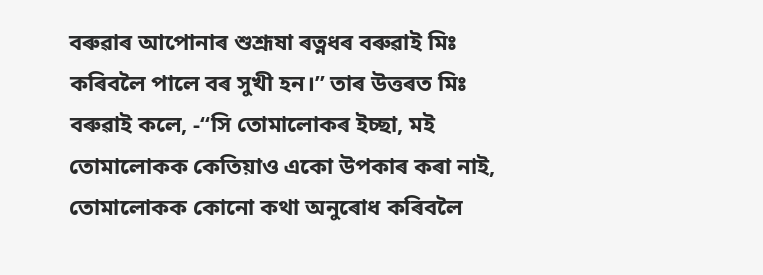বৰুৱাৰ আপোনাৰ শুশ্ৰূষা ৰত্নধৰ বৰুৱাই মিঃ কৰিবলৈ পালে বৰ সুখী হন।” তাৰ উত্তৰত মিঃ বৰুৱাই কলে, -“সি তোমালোকৰ ইচ্ছা, মই তোমালোকক কেতিয়াও একো উপকাৰ কৰা নাই, তোমালোকক কোনো কথা অনুৰোধ কৰিবলৈ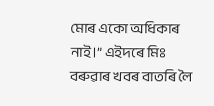মোৰ একো অধিকাৰ নাই।” এইদৰে মিঃ বৰুৱাৰ খবৰ বাতৰি লৈ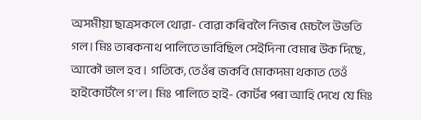অসমীয়া ছাত্ৰসকলে থোৱা- বোৱা কৰিবলৈ নিজৰ মেচলৈ উভতি গল। মিঃ তাৰকনাথ পালিতে ভাবিছিল সেইদিনা বেমাৰ উক দিছে, আকৌ ভাল হব। গতিকে, তেওঁৰ জকবি মোকদমা থকাত তেওঁ হাইকোৰ্টলৈ গ'ল। মিঃ পালিতে হাই- কোৰ্টৰ পৰা আহি দেখে যে মিঃ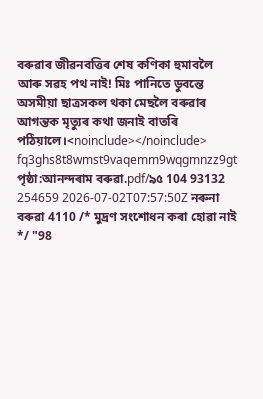বৰুৱাৰ জীৱনবত্তিৰ শেষ কণিকা হুমাবলৈ আৰু সৱহ পথ নাই! মিঃ পানিতে ডুবন্তে অসমীয়া ছাত্ৰসকল থকা মেছলৈ বৰুৱাৰ আগন্তক মৃত্যুৰ কথা জনাই বাতৰি পঠিয়ালে।<noinclude></noinclude> fq3ghs8t8wmst9vaqemm9wqgmnzz9gt পৃষ্ঠা:আনন্দৰাম বৰুৱা.pdf/৯৫ 104 93132 254659 2026-07-02T07:57:50Z নৰুনা বৰুৱা 4110 /* মুদ্ৰণ সংশোধন কৰা হোৱা নাই */ "98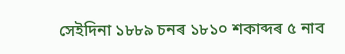সেইদিনা ১৮৮৯ চনৰ ১৮১০ শকাব্দৰ ৫ নাব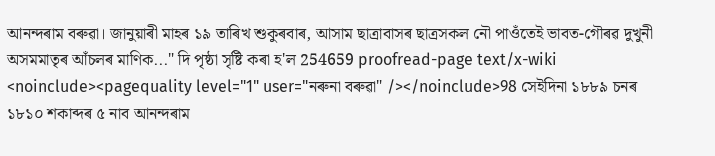আনন্দৰাম বৰুৱা। জানুয়াৰী মাহৰ ১৯ তাৰিখ শুকুৰবাৰ, আসাম ছাত্ৰাবাসৰ ছাত্ৰসকল নৌ পাওঁতেই ভাবত-গৌৰৱ দুখুনী অসমমাতৃৰ আঁচলৰ মাণিক..." দি পৃষ্ঠা সৃষ্টি কৰা হ'ল 254659 proofread-page text/x-wiki <noinclude><pagequality level="1" user="নৰুনা বৰুৱা" /></noinclude>98 সেইদিনা ১৮৮৯ চনৰ ১৮১০ শকাব্দৰ ৫ নাব আনন্দৰাম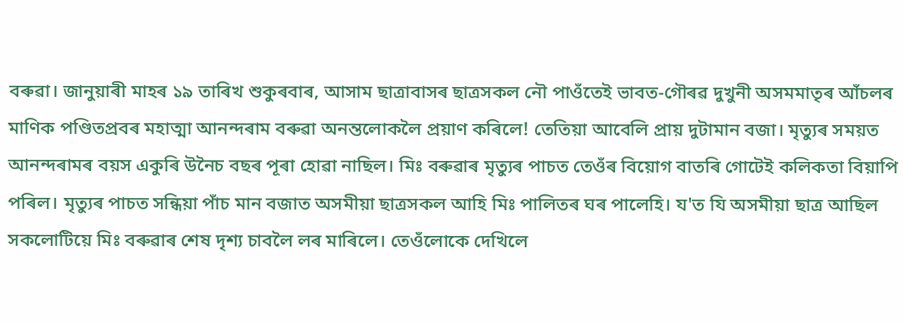বৰুৱা। জানুয়াৰী মাহৰ ১৯ তাৰিখ শুকুৰবাৰ, আসাম ছাত্ৰাবাসৰ ছাত্ৰসকল নৌ পাওঁতেই ভাবত-গৌৰৱ দুখুনী অসমমাতৃৰ আঁচলৰ মাণিক পণ্ডিতপ্ৰবৰ মহাত্মা আনন্দৰাম বৰুৱা অনন্তলোকলৈ প্ৰয়াণ কৰিলে! তেতিয়া আবেলি প্ৰায় দুটামান বজা। মৃত্যুৰ সময়ত আনন্দৰামৰ বয়স একুৰি উনৈচ বছৰ পূৰা হোৱা নাছিল। মিঃ বৰুৱাৰ মৃত্যুৰ পাচত তেওঁৰ বিয়োগ বাতৰি গোটেই কলিকতা বিয়াপি পৰিল। মৃত্যুৰ পাচত সন্ধিয়া পাঁচ মান বজাত অসমীয়া ছাত্ৰসকল আহি মিঃ পালিতৰ ঘৰ পালেহি। য'ত যি অসমীয়া ছাত্ৰ আছিল সকলোটিয়ে মিঃ বৰুৱাৰ শেষ দৃশ্য চাবলৈ লৰ মাৰিলে। তেওঁলোকে দেখিলে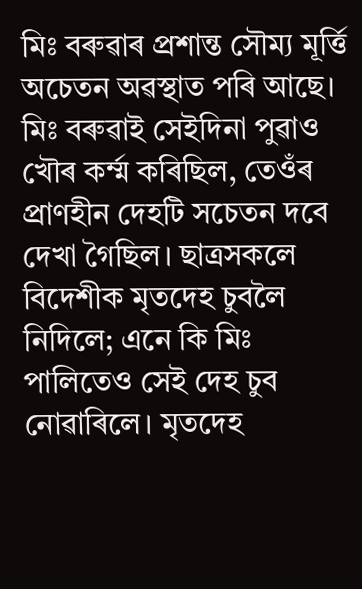মিঃ বৰুৱাৰ প্ৰশান্ত সৌম্য মূৰ্ত্তি অচেতন অৱস্থাত পৰি আছে। মিঃ বৰুৱাই সেইদিনা পুৱাও খৌৰ কৰ্ম্ম কৰিছিল, তেওঁৰ প্ৰাণহীন দেহটি সচেতন দবে দেখা গৈছিল। ছাত্ৰসকলে বিদেশীক মৃতদেহ চুবলৈ নিদিলে; এনে কি মিঃ পালিতেও সেই দেহ চুব নোৱাৰিলে। মৃতদেহ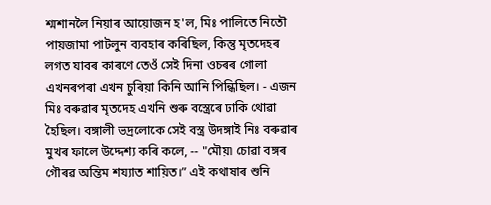শ্মশানলৈ নিয়াৰ আয়োজন হ'ল, মিঃ পালিতে নিতৌ পায়জামা পাটলুন ব্যবহাৰ কৰিছিল, কিন্তু মৃতদেহৰ লগত যাবৰ কাৰণে তেওঁ সেই দিনা ওচৰৰ গোলা এখনৰপৰা এখন চুৰিয়া কিনি আনি পিন্ধিছিল। - এজন মিঃ বৰুৱাৰ মৃতদেহ এখনি শুৰু বস্ত্ৰেৰে ঢাকি থোৱা হৈছিল। বঙ্গালী ভদ্ৰলোকে সেই বস্ত্ৰ উদঙ্গাই নিঃ বৰুৱাৰ মুখৰ ফালে উদ্দেশ্য কৰি কলে, -- "মৌয়৷ চোৱা বঙ্গৰ গৌৰৱ অন্তিম শয্যাত শায়িত।” এই কথাষাৰ শুনি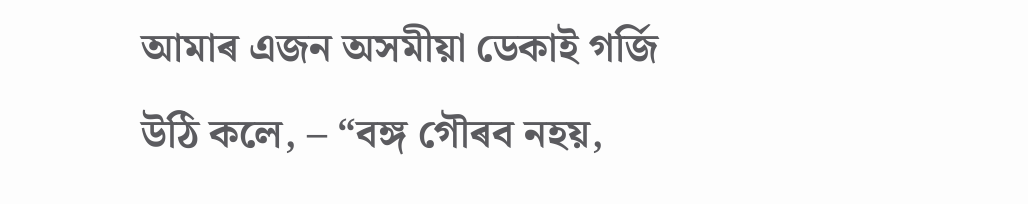আমাৰ এজন অসমীয়া ডেকাই গৰ্জি উঠি কলে, – “বঙ্গ গৌৰব নহয়,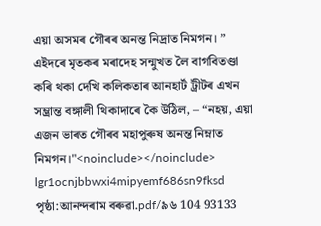এয়া অসমৰ গৌৰৰ অনন্ত নিদ্ৰাত নিমগন। ” এইদৰে মৃতকৰ মৰাদেহ সন্মুখত লৈ বাগবিতণ্ডা কৰি থকা দেখি কলিকতাৰ আনহাৰ্ট ট্ৰীটৰ এখন সম্ভ্ৰান্ত বঙ্গালী থিকাদাৰে কৈ উঠিল, – “নহয়, এয়া এজন ভাৰত গৌৰব মহাপুৰুষ অনন্ত নিম্নাত নিমগন।"<noinclude></noinclude> lgr1ocnjbbwxi4mipyemf686sn9fksd পৃষ্ঠা:আনন্দৰাম বৰুৱা.pdf/৯৬ 104 93133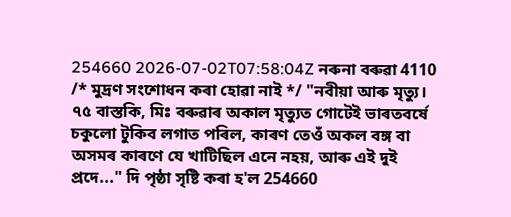254660 2026-07-02T07:58:04Z নৰুনা বৰুৱা 4110 /* মুদ্ৰণ সংশোধন কৰা হোৱা নাই */ "নবীয়া আৰু মৃত্যু। ৭৫ বাস্তকি, মিঃ বৰুৱাৰ অকাল মৃত্যুত গোটেই ভাৰতবৰ্ষে চকুলো টুকিব লগাত পৰিল, কাৰণ তেওঁ অকল বঙ্গ বা অসমৰ কাৰণে যে খাটিছিল এনে নহয়, আৰু এই দুই প্ৰদে..." দি পৃষ্ঠা সৃষ্টি কৰা হ'ল 254660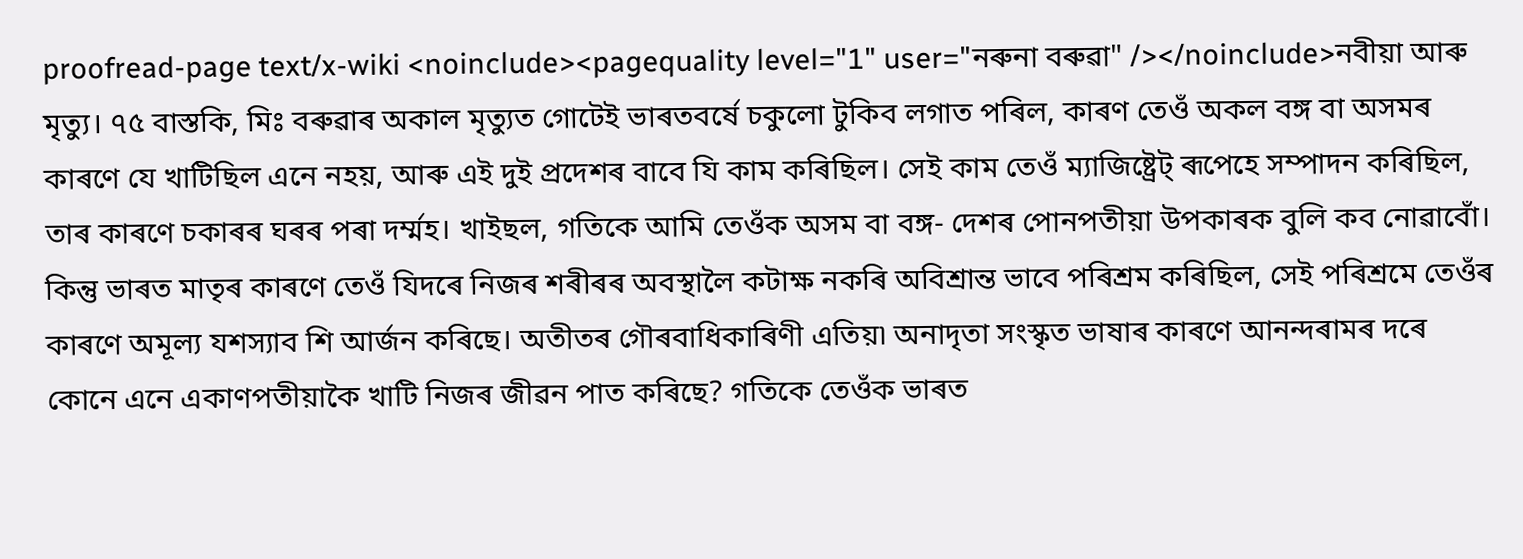proofread-page text/x-wiki <noinclude><pagequality level="1" user="নৰুনা বৰুৱা" /></noinclude>নবীয়া আৰু মৃত্যু। ৭৫ বাস্তকি, মিঃ বৰুৱাৰ অকাল মৃত্যুত গোটেই ভাৰতবৰ্ষে চকুলো টুকিব লগাত পৰিল, কাৰণ তেওঁ অকল বঙ্গ বা অসমৰ কাৰণে যে খাটিছিল এনে নহয়, আৰু এই দুই প্ৰদেশৰ বাবে যি কাম কৰিছিল। সেই কাম তেওঁ ম্যাজিষ্ট্ৰেট্‌ ৰূপেহে সম্পাদন কৰিছিল, তাৰ কাৰণে চকাৰৰ ঘৰৰ পৰা দৰ্ম্মহ। খাইছল, গতিকে আমি তেওঁক অসম বা বঙ্গ- দেশৰ পোনপতীয়া উপকাৰক বুলি কব নোৱাবোঁ। কিন্তু ভাৰত মাতৃৰ কাৰণে তেওঁ যিদৰে নিজৰ শৰীৰৰ অবস্থালৈ কটাক্ষ নকৰি অবিশ্ৰান্ত ভাবে পৰিশ্ৰম কৰিছিল, সেই পৰিশ্ৰমে তেওঁৰ কাৰণে অমূল্য যশস্যাব শি আৰ্জন কৰিছে। অতীতৰ গৌৰবাধিকাৰিণী এতিয়৷ অনাদৃতা সংস্কৃত ভাষাৰ কাৰণে আনন্দৰামৰ দৰে কোনে এনে একাণপতীয়াকৈ খাটি নিজৰ জীৱন পাত কৰিছে? গতিকে তেওঁক ভাৰত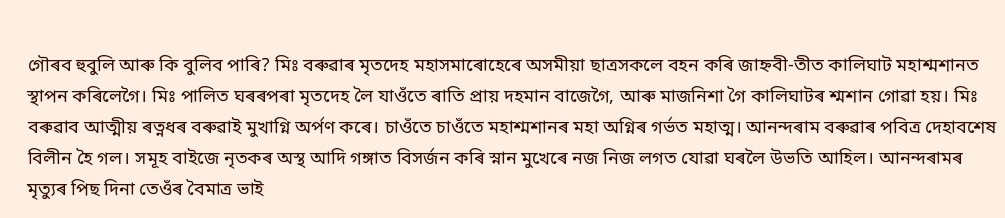গৌৰব হুবুলি আৰু কি বুলিব পাৰি? মিঃ বৰুৱাৰ মৃতদেহ মহাসমাৰোহেৰে অসমীয়া ছাত্ৰসকলে বহন কৰি জাহ্নবী-তীত কালিঘাট মহাশ্মশানত স্থাপন কৰিলেগৈ। মিঃ পালিত ঘৰৰপৰা মৃতদেহ লৈ যাওঁতে ৰাতি প্ৰায় দহমান বাজেগৈ, আৰু মাজনিশা গৈ কালিঘাটৰ শ্মশান গোৱা হয়। মিঃ বৰুৱাব আত্মীয় ৰত্নধৰ বৰুৱাই মুখাগ্নি অৰ্পণ কৰে। চাওঁতে চাওঁতে মহাশ্মশানৰ মহা অগ্নিৰ গৰ্ভত মহাত্ম। আনন্দৰাম বৰুৱাৰ পবিত্ৰ দেহাবশেষ বিলীন হৈ গল। সমূহ বাইজে নৃতকৰ অস্থ আদি গঙ্গাত বিসৰ্জন কৰি স্নান মুখেৰে নজ নিজ লগত যোৱা ঘৰলৈ উভতি আহিল। আনন্দৰামৰ মৃত্যুৰ পিছ দিনা তেওঁৰ বৈমাত্ৰ ভাই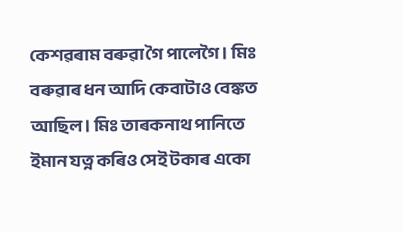কেশৱৰাম বৰুৱা গৈ পালেগৈ। মিঃ বৰুৱাৰ ধন আদি কেবাটাও বেঙ্কত আছিল। মিঃ তাৰকনাথ পানিতে ইমান যত্ন কৰিও সেই টকাৰ একো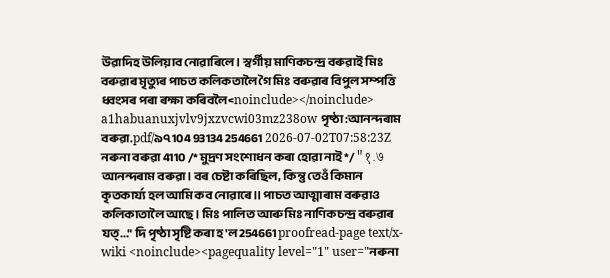উৱাদিহ উলিয়াব নোৱাৰিলে। স্বৰ্গীয় মাণিকচন্দ্ৰ বৰুৱাই মিঃ বৰুৱাৰ মৃত্যুৰ পাচত কলিকতালৈ গৈ মিঃ বৰুৱাৰ বিপুল সম্পত্তি ধ্বংসৰ পৰা ৰক্ষা কৰিবলৈ<noinclude></noinclude> a1habuanuxjvlv9jxzvcwi03mz238ow পৃষ্ঠা:আনন্দৰাম বৰুৱা.pdf/৯৭ 104 93134 254661 2026-07-02T07:58:23Z নৰুনা বৰুৱা 4110 /* মুদ্ৰণ সংশোধন কৰা হোৱা নাই */ "१.७ আনন্দৰাম বৰুৱা। বৰ চেষ্টা কৰিছিল, কিন্তু তেওঁ কিমান কৃতকাৰ্য্য হল আমি কব নোৱাৰে॥ পাচত আত্মাৰাম বৰুৱাও কলিকাতালৈ আছে। মিঃ পালিত আৰু মিঃ নাণিকচন্দ্ৰ বৰুৱাৰ যত্..." দি পৃষ্ঠা সৃষ্টি কৰা হ'ল 254661 proofread-page text/x-wiki <noinclude><pagequality level="1" user="নৰুনা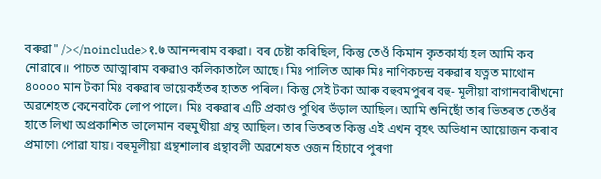বৰুৱা" /></noinclude>१.७ আনন্দৰাম বৰুৱা। বৰ চেষ্টা কৰিছিল, কিন্তু তেওঁ কিমান কৃতকাৰ্য্য হল আমি কব নোৱাৰে॥ পাচত আত্মাৰাম বৰুৱাও কলিকাতালৈ আছে। মিঃ পালিত আৰু মিঃ নাণিকচন্দ্ৰ বৰুৱাৰ যত্নত মাথোন ৪০০০০ মান টকা মিঃ বৰুৱাৰ ভায়েকহঁতৰ হাতত পৰিল। কিন্তু সেই টকা আৰু বহুবমপুৰৰ বহু- মূলীয়া বাগানবাৰীখনো অৱশেহত কেনেবাকৈ লোপ পালে। মিঃ বৰুৱাৰ এটি প্ৰকাণ্ড পুথিৰ ভঁড়াল আছিল। আমি শুনিছোঁ তাৰ ভিতৰত তেওঁৰ হাতে লিখা অপ্ৰকাশিত ভালেমান বহুমুখীয়া গ্ৰন্থ আছিল। তাৰ ভিতৰত কিন্তু এই এখন বৃহৎ অভিধান আয়োজন কৰাব প্ৰমাণে৷ পোৱা যায়। বহুমূলীয়া গ্ৰন্থশালাৰ গ্ৰন্থাবলী অৱশেষত ওজন হিচাবে পুৰণা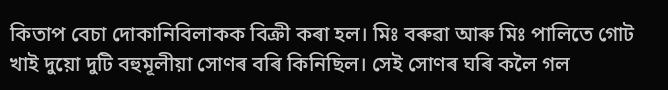কিতাপ বেচা দোকানিবিলাকক বিক্ৰী কৰা হল। মিঃ বৰুৱা আৰু মিঃ পালিতে গোট খাই দুয়ো দুটি বহুমূলীয়া সোণৰ বৰি কিনিছিল। সেই সোণৰ ঘৰি কলৈ গল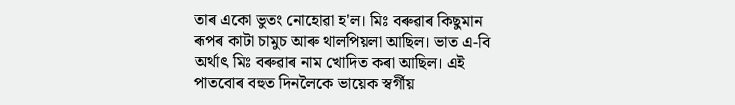তাৰ একো ভুতং নোহোৱা হ'ল। মিঃ বৰুৱাৰ কিছুমান ৰূপৰ কাটা চামুচ আৰু থালপিয়লা আছিল। ভাত এ-বি অৰ্থাৎ মিঃ বৰুৱাৰ নাম খোদিত কৰা আছিল। এই পাতবোৰ বহুত দিনলৈকে ভায়েক স্বৰ্গীয়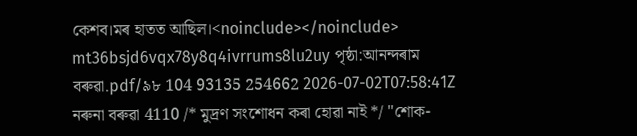কেশব।মৰ হাতত আছিল।<noinclude></noinclude> mt36bsjd6vqx78y8q4ivrrums8lu2uy পৃষ্ঠা:আনন্দৰাম বৰুৱা.pdf/৯৮ 104 93135 254662 2026-07-02T07:58:41Z নৰুনা বৰুৱা 4110 /* মুদ্ৰণ সংশোধন কৰা হোৱা নাই */ "শোক-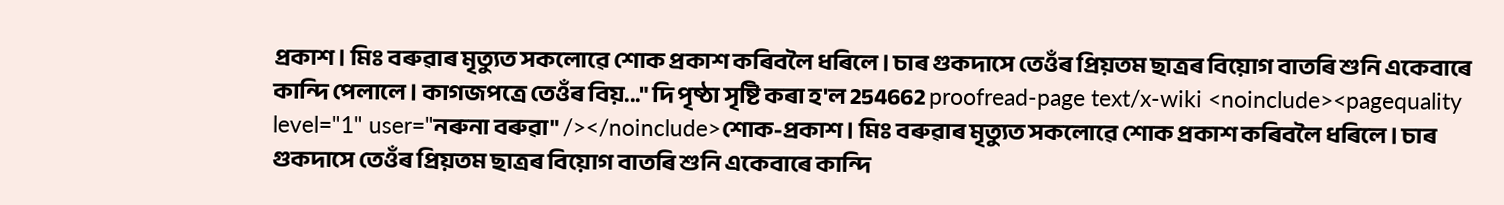প্ৰকাশ। মিঃ বৰুৱাৰ মৃত্যুত সকলোৱে শোক প্ৰকাশ কৰিবলৈ ধৰিলে। চাৰ গুকদাসে তেওঁৰ প্ৰিয়তম ছাত্ৰৰ বিয়োগ বাতৰি শুনি একেবাৰে কান্দি পেলালে। কাগজপত্ৰে তেওঁৰ বিয়..." দি পৃষ্ঠা সৃষ্টি কৰা হ'ল 254662 proofread-page text/x-wiki <noinclude><pagequality level="1" user="নৰুনা বৰুৱা" /></noinclude>শোক-প্ৰকাশ। মিঃ বৰুৱাৰ মৃত্যুত সকলোৱে শোক প্ৰকাশ কৰিবলৈ ধৰিলে। চাৰ গুকদাসে তেওঁৰ প্ৰিয়তম ছাত্ৰৰ বিয়োগ বাতৰি শুনি একেবাৰে কান্দি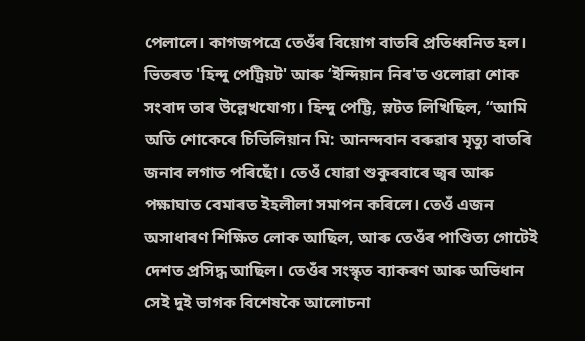পেলালে। কাগজপত্ৰে তেওঁৰ বিয়োগ বাতৰি প্ৰতিধ্বনিত হল। ভিতৰত 'হিন্দু পেট্ৰিয়ট' আৰু ‘ইন্দিয়ান নিৰ'ত ওলোৱা শোক সংবাদ তাৰ উল্লেখযোগ্য। হিন্দু পেট্টি, স্লটত লিখিছিল, “আমি অতি শোকেৰে চিভিলিয়ান মি: আনন্দবান বৰুৱাৰ মৃত্যু বাতৰি জনাব লগাত পৰিছোঁ। তেওঁ যোৱা শুকুৰবাৰে জ্বৰ আৰু পক্ষাঘাত বেমাৰত ইহলীলা সমাপন কৰিলে। তেওঁ এজন অসাধাৰণ শিক্ষিত লোক আছিল, আৰু তেওঁৰ পাণ্ডিত্য গোটেই দেশত প্ৰসিদ্ধ আছিল। তেওঁৰ সংস্কৃত ব্যাকৰণ আৰু অভিধান সেই দুই ভাগক বিশেষকৈ আলোচনা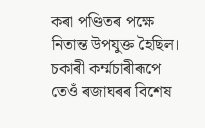কৰা পণ্ডিতৰ পক্ষে নিতান্ত উপযুক্ত হৈছিল। চকাৰী কৰ্ম্মচাৰীৰূপে তেওঁ ৰজাঘৰৰ বিশেষ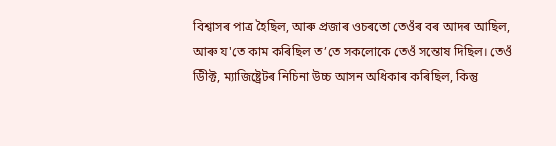বিশ্বাসৰ পাত্ৰ হৈছিল, আৰু প্ৰজাৰ ওচৰতো তেওঁৰ বৰ আদৰ আছিল, আৰু য'তে কাম কৰিছিল ত’তে সকলোকে তেওঁ সন্তোষ দিছিল। তেওঁ ডিীক্ট, ম্যাজিষ্ট্ৰেটৰ নিচিনা উচ্চ আসন অধিকাৰ কৰিছিল, কিন্তু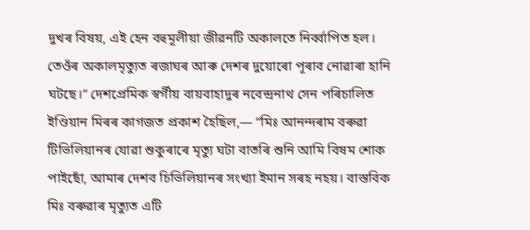দুখৰ বিষয়, এই হেন বহুমূলীয়া জীৱনটি অকালতে নিৰ্ব্বাপিত হল। তেওঁৰ অকালমৃত্যুত ৰজাঘৰ আৰু দেশৰ দুয়োৰো পূৰাব নোৱাৰা হানি ঘটছে।” দেশপ্ৰেমিক স্বৰ্গীয় বায়বাহাদুৰ নবেন্দ্ৰনাথ সেন পৰিচালিত ইণ্ডিয়ান মিৰৰ কাগজত প্ৰকাশ হৈছিল,— “মিঃ আনন্দৰাম বৰুৱা টিভিলিয়ানৰ যোৱা শুকুৰাৰে মৃত্যু ঘটা বাতৰি শুনি আমি বিষম শোক পাইছোঁ, আমাৰ দেশব চিভিলিয়ানৰ সংখ্যা ইমান সৰহ নহয়। বাস্তবিক মিঃ বৰুৱাৰ মৃত্যুত এটি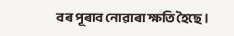বৰ পূৰাব নোৱাৰা ক্ষতি হৈছে।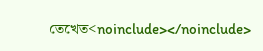তেখেত<noinclude></noinclude>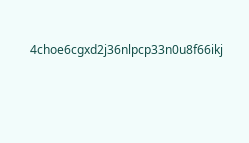4choe6cgxd2j36nlpcp33n0u8f66ikj